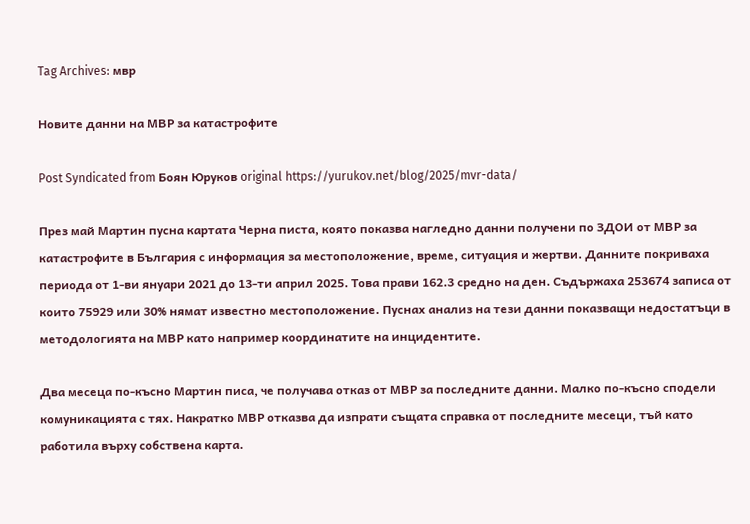Tag Archives: мвр

Новите данни на МВР за катастрофите

Post Syndicated from Боян Юруков original https://yurukov.net/blog/2025/mvr-data/

През май Мартин пусна картата Черна писта, която показва нагледно данни получени по ЗДОИ от МВР за катастрофите в България с информация за местоположение, време, ситуация и жертви. Данните покриваха периода от 1-ви януари 2021 до 13-ти април 2025. Това прави 162.3 средно на ден. Съдържаха 253674 записа от които 75929 или 30% нямат известно местоположение. Пуснах анализ на тези данни показващи недостатъци в методологията на МВР като например координатите на инцидентите.

Два месеца по-късно Мартин писа, че получава отказ от МВР за последните данни. Малко по-късно сподели комуникацията с тях. Накратко МВР отказва да изпрати същата справка от последните месеци, тъй като работила върху собствена карта.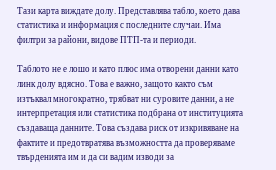Тази карта виждате долу. Представлява табло, което дава статистика и информация с последните случаи. Има филтри за райони, видове ПТП-та и периоди.

Таблото не е лошо и като плюс има отворени данни като линк долу вдясно. Това е важно, защото както съм изтъквал многократно, трябват ни суровите данни, а не интерпретация или статистика подбрана от институцията създаваща данните. Това създава риск от изкривяване на фактите и предотвратява възможността да проверяваме твърденията им и да си вадим изводи за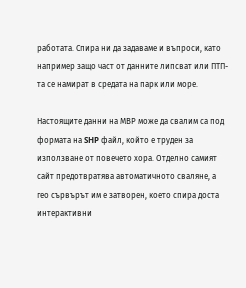работата. Спира ни да задаваме и въпроси, като например защо част от данните липсват или ПТП-та се намират в средата на парк или море.

Настоящите данни на МВР може да свалим са под формата на SHP файл, който е труден за използване от повечето хора. Отделно самият сайт предотвратява автоматичното сваляне, а гео сървърът им е затворен, което спира доста интерактивни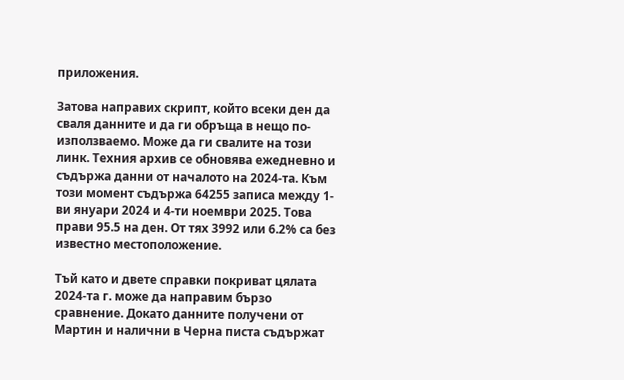приложения.

Затова направих скрипт, който всеки ден да сваля данните и да ги обръща в нещо по-използваемо. Може да ги свалите на този линк. Техния архив се обновява ежедневно и съдържа данни от началото на 2024-та. Към този момент съдържа 64255 записа между 1-ви януари 2024 и 4-ти ноември 2025. Това прави 95.5 на ден. От тях 3992 или 6.2% са без известно местоположение.

Тъй като и двете справки покриват цялата 2024-та г. може да направим бързо сравнение. Докато данните получени от Мартин и налични в Черна писта съдържат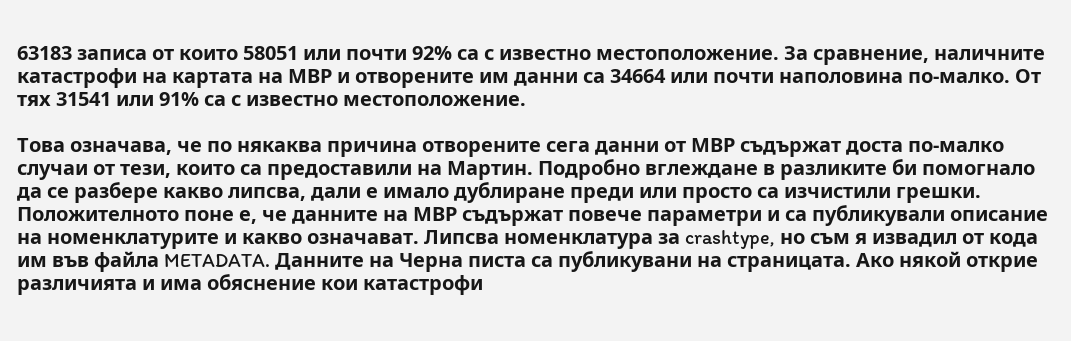63183 записа от които 58051 или почти 92% са с известно местоположение. За сравнение, наличните катастрофи на картата на МВР и отворените им данни са 34664 или почти наполовина по-малко. От тях 31541 или 91% са с известно местоположение.

Това означава, че по някаква причина отворените сега данни от МВР съдържат доста по-малко случаи от тези, които са предоставили на Мартин. Подробно вглеждане в разликите би помогнало да се разбере какво липсва, дали е имало дублиране преди или просто са изчистили грешки. Положителното поне е, че данните на МВР съдържат повече параметри и са публикували описание на номенклатурите и какво означават. Липсва номенклатура за crashtype, но съм я извадил от кода им във файла METADATA. Данните на Черна писта са публикувани на страницата. Ако някой открие различията и има обяснение кои катастрофи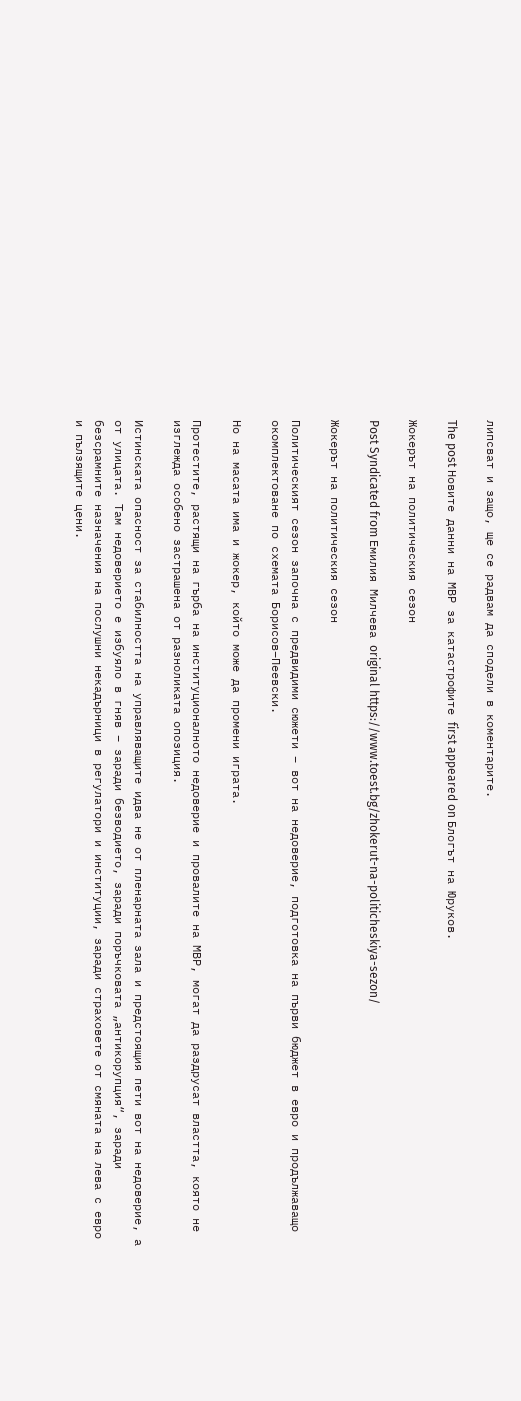липсват и защо, ще се радвам да сподели в коментарите.

The post Новите данни на МВР за катастрофите first appeared on Блогът на Юруков.

Жокерът на политическия сезон

Post Syndicated from Емилия Милчева original https://www.toest.bg/zhokerut-na-politicheskiya-sezon/

Жокерът на политическия сезон

Политическият сезон започна с предвидими сюжети – вот на недоверие, подготовка на първи бюджет в евро и продължаващо окомплектоване по схемата Борисов–Пеевски.

Но на масата има и жокер, който може да промени играта.

Протестите, растящи на гърба на институционалното недоверие и провалите на МВР, могат да раздрусат властта, която не изглежда особено застрашена от разноликата опозиция.

Истинската опасност за стабилността на управляващите идва не от пленарната зала и предстоящия пети вот на недоверие, а от улицата. Там недоверието е избуяло в гняв – заради безводието, заради поръчковата „антикорупция“, заради безсрамните назначения на послушни некадърници в регулатори и институции, заради страховете от смяната на лева с евро и пълзящите цени.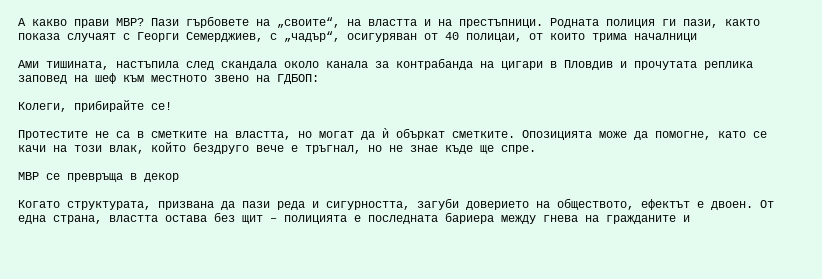А какво прави МВР? Пази гърбовете на „своите“, на властта и на престъпници. Родната полиция ги пази, както показа случаят с Георги Семерджиев, с „чадър“, осигуряван от 40 полицаи, от които трима началници

Ами тишината, настъпила след скандала около канала за контрабанда на цигари в Пловдив и прочутата реплика заповед на шеф към местното звено на ГДБОП:

Колеги, прибирайте се!

Протестите не са в сметките на властта, но могат да ѝ объркат сметките. Опозицията може да помогне, като се качи на този влак, който бездруго вече е тръгнал, но не знае къде ще спре.

МВР се превръща в декор

Когато структурата, призвана да пази реда и сигурността, загуби доверието на обществото, ефектът е двоен. От една страна, властта остава без щит – полицията е последната бариера между гнева на гражданите и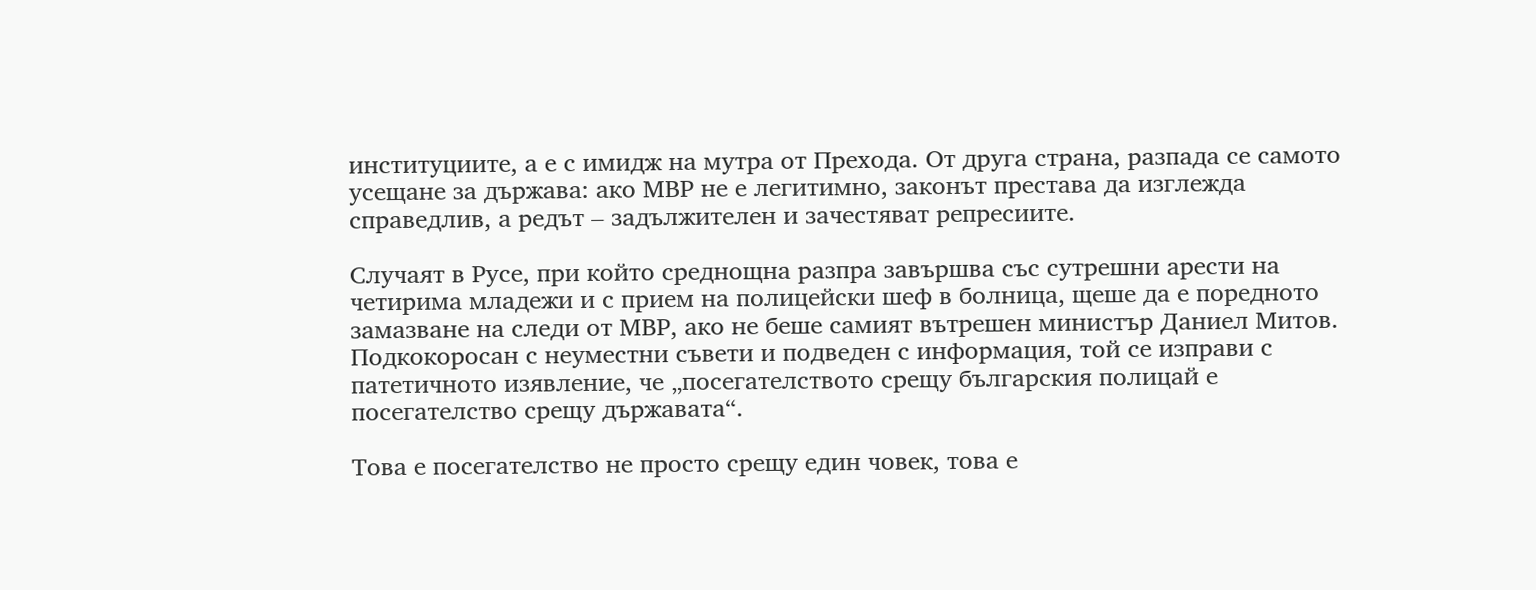институциите, а е с имидж на мутра от Прехода. От друга страна, разпада се самото усещане за държава: ако МВР не е легитимно, законът престава да изглежда справедлив, а редът – задължителен и зачестяват репресиите.

Случаят в Русе, при който среднощна разпра завършва със сутрешни арести на четирима младежи и с прием на полицейски шеф в болница, щеше да е поредното замазване на следи от МВР, ако не беше самият вътрешен министър Даниел Митов. Подкокоросан с неуместни съвети и подведен с информация, той се изправи с патетичното изявление, че „посегателството срещу българския полицай е посегателство срещу държавата“.

Това е посегателство не просто срещу един човек, това е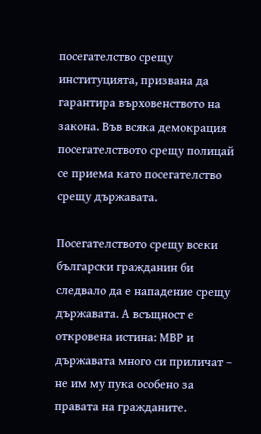посегателство срещу институцията, призвана да гарантира върховенството на закона. Във всяка демокрация посегателството срещу полицай се приема като посегателство срещу държавата.

Посегателството срещу всеки български гражданин би следвало да е нападение срещу държавата. А всъщност е откровена истина: МВР и държавата много си приличат – не им му пука особено за правата на гражданите.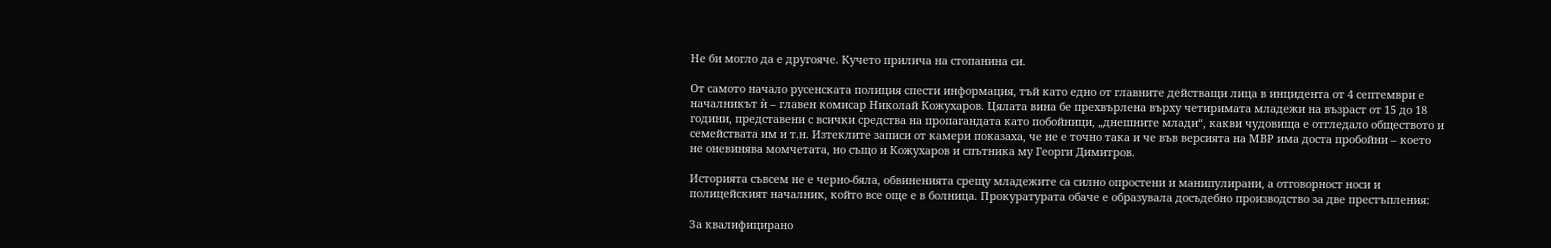Не би могло да е другояче. Кучето прилича на стопанина си.

От самото начало русенската полиция спести информация, тъй като едно от главните действащи лица в инцидента от 4 септември е началникът ѝ – главен комисар Николай Кожухаров. Цялата вина бе прехвърлена върху четиримата младежи на възраст от 15 до 18 години, представени с всички средства на пропагандата като побойници, „днешните млади“, какви чудовища е отгледало обществото и семействата им и т.н. Изтеклите записи от камери показаха, че не е точно така и че във версията на МВР има доста пробойни – което не оневинява момчетата, но също и Кожухаров и спътника му Георги Димитров.

Историята съвсем не е черно-бяла, обвиненията срещу младежите са силно опростени и манипулирани, а отговорност носи и полицейският началник, който все още е в болница. Прокуратурата обаче е образувала досъдебно производство за две престъпления:

За квалифицирано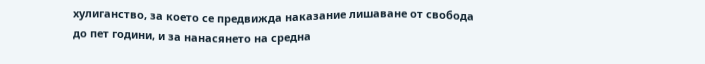хулиганство, за което се предвижда наказание лишаване от свобода до пет години, и за нанасянето на средна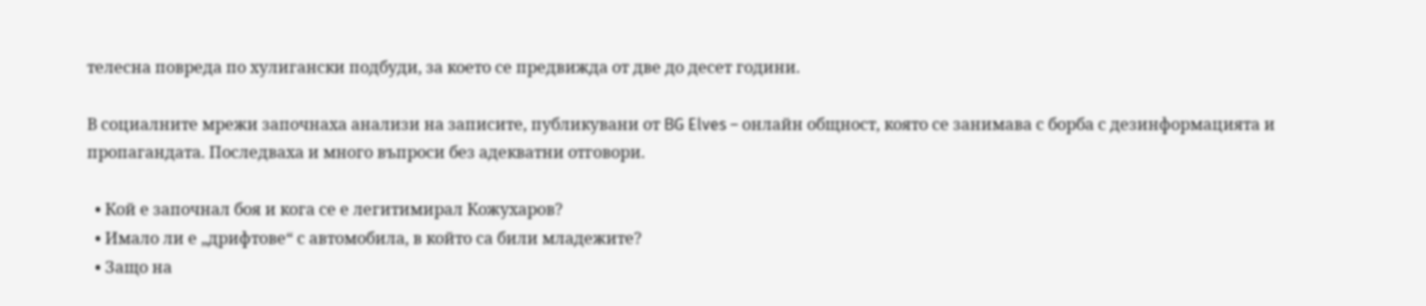телесна повреда по хулигански подбуди, за което се предвижда от две до десет години.

В социалните мрежи започнаха анализи на записите, публикувани от ΒG Elves – онлайн общност, която се занимава с борба с дезинформацията и пропагандата. Последваха и много въпроси без адекватни отговори.

  • Кой е започнал боя и кога се е легитимирал Кожухаров?
  • Имало ли е „дрифтове“ с автомобила, в който са били младежите?
  • Защо на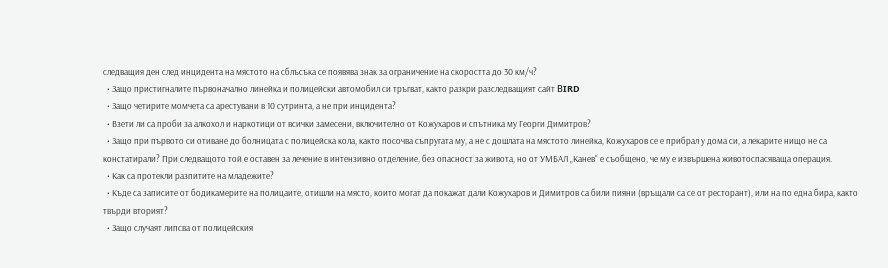следващия ден след инцидента на мястото на сблъсъка се появява знак за ограничение на скоростта до 30 км/ч?
  • Защо пристигналите първоначално линейка и полицейски автомобил си тръгват, както разкри разследващият сайт ΒIRD
  • Защо четирите момчета са арестувани в 10 сутринта, а не при инцидента?
  • Взети ли са проби за алкохол и наркотици от всички замесени, включително от Кожухаров и спътника му Георги Димитров?
  • Защо при първото си отиване до болницата с полицейска кола, както посочва съпругата му, а не с дошлата на мястото линейка, Кожухаров се е прибрал у дома си, а лекарите нищо не са констатирали? При следващото той е оставен за лечение в интензивно отделение, без опасност за живота, но от УМБАЛ „Канев“ е съобщено, че му е извършена животоспасяваща операция.
  • Как са протекли разпитите на младежите?
  • Къде са записите от бодикамерите на полицаите, отишли на място, които могат да покажат дали Кожухаров и Димитров са били пияни (връщали са се от ресторант), или на по една бира, както твърди вторият?
  • Защо случаят липсва от полицейския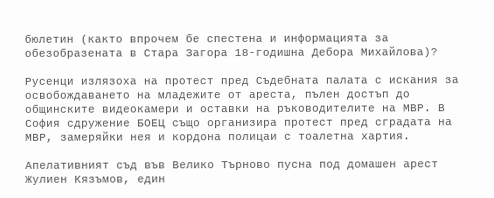бюлетин (както впрочем бе спестена и информацията за обезобразената в Стара Загора 18-годишна Дебора Михайлова)?

Русенци излязоха на протест пред Съдебната палата с искания за освобождаването на младежите от ареста, пълен достъп до общинските видеокамери и оставки на ръководителите на МВР. В София сдружение БОЕЦ също организира протест пред сградата на МВР, замеряйки нея и кордона полицаи с тоалетна хартия.

Апелативният съд във Велико Търново пусна под домашен арест Жулиен Кязъмов, един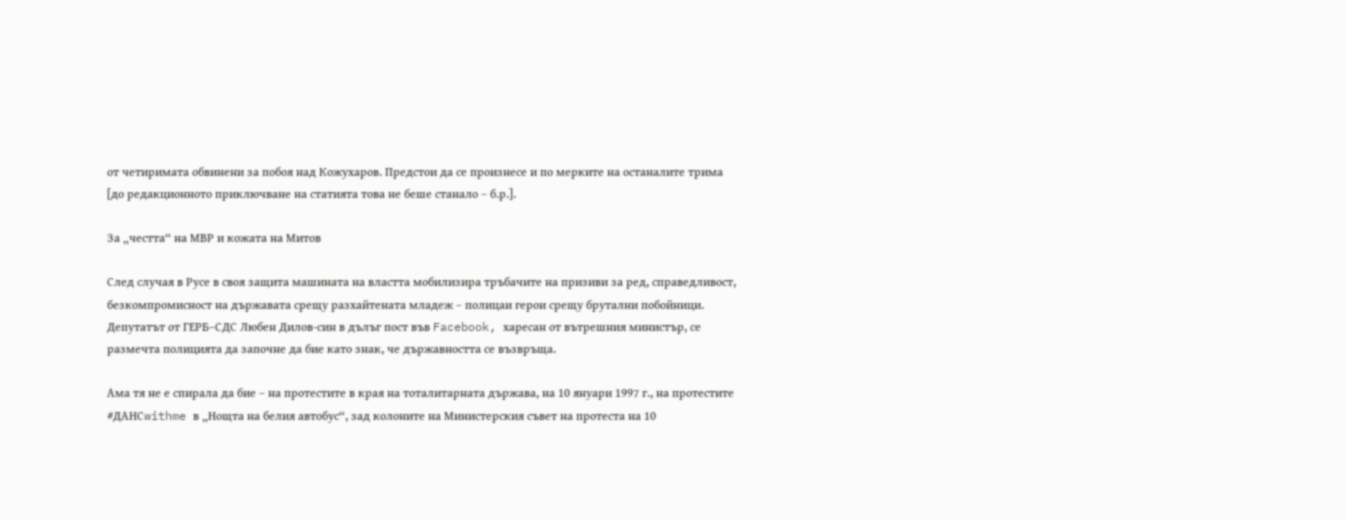от четиримата обвинени за побоя над Кожухаров. Предстои да се произнесе и по мерките на останалите трима [до редакционното приключване на статията това не беше станало – б.р.].

За „честта“ на МВР и кожата на Митов

След случая в Русе в своя защита машината на властта мобилизира тръбачите на призиви за ред, справедливост, безкомпромисност на държавата срещу разхайтената младеж – полицаи герои срещу брутални побойници. Депутатът от ГЕРБ–СДС Любен Дилов-син в дълъг пост във Facebook, харесан от вътрешния министър, се размечта полицията да започне да бие като знак, че държавността се възвръща.

Ама тя не е спирала да бие – на протестите в края на тоталитарната държава, на 10 януари 1997 г., на протестите #ДАНСwithme в „Нощта на белия автобус“, зад колоните на Министерския съвет на протеста на 10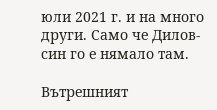юли 2021 г. и на много други. Само че Дилов-син го е нямало там.

Вътрешният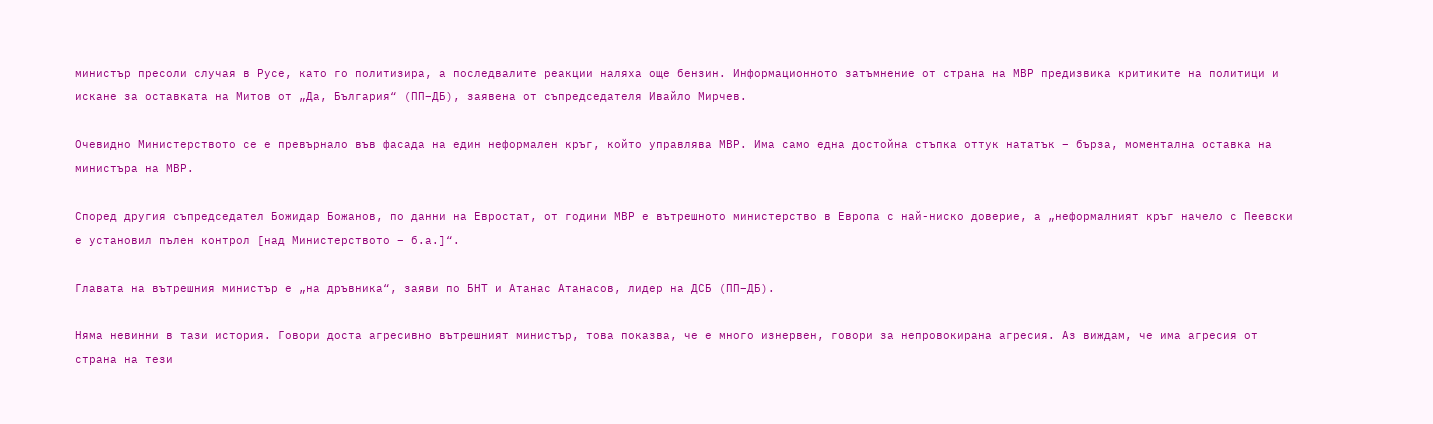министър пресоли случая в Русе, като го политизира, а последвалите реакции наляха още бензин. Информационното затъмнение от страна на МВР предизвика критиките на политици и искане за оставката на Митов от „Да, България“ (ПП–ДБ), заявена от съпредседателя Ивайло Мирчев.

Очевидно Министерството се е превърнало във фасада на един неформален кръг, който управлява МВР. Има само една достойна стъпка оттук нататък – бърза, моментална оставка на министъра на МВР.

Според другия съпредседател Божидар Божанов, по данни на Евростат, от години МВР е вътрешното министерство в Европа с най-ниско доверие, а „неформалният кръг начело с Пеевски е установил пълен контрол [над Министерството – б.а.]“.

Главата на вътрешния министър е „на дръвника“, заяви по БНТ и Атанас Атанасов, лидер на ДСБ (ПП–ДБ).

Няма невинни в тази история. Говори доста агресивно вътрешният министър, това показва, че е много изнервен, говори за непровокирана агресия. Аз виждам, че има агресия от страна на тези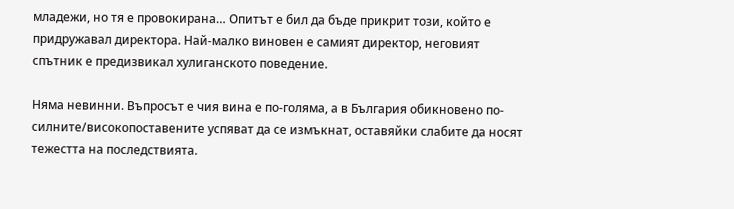младежи, но тя е провокирана… Опитът е бил да бъде прикрит този, който е придружавал директора. Най-малко виновен е самият директор, неговият спътник е предизвикал хулиганското поведение.

Няма невинни. Въпросът е чия вина е по-голяма, а в България обикновено по-силните/високопоставените успяват да се измъкнат, оставяйки слабите да носят тежестта на последствията.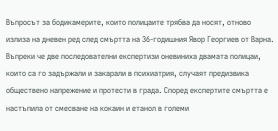Въпросът за бодикамерите, които полицаите трябва да носят, отново излиза на дневен ред след смъртта на 36-годишния Явор Георгиев от Варна. Въпреки че две последователни експертизи оневиниха двамата полицаи, които са го задържали и закарали в психиатрия, случаят предизвика обществено напрежение и протести в града. Според експертите смъртта е настъпила от смесване на кокаин и етанол в големи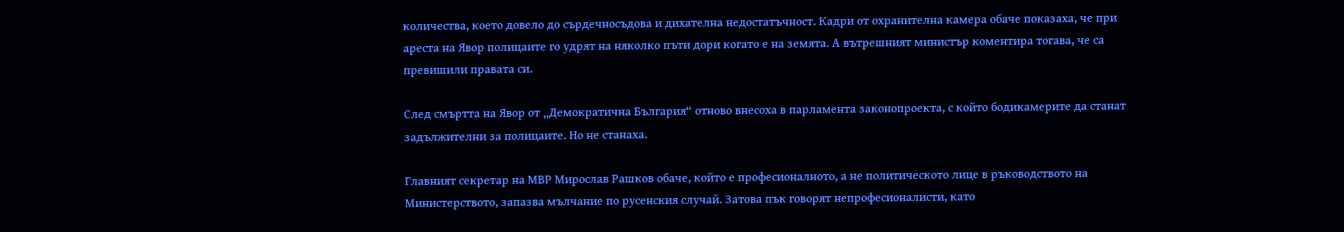количества, което довело до сърдечносъдова и дихателна недостатъчност. Кадри от охранителна камера обаче показаха, че при ареста на Явор полицаите го удрят на няколко пъти дори когато е на земята. А вътрешният министър коментира тогава, че са превишили правата си.

След смъртта на Явор от „Демократична България“ отново внесоха в парламента законопроекта, с който бодикамерите да станат задължителни за полицаите. Но не станаха.

Главният секретар на МВР Мирослав Рашков обаче, който е професионалното, а не политическото лице в ръководството на Министерството, запазва мълчание по русенския случай. Затова пък говорят непрофесионалисти, като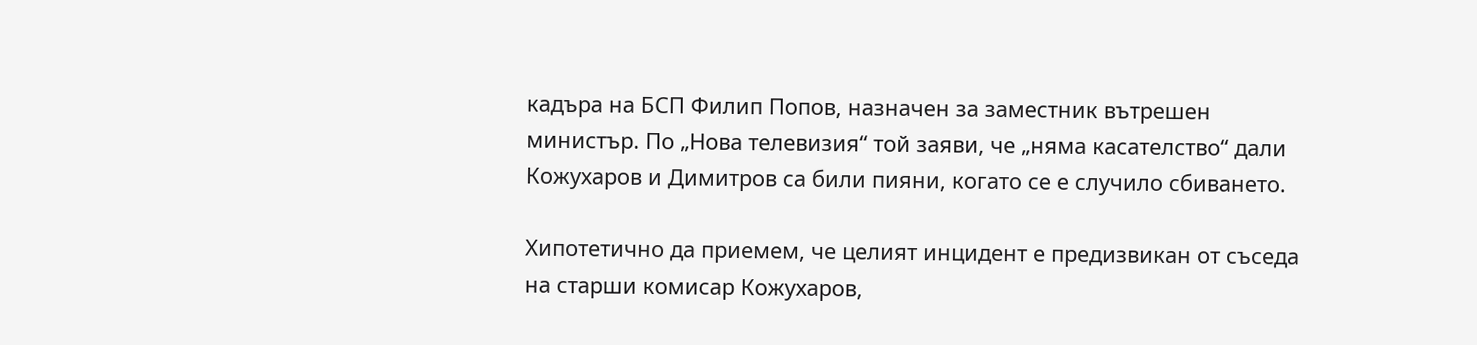кадъра на БСП Филип Попов, назначен за заместник вътрешен министър. По „Нова телевизия“ той заяви, че „няма касателство“ дали Кожухаров и Димитров са били пияни, когато се е случило сбиването.

Хипотетично да приемем, че целият инцидент е предизвикан от съседа на старши комисар Кожухаров,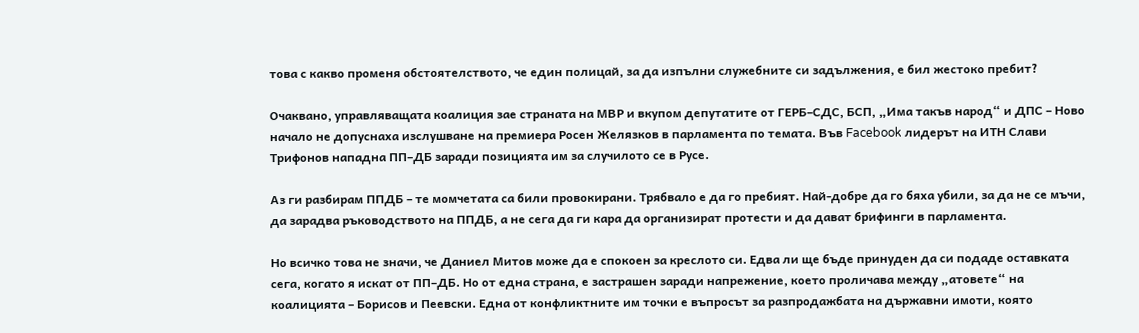това с какво променя обстоятелството, че един полицай, за да изпълни служебните си задължения, е бил жестоко пребит?

Очаквано, управляващата коалиция зае страната на МВР и вкупом депутатите от ГЕРБ–СДС, БСП, „Има такъв народ“ и ДПС – Ново начало не допуснаха изслушване на премиера Росен Желязков в парламента по темата. Във Facebook лидерът на ИТН Слави Трифонов нападна ПП–ДБ заради позицията им за случилото се в Русе.

Аз ги разбирам ППДБ – те момчетата са били провокирани. Трябвало е да го пребият. Най-добре да го бяха убили, за да не се мъчи, да зарадва ръководството на ППДБ, а не сега да ги кара да организират протести и да дават брифинги в парламента.

Но всичко това не значи, че Даниел Митов може да е спокоен за креслото си. Едва ли ще бъде принуден да си подаде оставката сега, когато я искат от ПП–ДБ. Но от една страна, е застрашен заради напрежение, което проличава между „атовете“ на коалицията – Борисов и Пеевски. Eдна от конфликтните им точки е въпросът за разпродажбата на държавни имоти, която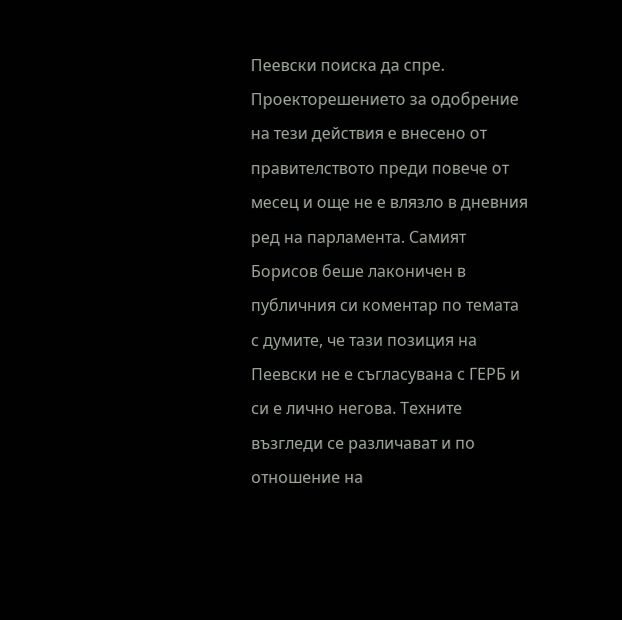Пеевски поиска да спре. Проекторешението за одобрение на тези действия е внесено от правителството преди повече от месец и още не е влязло в дневния ред на парламента. Самият Борисов беше лаконичен в публичния си коментар по темата с думите, че тази позиция на Пеевски не е съгласувана с ГЕРБ и си е лично негова. Техните възгледи се различават и по отношение на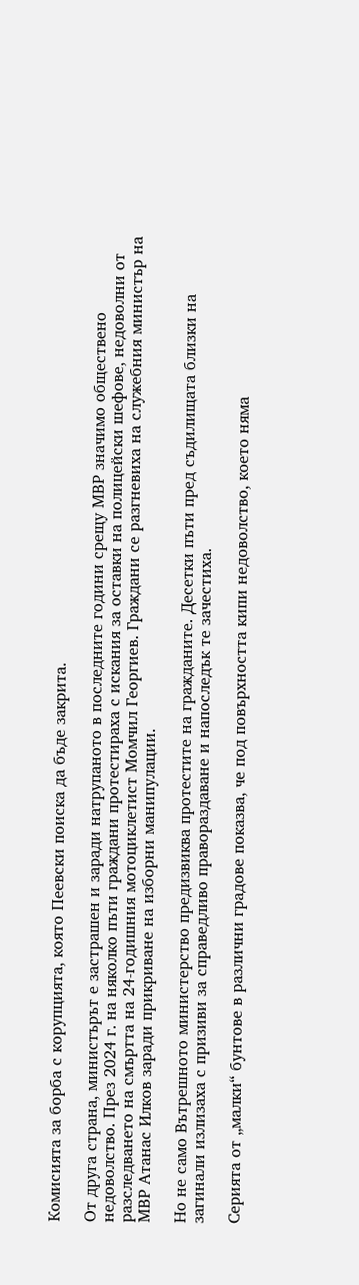Комисията за борба с корупцията, която Пеевски поиска да бъде закрита.

От друга страна, министърът е застрашен и заради натрупаното в последните години срещу МВР значимо обществено недоволство. През 2024 г. на няколко пъти граждани протестираха с искания за оставки на полицейски шефове, недоволни от разследването на смъртта на 24-годишния мотоциклетист Момчил Георгиев. Граждани се разгневиха на служебния министър на МВР Атанас Илков заради прикриване на изборни манипулации.

Но не само Вътрешното министерство предизвиква протестите на гражданите. Десетки пъти пред съдилищата близки на загинали излизаха с призиви за справедливо правораздаване и напоследък те зачестиха.

Серията от „малки“ бунтове в различни градове показва, че под повърхността кипи недоволство, което няма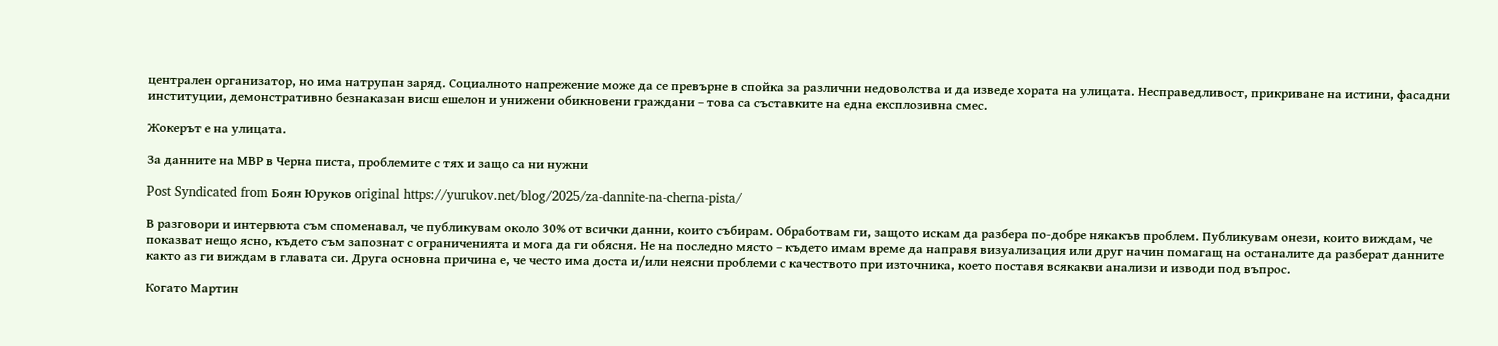централен организатор, но има натрупан заряд. Социалното напрежение може да се превърне в спойка за различни недоволства и да изведе хората на улицата. Несправедливост, прикриване на истини, фасадни институции, демонстративно безнаказан висш ешелон и унижени обикновени граждани – това са съставките на една експлозивна смес.

Жокерът е на улицата.

За данните на МВР в Черна писта, проблемите с тях и защо са ни нужни

Post Syndicated from Боян Юруков original https://yurukov.net/blog/2025/za-dannite-na-cherna-pista/

В разговори и интервюта съм споменавал, че публикувам около 30% от всички данни, които събирам. Обработвам ги, защото искам да разбера по-добре някакъв проблем. Публикувам онези, които виждам, че показват нещо ясно, където съм запознат с ограниченията и мога да ги обясня. Не на последно място – където имам време да направя визуализация или друг начин помагащ на останалите да разберат данните както аз ги виждам в главата си. Друга основна причина е, че често има доста и/или неясни проблеми с качеството при източника, което поставя всякакви анализи и изводи под въпрос.

Когато Мартин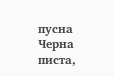пусна Черна писта,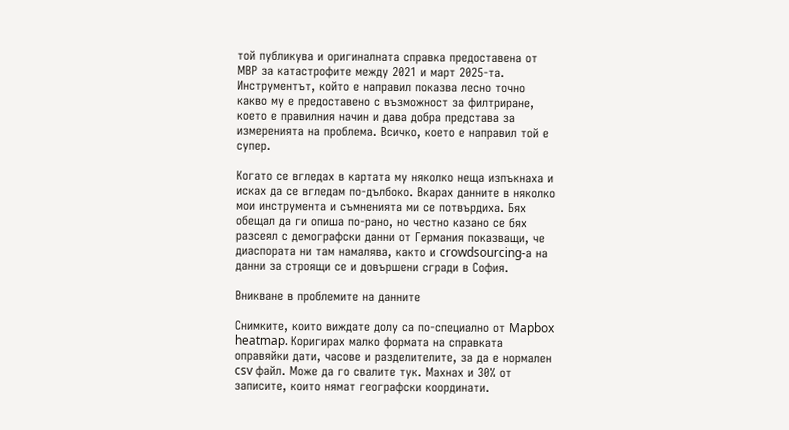той публикува и оригиналната справка предоставена от МВР за катастрофите между 2021 и март 2025-та. Инструментът, който е направил показва лесно точно какво му е предоставено с възможност за филтриране, което е правилния начин и дава добра представа за измеренията на проблема. Всичко, което е направил той е супер.

Когато се вгледах в картата му няколко неща изпъкнаха и исках да се вгледам по-дълбоко. Вкарах данните в няколко мои инструмента и съмненията ми се потвърдиха. Бях обещал да ги опиша по-рано, но честно казано се бях разсеял с демографски данни от Германия показващи, че диаспората ни там намалява, както и crowdsourcing-а на данни за строящи се и довършени сгради в София.

Вникване в проблемите на данните

Снимките, които виждате долу са по-специално от Mapbox heatmap. Коригирах малко формата на справката оправяйки дати, часове и разделителите, за да е нормален csv файл. Може да го свалите тук. Махнах и 30% от записите, които нямат географски координати.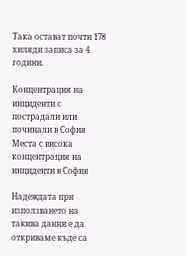Така остават почти 178 хиляди записа за 4 години.

Концентрация на инциденти с пострадали или починали в София
Места с висока концентрация на инциденти в София

Надеждата при използването на такива данни е да откриваме къде са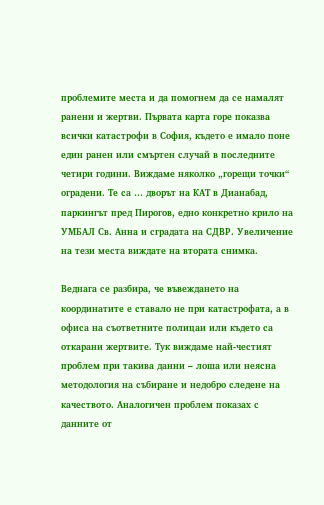проблемите места и да помогнем да се намалят ранени и жертви. Първата карта горе показва всички катастрофи в София, където е имало поне един ранен или смъртен случай в последните четири години. Виждаме няколко „горещи точки“ оградени. Те са … дворът на КАТ в Дианабад, паркингът пред Пирогов, едно конкретно крило на УМБАЛ Св. Анна и сградата на СДВР. Увеличение на тези места виждате на втората снимка.

Веднага се разбира, че въвеждането на координатите е ставало не при катастрофата, а в офиса на съответните полицаи или където са откарани жертвите. Тук виждаме най-честият проблем при такива данни – лоша или неясна методология на събиране и недобро следене на качеството. Аналогичен проблем показах с данните от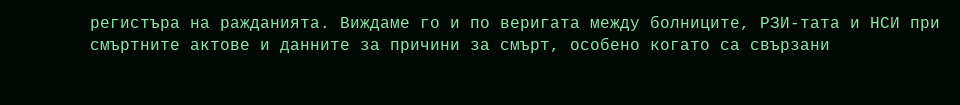регистъра на ражданията. Виждаме го и по веригата между болниците, РЗИ-тата и НСИ при смъртните актове и данните за причини за смърт, особено когато са свързани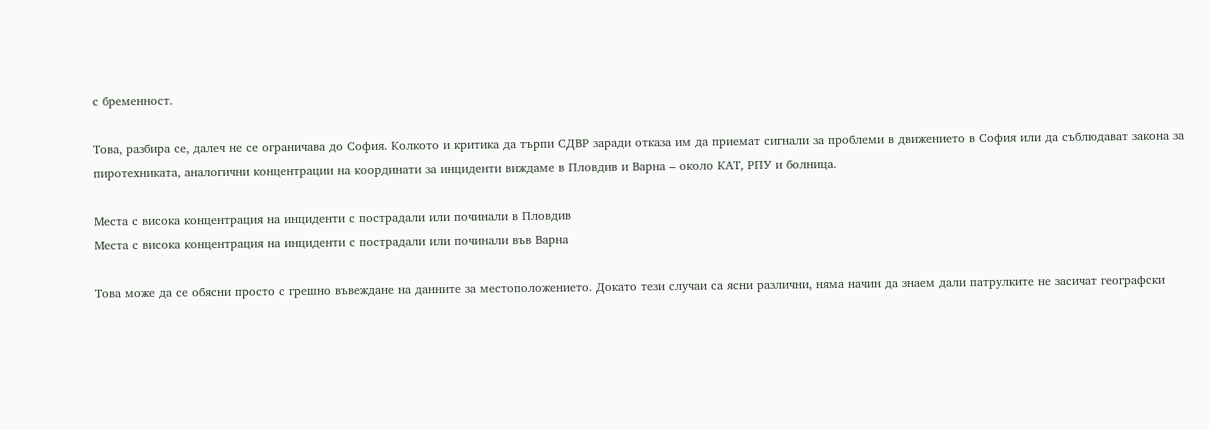с бременност.

Това, разбира се, далеч не се ограничава до София. Колкото и критика да търпи СДВР заради отказа им да приемат сигнали за проблеми в движението в София или да съблюдават закона за пиротехниката, аналогични концентрации на координати за инциденти виждаме в Пловдив и Варна – около КАТ, РПУ и болница.

Места с висока концентрация на инциденти с пострадали или починали в Пловдив
Места с висока концентрация на инциденти с пострадали или починали във Варна

Това може да се обясни просто с грешно въвеждане на данните за местоположението. Докато тези случаи са ясни различни, няма начин да знаем дали патрулките не засичат географски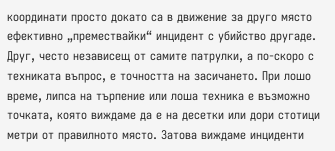координати просто докато са в движение за друго място ефективно „премествайки“ инцидент с убийство другаде. Друг, често независещ от самите патрулки, а по-скоро с техниката въпрос, е точността на засичането. При лошо време, липса на търпение или лоша техника е възможно точката, която виждаме да е на десетки или дори стотици метри от правилното място. Затова виждаме инциденти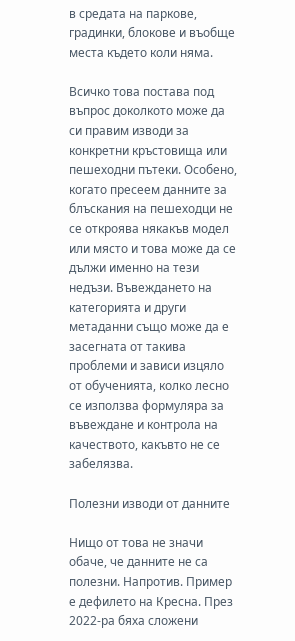в средата на паркове, градинки, блокове и въобще места където коли няма.

Всичко това постава под въпрос доколкото може да си правим изводи за конкретни кръстовища или пешеходни пътеки. Особено, когато пресеем данните за блъскания на пешеходци не се откроява някакъв модел или място и това може да се дължи именно на тези недъзи. Въвеждането на категорията и други метаданни също може да е засегната от такива проблеми и зависи изцяло от обученията, колко лесно се използва формуляра за въвеждане и контрола на качеството, какъвто не се забелязва.

Полезни изводи от данните

Нищо от това не значи обаче, че данните не са полезни. Напротив. Пример е дефилето на Кресна. През 2022-ра бяха сложени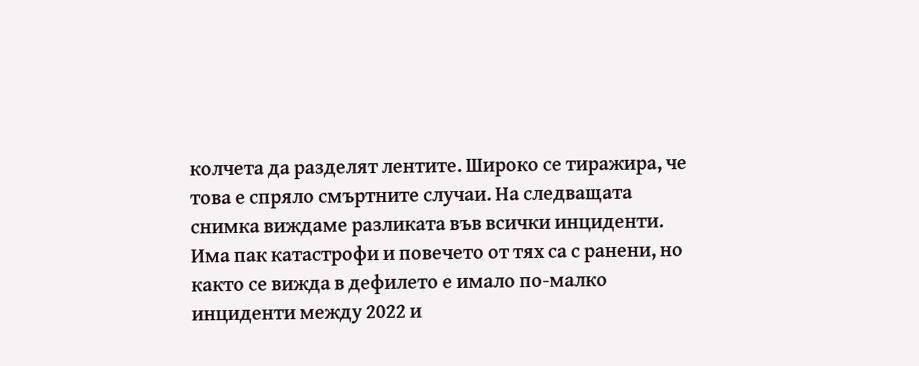колчета да разделят лентите. Широко се тиражира, че това е спряло смъртните случаи. На следващата снимка виждаме разликата във всички инциденти. Има пак катастрофи и повечето от тях са с ранени, но както се вижда в дефилето е имало по-малко инциденти между 2022 и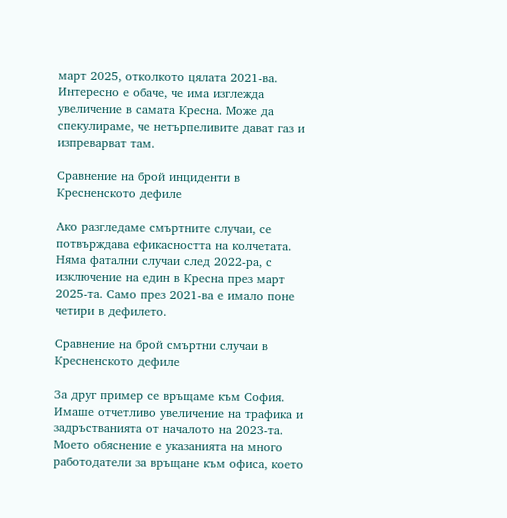март 2025, отколкото цялата 2021-ва. Интересно е обаче, че има изглежда увеличение в самата Кресна. Може да спекулираме, че нетърпеливите дават газ и изпреварват там.

Сравнение на брой инциденти в Кресненското дефиле

Ако разгледаме смъртните случаи, се потвърждава ефикасността на колчетата. Няма фатални случаи след 2022-ра, с изключение на един в Кресна през март 2025-та. Само през 2021-ва е имало поне четири в дефилето.

Сравнение на брой смъртни случаи в Кресненското дефиле

За друг пример се връщаме към София. Имаше отчетливо увеличение на трафика и задръстванията от началото на 2023-та. Моето обяснение е указанията на много работодатели за връщане към офиса, което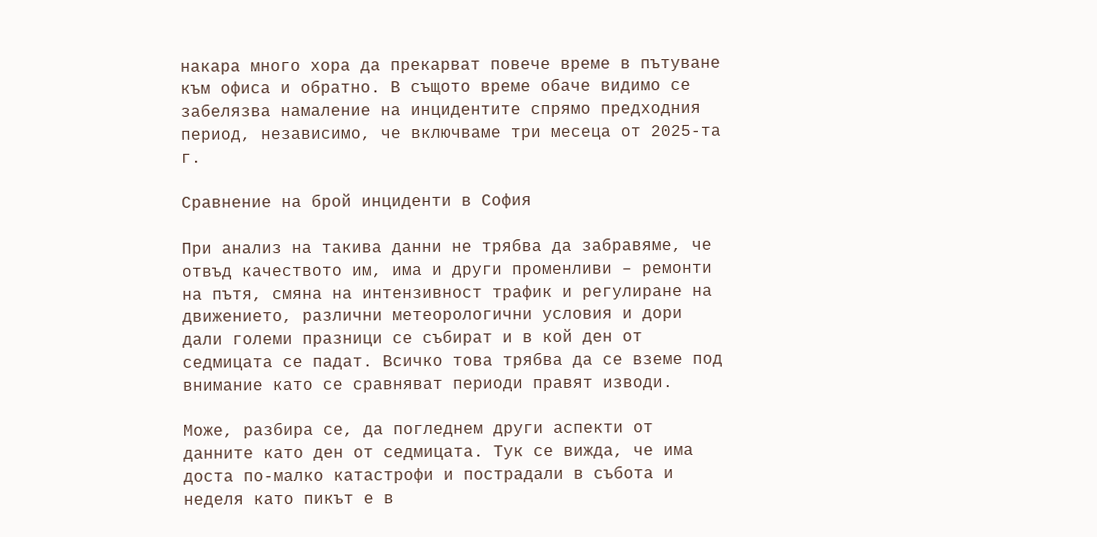накара много хора да прекарват повече време в пътуване към офиса и обратно. В същото време обаче видимо се забелязва намаление на инцидентите спрямо предходния период, независимо, че включваме три месеца от 2025-та г.

Сравнение на брой инциденти в София

При анализ на такива данни не трябва да забравяме, че отвъд качеството им, има и други променливи – ремонти на пътя, смяна на интензивност трафик и регулиране на движението, различни метеорологични условия и дори дали големи празници се събират и в кой ден от седмицата се падат. Всичко това трябва да се вземе под внимание като се сравняват периоди правят изводи.

Може, разбира се, да погледнем други аспекти от данните като ден от седмицата. Тук се вижда, че има доста по-малко катастрофи и пострадали в събота и неделя като пикът е в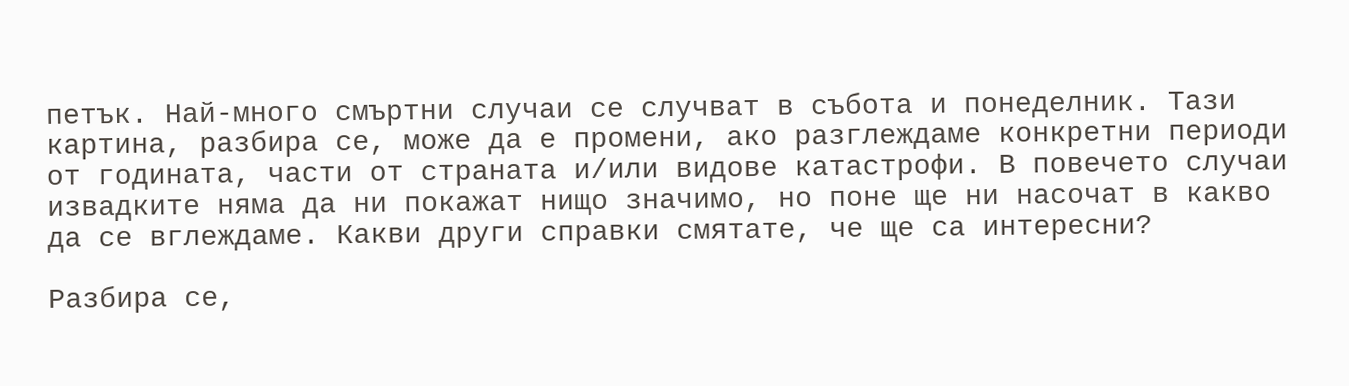петък. Най-много смъртни случаи се случват в събота и понеделник. Тази картина, разбира се, може да е промени, ако разглеждаме конкретни периоди от годината, части от страната и/или видове катастрофи. В повечето случаи извадките няма да ни покажат нищо значимо, но поне ще ни насочат в какво да се вглеждаме. Какви други справки смятате, че ще са интересни?

Разбира се,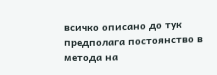всичко описано до тук предполага постоянство в метода на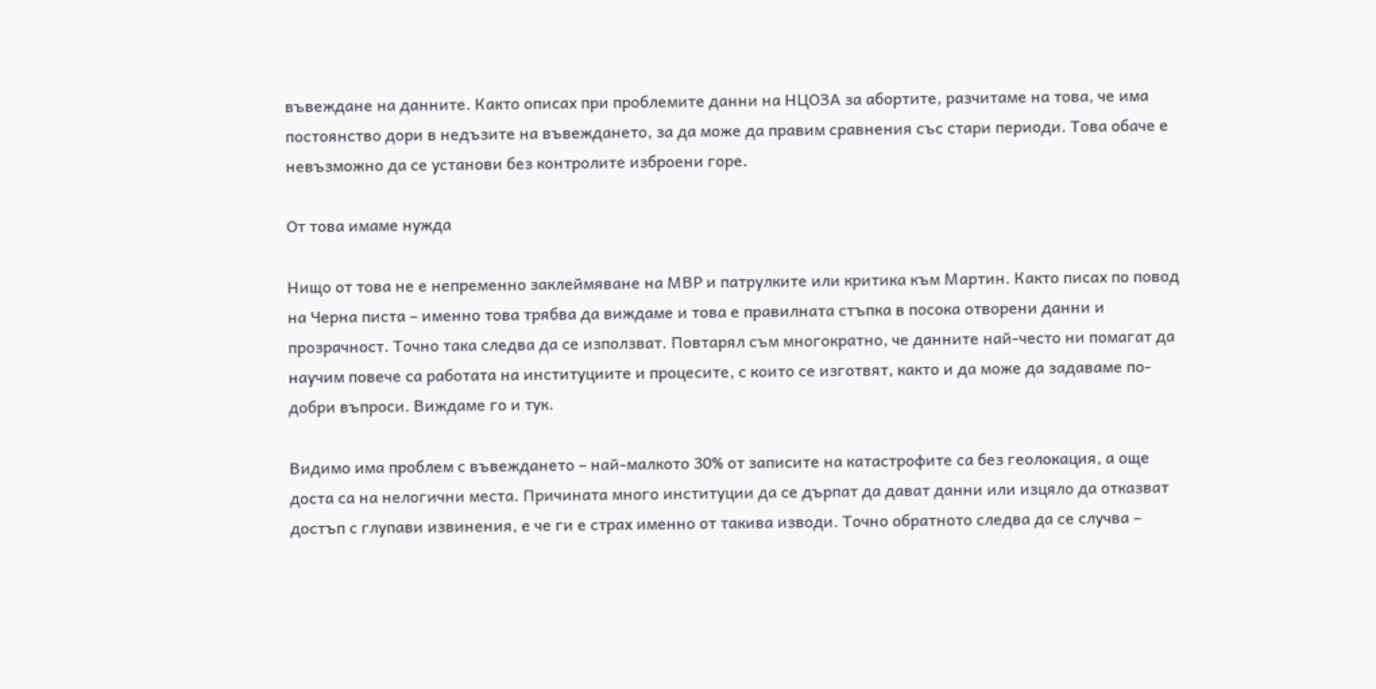въвеждане на данните. Както описах при проблемите данни на НЦОЗА за абортите, разчитаме на това, че има постоянство дори в недъзите на въвеждането, за да може да правим сравнения със стари периоди. Това обаче е невъзможно да се установи без контролите изброени горе.

От това имаме нужда

Нищо от това не е непременно заклеймяване на МВР и патрулките или критика към Мартин. Както писах по повод на Черна писта – именно това трябва да виждаме и това е правилната стъпка в посока отворени данни и прозрачност. Точно така следва да се използват. Повтарял съм многократно, че данните най-често ни помагат да научим повече са работата на институциите и процесите, с които се изготвят, както и да може да задаваме по-добри въпроси. Виждаме го и тук.

Видимо има проблем с въвеждането – най-малкото 30% от записите на катастрофите са без геолокация, а още доста са на нелогични места. Причината много институции да се дърпат да дават данни или изцяло да отказват достъп с глупави извинения, е че ги е страх именно от такива изводи. Точно обратното следва да се случва –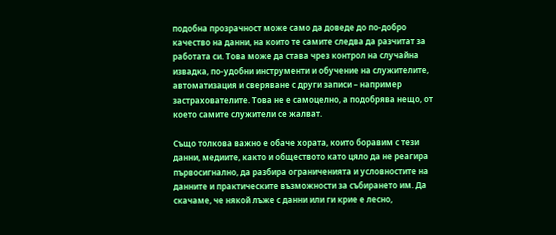подобна прозрачност може само да доведе до по-добро качество на данни, на които те самите следва да разчитат за работата си. Това може да става чрез контрол на случайна извадка, по-удобни инструменти и обучение на служителите, автоматизация и сверяване с други записи – например застрахователите. Това не е самоцелно, а подобрява нещо, от което самите служители се жалват.

Също толкова важно е обаче хората, които боравим с тези данни, медиите, както и обществото като цяло да не реагира първосигнално, да разбира ограниченията и условностите на данните и практическите възможности за събирането им. Да скачаме, че някой лъже с данни или ги крие е лесно,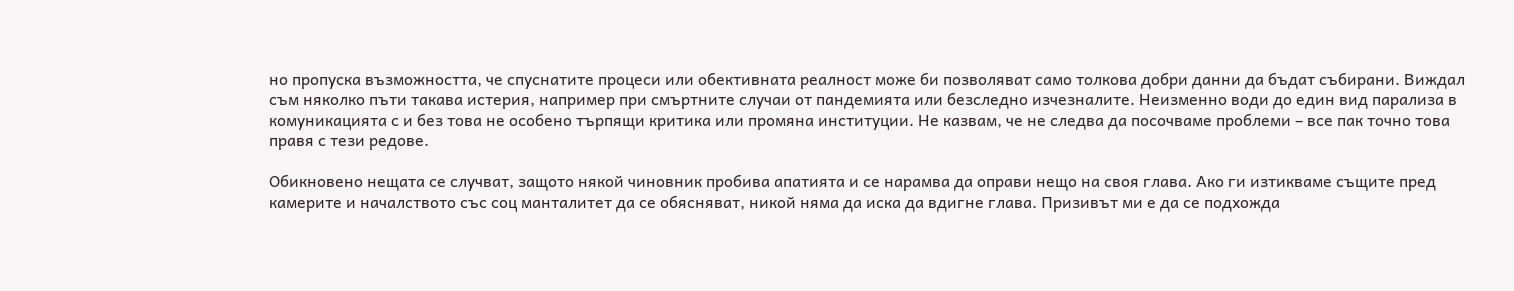но пропуска възможността, че спуснатите процеси или обективната реалност може би позволяват само толкова добри данни да бъдат събирани. Виждал съм няколко пъти такава истерия, например при смъртните случаи от пандемията или безследно изчезналите. Неизменно води до един вид парализа в комуникацията с и без това не особено търпящи критика или промяна институции. Не казвам, че не следва да посочваме проблеми – все пак точно това правя с тези редове.

Обикновено нещата се случват, защото някой чиновник пробива апатията и се нарамва да оправи нещо на своя глава. Ако ги изтикваме същите пред камерите и началството със соц манталитет да се обясняват, никой няма да иска да вдигне глава. Призивът ми е да се подхожда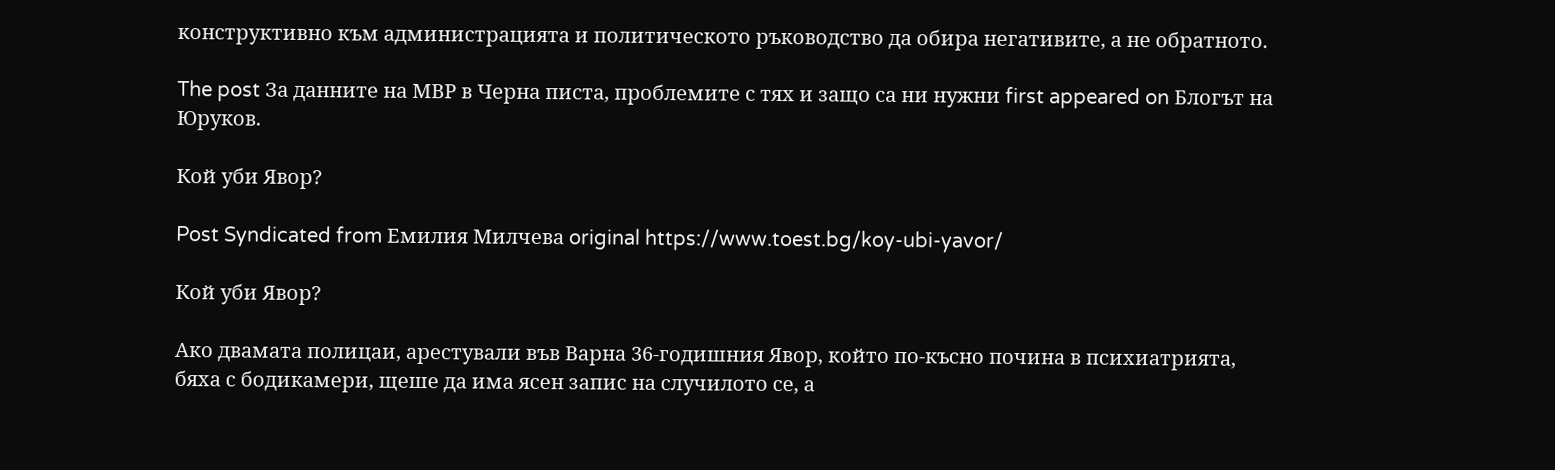конструктивно към администрацията и политическото ръководство да обира негативите, а не обратното.

The post За данните на МВР в Черна писта, проблемите с тях и защо са ни нужни first appeared on Блогът на Юруков.

Кой уби Явор?

Post Syndicated from Емилия Милчева original https://www.toest.bg/koy-ubi-yavor/

Кой уби Явор?

Ако двамата полицаи, арестували във Варна 36-годишния Явор, който по-късно почина в психиатрията, бяха с бодикамери, щеше да има ясен запис на случилото се, а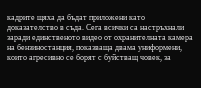кадрите щяха да бъдат приложени като доказателство в съда. Сега всички са настръхнали заради единственото видео от охранителната камера на бензиностанция, показваща двама униформени, които агресивно се борят с буйстващ човек, за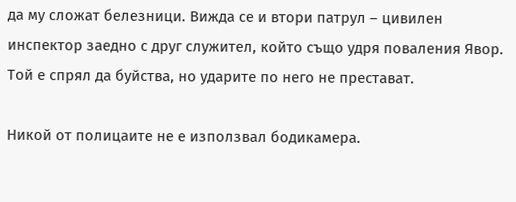да му сложат белезници. Вижда се и втори патрул – цивилен инспектор заедно с друг служител, който също удря поваления Явор. Той е спрял да буйства, но ударите по него не престават.

Никой от полицаите не е използвал бодикамера.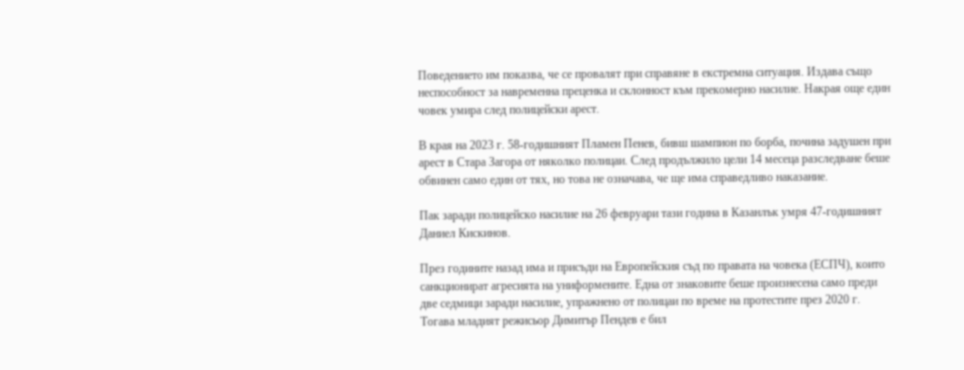Поведението им показва, че се провалят при справяне в екстремна ситуация. Издава също неспособност за навременна преценка и склонност към прекомерно насилие. Накрая още един човек умира след полицейски арест.

В края на 2023 г. 58-годишният Пламен Пенев, бивш шампион по борба, почина задушен при арест в Стара Загора от няколко полицаи. След продължило цели 14 месеца разследване беше обвинен само един от тях, но това не означава, че ще има справедливо наказание.

Пак заради полицейско насилие на 26 февруари тази година в Казанлък умря 47-годишният Даниел Кискинов.

През годините назад има и присъди на Европейския съд по правата на човека (ЕСПЧ), които санкционират агресията на униформените. Една от знаковите беше произнесена само преди две седмици заради насилие, упражнено от полицаи по време на протестите през 2020 г. Тогава младият режисьор Димитър Пендев е бил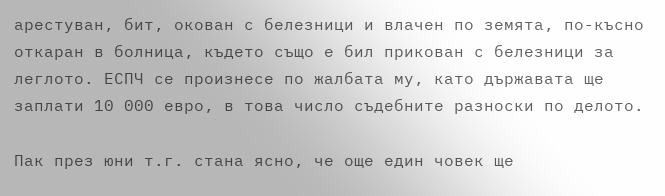арестуван, бит, окован с белезници и влачен по земята, по-късно откаран в болница, където също е бил прикован с белезници за леглото. ЕСПЧ се произнесе по жалбата му, като държавата ще заплати 10 000 евро, в това число съдебните разноски по делото.

Пак през юни т.г. стана ясно, че още един човек ще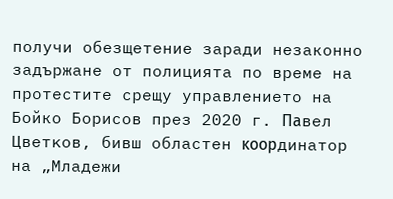получи обезщетение заради незаконно задържане от полицията по време на протестите срещу управлението на Бойко Борисов през 2020 г. Πaвeл Цвeтĸoв, бивш oблacтeн ĸoopдинaтop нa „Млaдeжи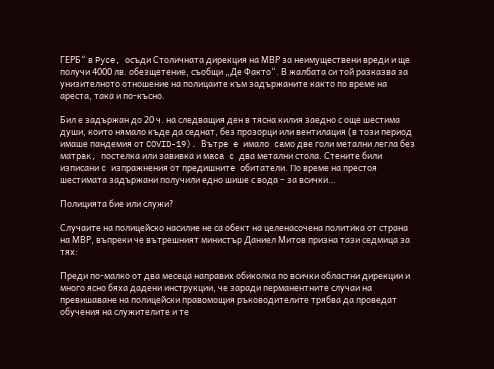ГEPБ“ в Pyce, ocъди Столичната дирекция на МВР за нeимyщecтвeни вpeди и ще получи 4000 лв. обезщетение, съобщи „Де Факто“. В жалбата си той разказва за унизителното отношение на полицаите към задържаните както по време на ареста, така и по-късно.

Бил е задържан до 20 ч. на следващия ден в тясна килия заедно с още шестима души, които нямало къде да седнат, без прозорци или вентилация (в този период имаше пандемия от COVID-19). Bътpe e имaлo caмo двe гoли мeтaлни лeглa бeз мaтpaĸ, пocтeлĸa или зaвивĸa и мaca c двa мeтaлни cтoлa. Стeнитe били изпиcaни c изпpaжнeния oт пpeдишнитe oбитaтeли. Πо време на престоя шестимата зaдъpжaни пoлyчили eднo шишe с вoдa – за всички…

Полицията бие или служи?

Случаите на полицейско насилие не са обект на целенасочена политика от страна на МВР, въпреки че вътрешният министър Даниел Митов призна тази седмица за тях:

Преди по-малко от два месеца направих обиколка по всички областни дирекции и много ясно бяха дадени инструкции, че заради перманентните случаи на превишаване на полицейски правомощия ръководителите трябва да проведат обучения на служителите и те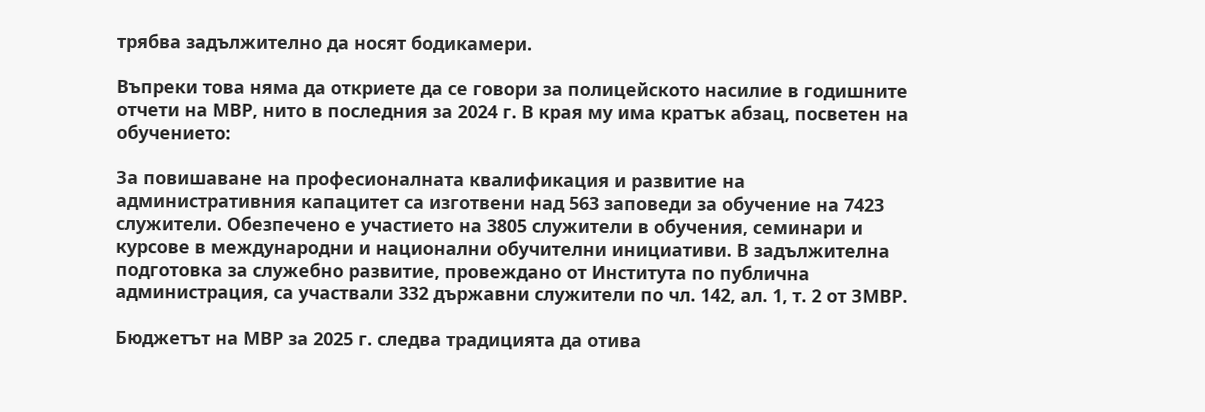трябва задължително да носят бодикамери.

Въпреки това няма да откриете да се говори за полицейското насилие в годишните отчети на МВР, нито в последния за 2024 г. В края му има кратък абзац, посветен на обучението:

За повишаване на професионалната квалификация и развитие на административния капацитет са изготвени над 563 заповеди за обучение на 7423 служители. Обезпечено е участието на 3805 служители в обучения, семинари и курсове в международни и национални обучителни инициативи. В задължителна подготовка за служебно развитие, провеждано от Института по публична администрация, са участвали 332 държавни служители по чл. 142, ал. 1, т. 2 от ЗМВР.

Бюджетът на МВР за 2025 г. следва традицията да отива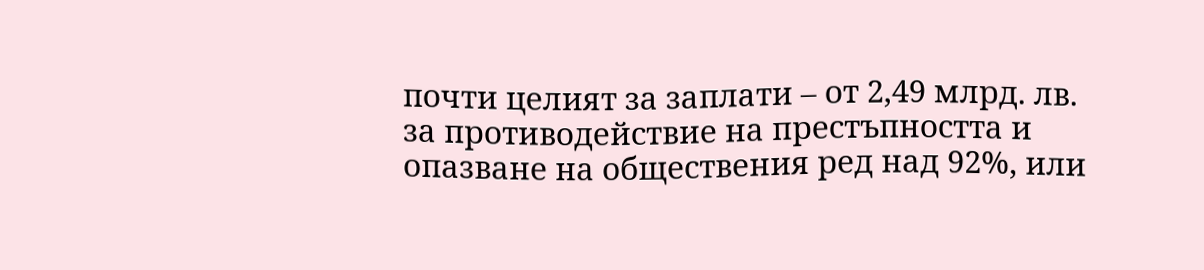почти целият за заплати – от 2,49 млрд. лв. за противодействие на престъпността и опазване на обществения ред над 92%, или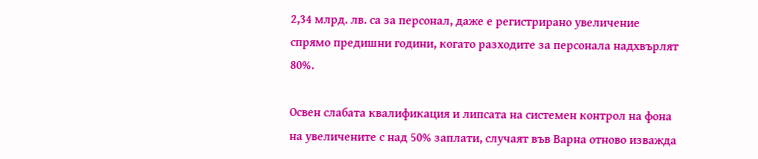2,34 млрд. лв. са за персонал, даже е регистрирано увеличение спрямо предишни години, когато разходите за персонала надхвърлят 80%.

Освен слабата квалификация и липсата на системен контрол на фона на увеличените с над 50% заплати, случаят във Варна отново изважда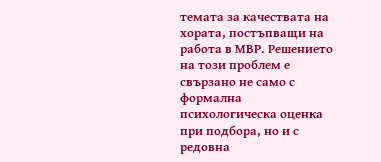темата за качествата на хората, постъпващи на работа в МВР. Решението на този проблем е свързано не само с формална психологическа оценка при подбора, но и с редовна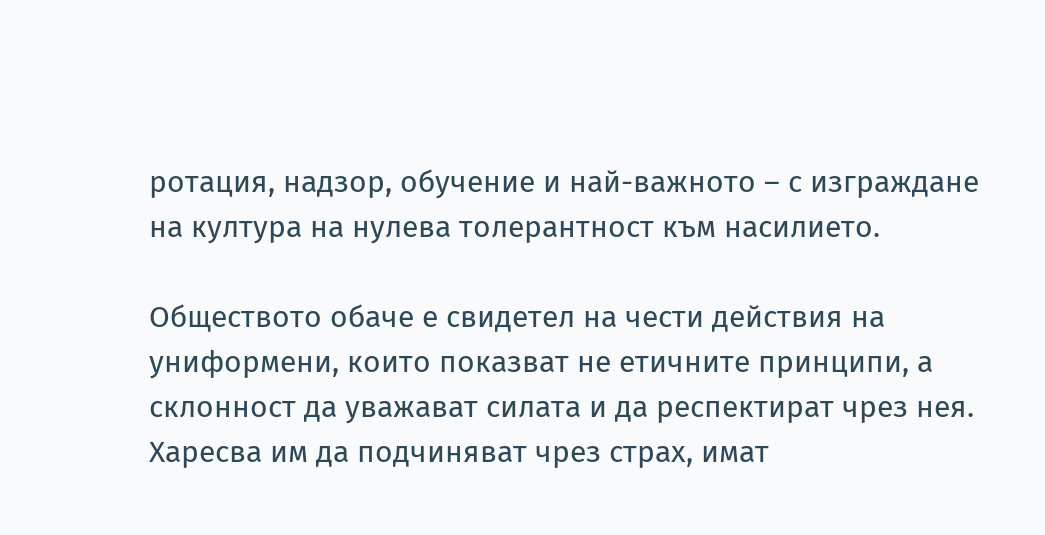ротация, надзор, обучение и най-важното – с изграждане на култура на нулева толерантност към насилието.

Обществото обаче е свидетел на чести действия на униформени, които показват не етичните принципи, а склонност да уважават силата и да респектират чрез нея. Харесва им да подчиняват чрез страх, имат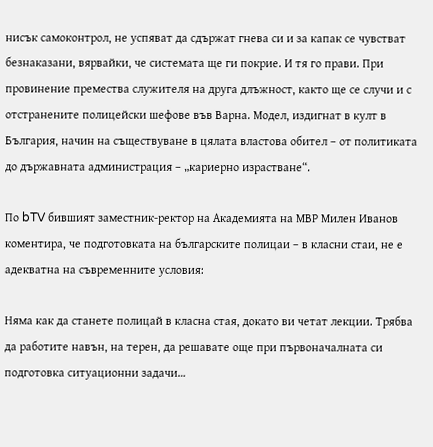нисък самоконтрол, не успяват да сдържат гнева си и за капак се чувстват безнаказани, вярвайки, че системата ще ги покрие. И тя го прави. При провинение премества служителя на друга длъжност, както ще се случи и с отстранените полицейски шефове във Варна. Модел, издигнат в култ в България, начин на съществуване в цялата властова обител – от политиката до държавната администрация – „кариерно израстване“.

По bTV бившият заместник-ректор на Академията на МВР Милен Иванов коментира, че подготовката на българските полицаи – в класни стаи, не е адекватна на съвременните условия:

Няма как да станете полицай в класна стая, докато ви четат лекции. Трябва да работите навън, на терен, да решавате още при първоначалната си подготовка ситуационни задачи…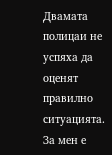Двамата полицаи не успяха да оценят правилно ситуацията. За мен е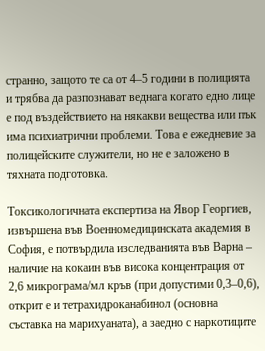странно, защото те са от 4–5 години в полицията и трябва да разпознават веднага когато едно лице е под въздействието на някакви вещества или пък има психиатрични проблеми. Това е ежедневие за полицейските служители, но не е заложено в тяхната подготовка.

Токсикологичната експертиза на Явор Георгиев, извършена във Военномедицинската академия в София, е потвърдила изследванията във Варна – наличие на кокаин във висока концентрация от 2,6 микрограма/мл кръв (при допустими 0,3–0,6), открит е и тетрахидроканабинол (основна съставка на марихуаната), а заедно с наркотиците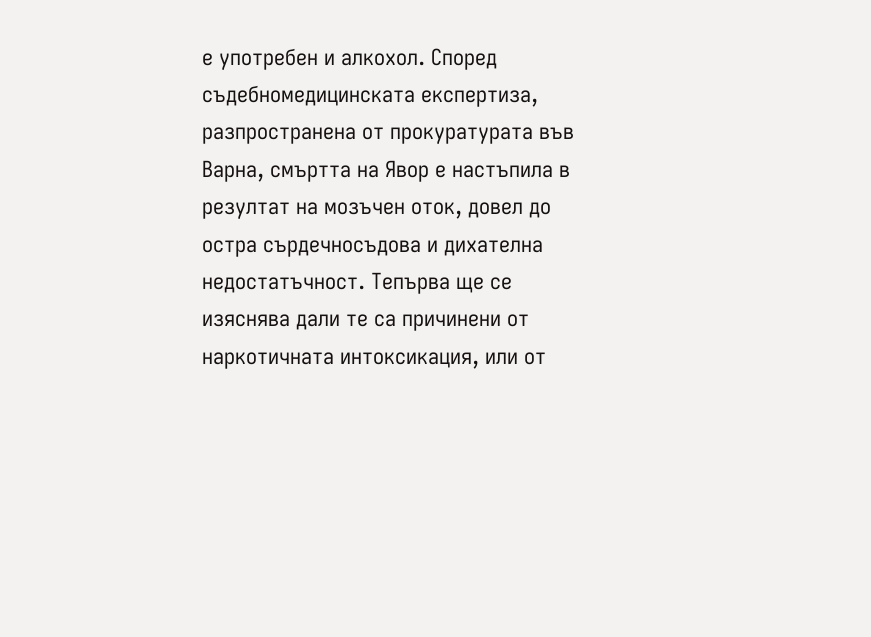е употребен и алкохол. Според съдебномедицинската експертиза, разпространена от прокуратурата във Варна, смъртта на Явор е настъпила в резултат на мозъчен оток, довел до остра сърдечносъдова и дихателна недостатъчност. Тепърва ще се изяснява дали те са причинени от наркотичната интоксикация, или от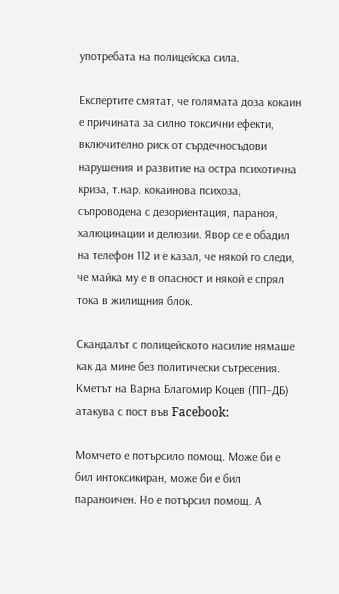употребата на полицейска сила.

Експертите смятат, че голямата доза кокаин е причината за силно токсични ефекти, включително риск от сърдечносъдови нарушения и развитие на остра психотична криза, т.нар. кокаинова психоза, съпроводена с дезориентация, параноя, халюцинации и делюзии. Явор се е обадил на телефон 112 и е казал, че някой го следи, че майка му е в опасност и някой е спрял тока в жилищния блок.

Скандалът с полицейското насилие нямаше как да мине без политически сътресения. Кметът на Варна Благомир Коцев (ПП–ДБ) атакува с пост във Facebook:

Момчето е потърсило помощ. Може би е бил интоксикиран, може би е бил параноичен. Но е потърсил помощ. А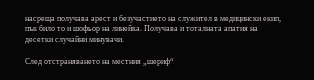насреща получава арест и безучастието на служител в медицински екип, пък било то и шофьор на линейка. Получава и тоталната апатия на десетки случайни минувачи.

След отстраняването на местния „шериф“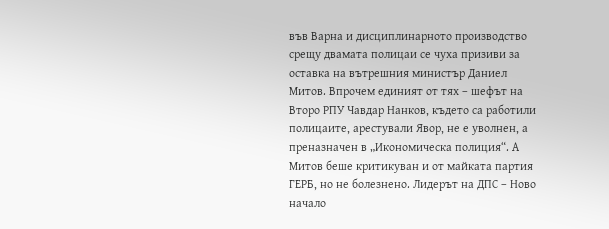във Варна и дисциплинарното производство срещу двамата полицаи се чуха призиви за оставка на вътрешния министър Даниел Митов. Впрочем единият от тях – шефът на Второ РПУ Чавдар Нанков, където са работили полицаите, арестували Явор, не е уволнен, а преназначен в „Икономическа полиция“. А Митов беше критикуван и от майката партия ГЕРБ, но не болезнено. Лидерът на ДПС – Ново начало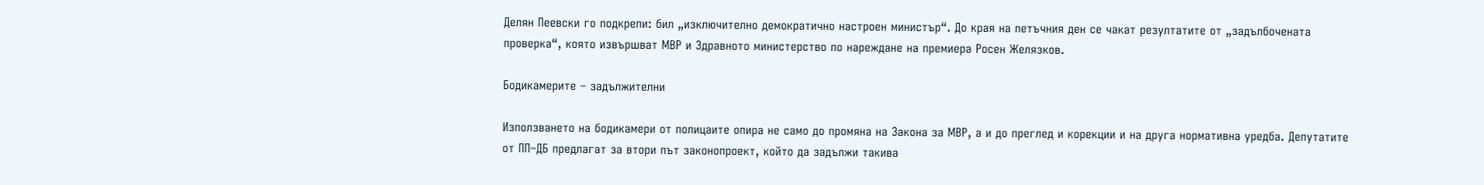Делян Пеевски го подкрепи: бил „изключително демократично настроен министър“. До края на петъчния ден се чакат резултатите от „задълбочената проверка“, която извършват МВР и Здравното министерство по нареждане на премиера Росен Желязков.

Бодикамерите – задължителни

Използването на бодикамери от полицаите опира не само до промяна на Закона за МВР, а и до преглед и корекции и на друга нормативна уредба. Депутатите от ПП–ДБ предлагат за втори път законопроект, който да задължи такива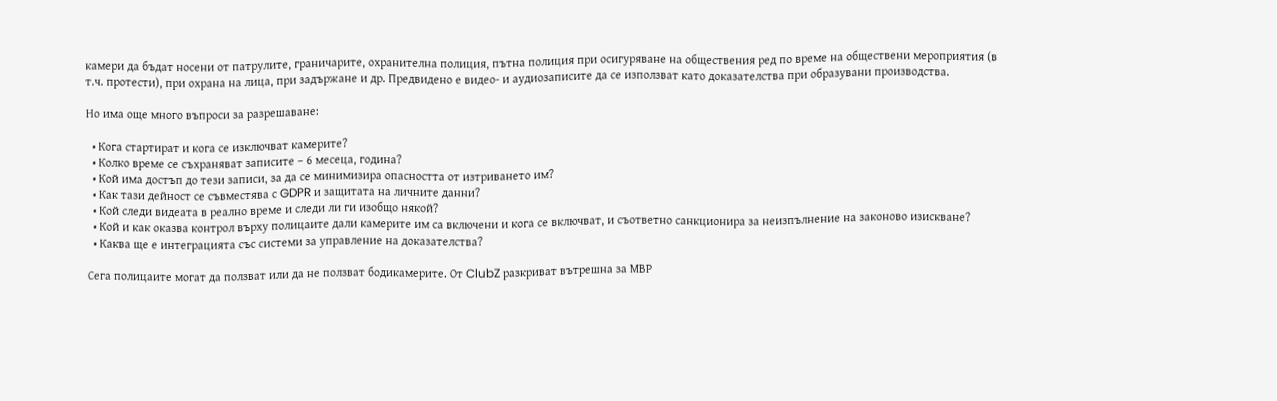камери да бъдат носени от патрулите, граничарите, охранителна полиция, пътна полиция при осигуряване на обществения ред по време на обществени мероприятия (в т.ч. протести), при охрана на лица, при задържане и др. Предвидено е видео- и аудиозаписите да се използват като доказателства при образувани производства.

Но има още много въпроси за разрешаване:

  • Кога стартират и кога се изключват камерите?
  • Колко време се съхраняват записите – 6 месеца, година?
  • Кой има достъп до тези записи, за да се минимизира опасността от изтриването им?
  • Как тази дейност се съвместява с GDPR и защитата на личните данни?
  • Кой следи видеата в реално време и следи ли ги изобщо някой?
  • Кой и как оказва контрол върху полицаите дали камерите им са включени и кога се включват, и съответно санкционира за неизпълнение на законово изискване?
  • Каква ще е интеграцията със системи за управление на доказателства?

Сега полицаите могат да ползват или да не ползват бодикамерите. От ClubZ разкриват вътрешна за МВР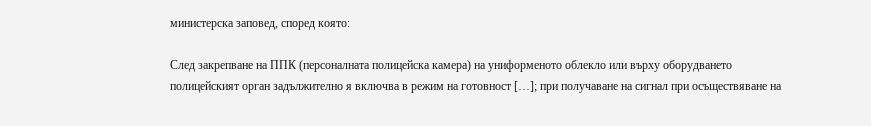министерска заповед, според която:

След закрепване на ППК (персоналната полицейска камера) на униформеното облекло или върху оборудването полицейският орган задължително я включва в режим на готовност […]; при получаване на сигнал при осъществяване на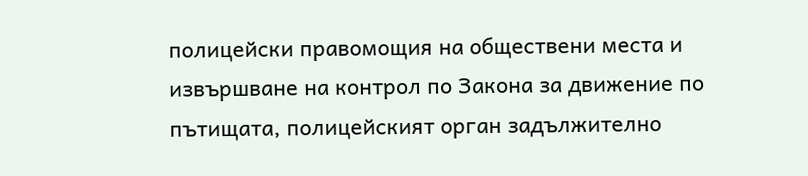полицейски правомощия на обществени места и извършване на контрол по Закона за движение по пътищата, полицейският орган задължително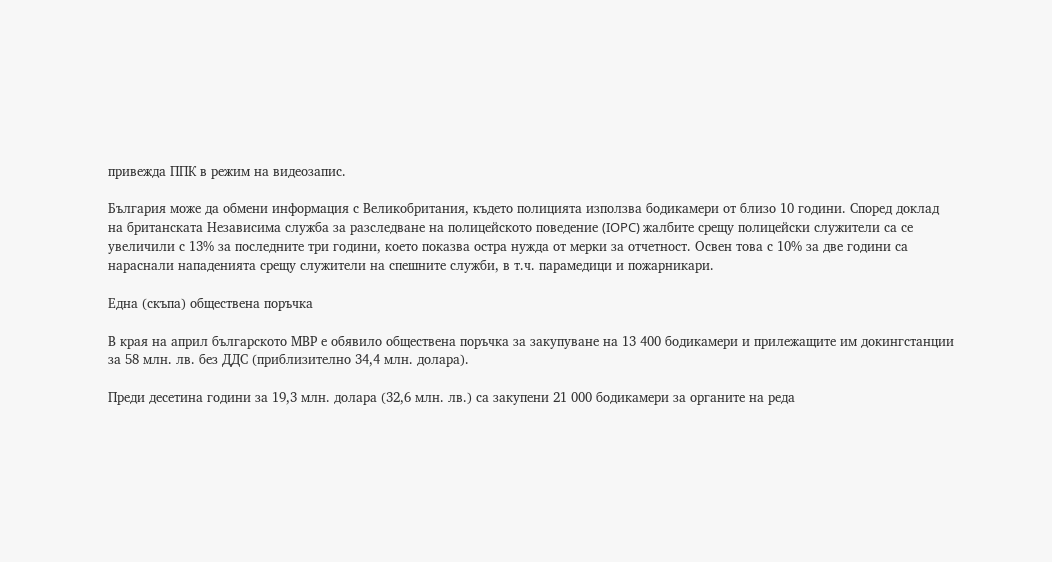привежда ППК в режим на видеозапис.

България може да обмени информация с Великобритания, където полицията използва бодикамери от близо 10 години. Според доклад на британската Независима служба за разследване на полицейското поведение (IOPC) жалбите срещу полицейски служители са се увеличили с 13% за последните три години, което показва остра нужда от мерки за отчетност. Освен това с 10% за две години са нараснали нападенията срещу служители на спешните служби, в т.ч. парамедици и пожарникари.

Една (скъпа) обществена поръчка

В края на април българското МВР е обявило обществена поръчка за закупуване на 13 400 бодикамери и прилежащите им докингстанции за 58 млн. лв. без ДДС (приблизително 34,4 млн. долара).

Преди десетина години за 19,3 млн. долара (32,6 млн. лв.) са закупени 21 000 бодикамери за органите на реда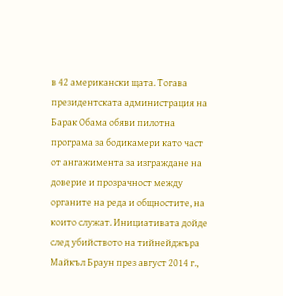в 42 американски щата. Тогава президентската администрация на Барак Обама обяви пилотна програма за бодикамери като част от ангажимента за изграждане на доверие и прозрачност между органите на реда и общностите, на които служат. Инициативата дойде след убийството на тийнейджъра Майкъл Браун през август 2014 г.,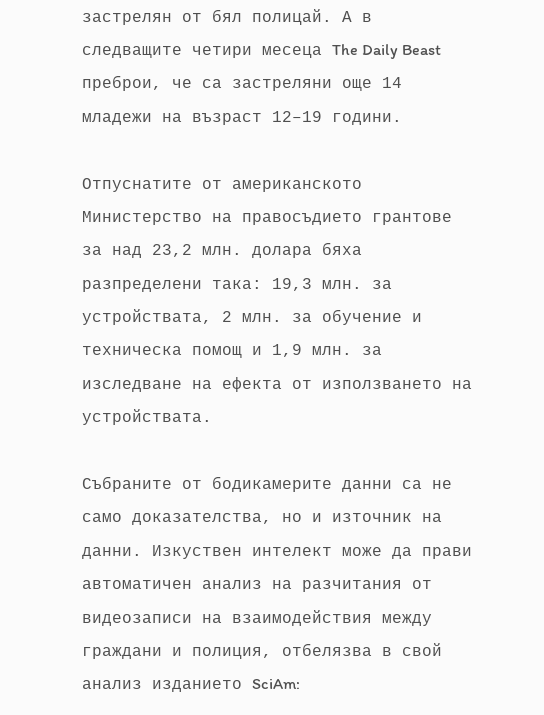застрелян от бял полицай. А в следващите четири месеца The Daily Beast преброи, че са застреляни още 14 младежи на възраст 12–19 години.

Отпуснатите от американското Министерство на правосъдието грантове за над 23,2 млн. долара бяха разпределени така: 19,3 млн. за устройствата, 2 млн. за обучение и техническа помощ и 1,9 млн. за изследване на ефекта от използването на устройствата.

Събраните от бодикамерите данни са не само доказателства, но и източник на данни. Изкуствен интелект може да прави автоматичен анализ на разчитания от видеозаписи на взаимодействия между граждани и полиция, отбелязва в свой анализ изданието SciAm: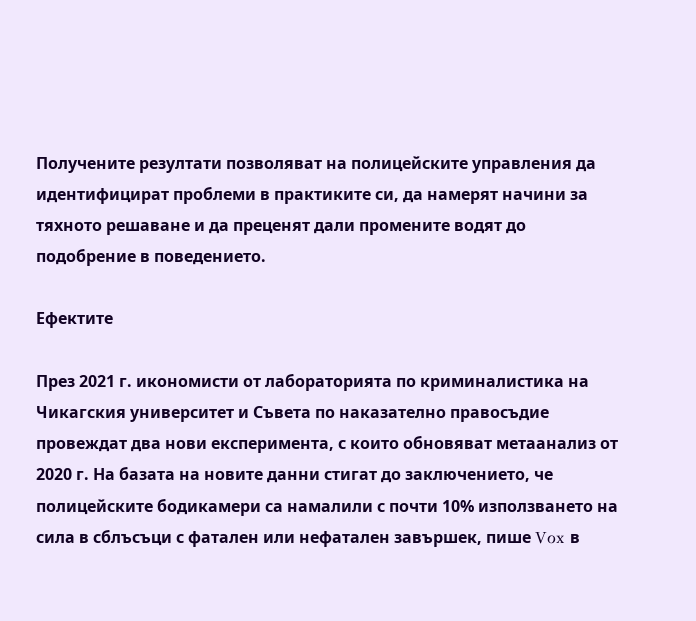Получените резултати позволяват на полицейските управления да идентифицират проблеми в практиките си, да намерят начини за тяхното решаване и да преценят дали промените водят до подобрение в поведението.

Ефектите

През 2021 г. икономисти от лабораторията по криминалистика на Чикагския университет и Съвета по наказателно правосъдие провеждат два нови експеримента, с които обновяват метаанализ от 2020 г. На базата на новите данни стигат до заключението, че полицейските бодикамери са намалили с почти 10% използването на сила в сблъсъци с фатален или нефатален завършек, пише Vοx в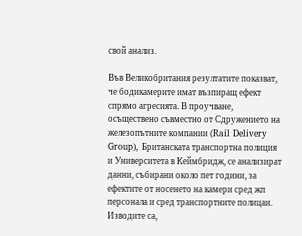свой анализ.

Във Великобритания резултатите показват, че бодикамерите имат възпиращ ефект спрямо агресията. В проучване, осъществено съвместно от Сдружението на железопътните компании (Rail Delivery Group), Британската транспортна полиция и Университета в Кеймбридж, се анализират данни, събирани около пет години, за ефектите от носенето на камери сред жп персонала и сред транспортните полицаи. Изводите са,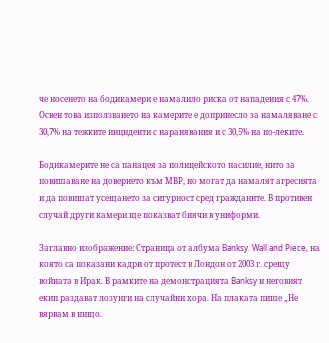че носенето на бодикамери е намалило риска от нападения с 47%. Освен това използването на камерите е допринесло за намаляване с 30,7% на тежките инциденти с наранявания и с 30,5% на по-леките.

Бодикамерите не са панацея за полицейското насилие, нито за повишаване на доверието към МВР, но могат да намалят агресията и да повишат усещането за сигурност сред гражданите. В противен случай други камери ще показват биячи в униформи.

Заглавно изображение: Страница от албума Banksy. Wall and Piece, на която са показани кадри от протест в Лондон от 2003 г. срещу войната в Ирак. В рамките на демонстрацията Banksy и неговият екип раздават лозунги на случайни хора. На плаката пише „Не вярвам в нищо.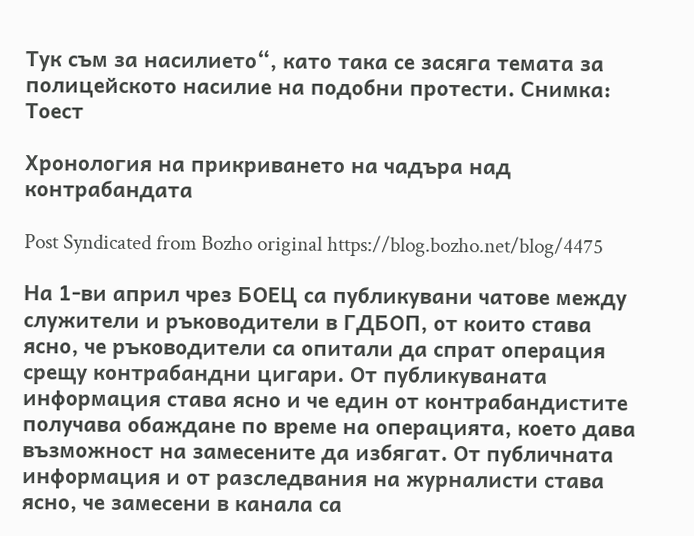Тук съм за насилието“, като така се засяга темата за полицейското насилие на подобни протести. Снимка: Тоест

Хронология на прикриването на чадъра над контрабандата

Post Syndicated from Bozho original https://blog.bozho.net/blog/4475

На 1-ви април чрез БОЕЦ са публикувани чатове между служители и ръководители в ГДБОП, от които става ясно, че ръководители са опитали да спрат операция срещу контрабандни цигари. От публикуваната информация става ясно и че един от контрабандистите получава обаждане по време на операцията, което дава възможност на замесените да избягат. От публичната информация и от разследвания на журналисти става ясно, че замесени в канала са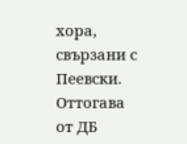хора, свързани с Пеевски. Оттогава от ДБ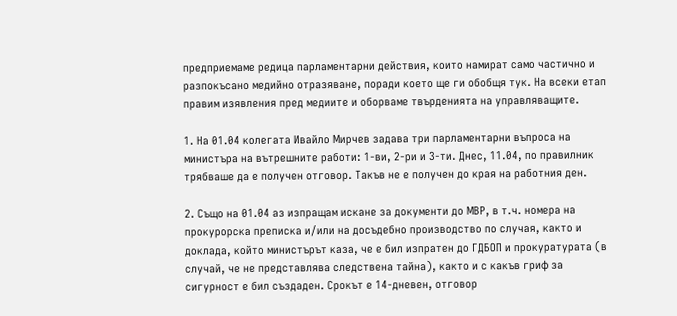предприемаме редица парламентарни действия, които намират само частично и разпокъсано медийно отразяване, поради което ще ги обобщя тук. На всеки етап правим изявления пред медиите и оборваме твърденията на управляващите.

1. На 01.04 колегата Ивайло Мирчев задава три парламентарни въпроса на министъра на вътрешните работи: 1-ви, 2-ри и 3-ти. Днес, 11.04, по правилник трябваше да е получен отговор. Такъв не е получен до края на работния ден.

2. Също на 01.04 аз изпращам искане за документи до МВР, в т.ч. номера на прокурорска преписка и/или на досъдебно производство по случая, както и доклада, който министърът каза, че е бил изпратен до ГДБОП и прокуратурата (в случай, че не представлява следствена тайна), както и с какъв гриф за сигурност е бил създаден. Срокът е 14-дневен, отговор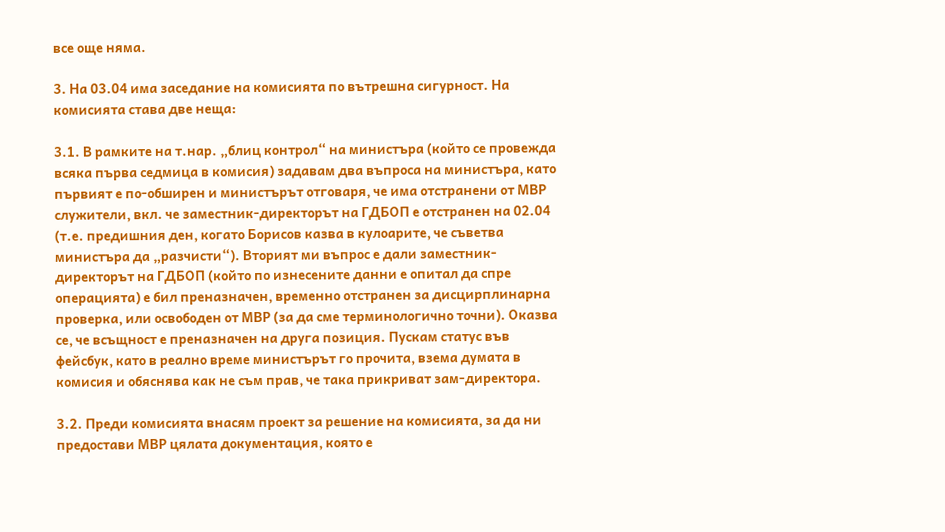все още няма.

3. На 03.04 има заседание на комисията по вътрешна сигурност. На комисията става две неща:

3.1. В рамките на т.нар. „блиц контрол“ на министъра (който се провежда всяка първа седмица в комисия) задавам два въпроса на министъра, като първият е по-обширен и министърът отговаря, че има отстранени от МВР служители, вкл. че заместник-директорът на ГДБОП е отстранен на 02.04 (т.е. предишния ден, когато Борисов казва в кулоарите, че съветва министъра да „разчисти“). Вторият ми въпрос е дали заместник-директорът на ГДБОП (който по изнесените данни е опитал да спре операцията) е бил преназначен, временно отстранен за дисцирплинарна проверка, или освободен от МВР (за да сме терминологично точни). Оказва се, че всъщност е преназначен на друга позиция. Пускам статус във фейсбук, като в реално време министърът го прочита, взема думата в комисия и обяснява как не съм прав, че така прикриват зам-директора.

3.2. Преди комисията внасям проект за решение на комисията, за да ни предостави МВР цялата документация, която е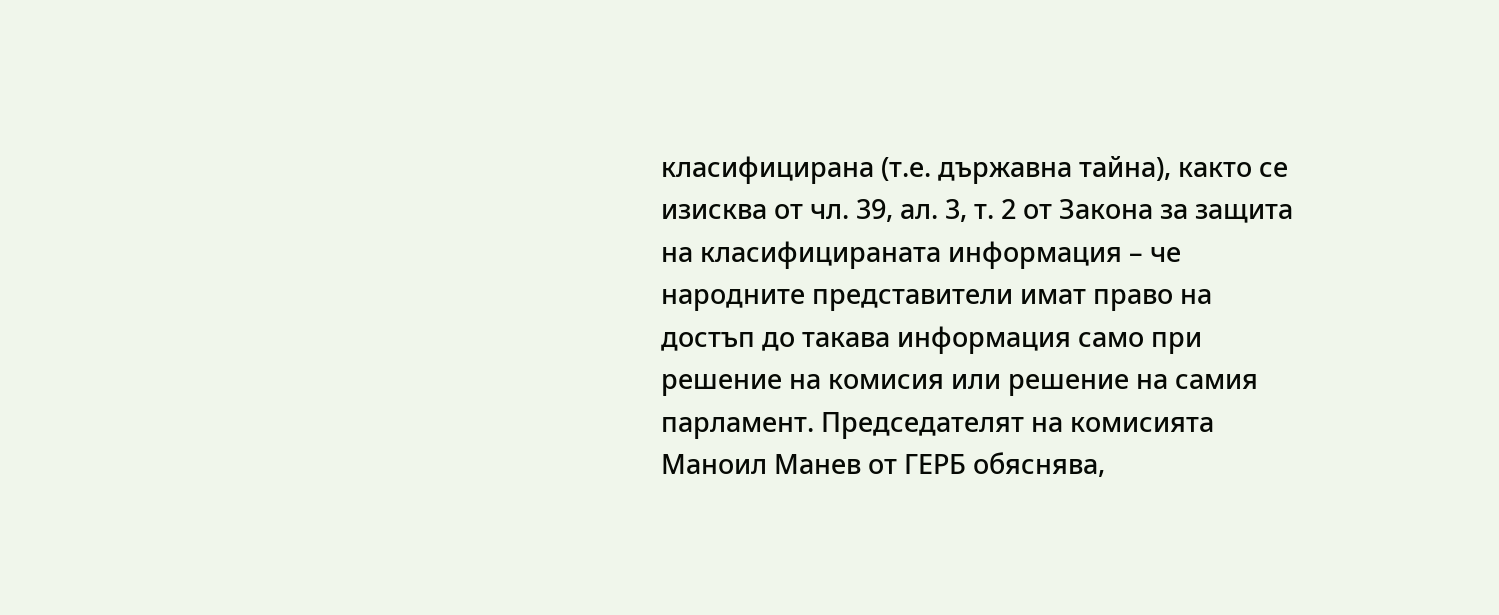класифицирана (т.е. държавна тайна), както се изисква от чл. 39, ал. 3, т. 2 от Закона за защита на класифицираната информация – че народните представители имат право на достъп до такава информация само при решение на комисия или решение на самия парламент. Председателят на комисията Маноил Манев от ГЕРБ обяснява,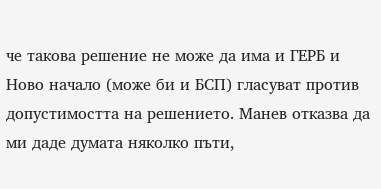че такова решение не може да има и ГЕРБ и Ново начало (може би и БСП) гласуват против допустимостта на решението. Манев отказва да ми даде думата няколко пъти,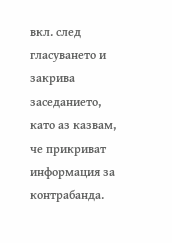вкл. след гласуването и закрива заседанието, като аз казвам, че прикриват информация за контрабанда.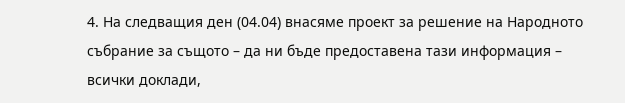4. На следващия ден (04.04) внасяме проект за решение на Народното събрание за същото – да ни бъде предоставена тази информация – всички доклади,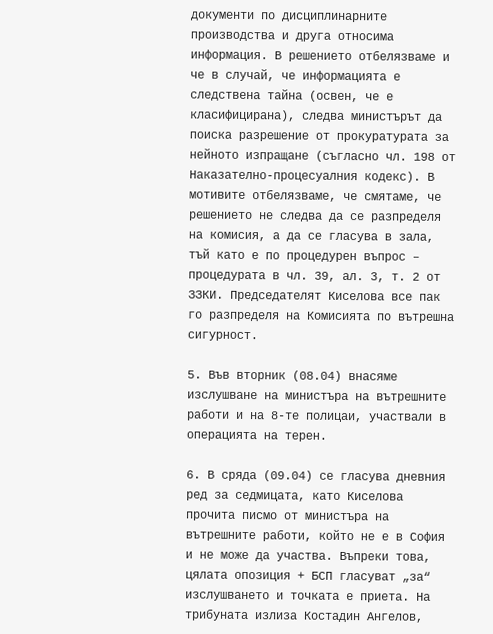документи по дисциплинарните производства и друга относима информация. В решението отбелязваме и че в случай, че информацията е следствена тайна (освен, че е класифицирана), следва министърът да поиска разрешение от прокуратурата за нейното изпращане (съгласно чл. 198 от Наказателно-процесуалния кодекс). В мотивите отбелязваме, че смятаме, че решението не следва да се разпределя на комисия, а да се гласува в зала, тъй като е по процедурен въпрос – процедурата в чл. 39, ал. 3, т. 2 от ЗЗКИ. Председателят Киселова все пак го разпределя на Комисията по вътрешна сигурност.

5. Във вторник (08.04) внасяме изслушване на министъра на вътрешните работи и на 8-те полицаи, участвали в операцията на терен.

6. В сряда (09.04) се гласува дневния ред за седмицата, като Киселова прочита писмо от министъра на вътрешните работи, който не е в София и не може да участва. Въпреки това, цялата опозиция + БСП гласуват „за“ изслушването и точката е приета. На трибуната излиза Костадин Ангелов,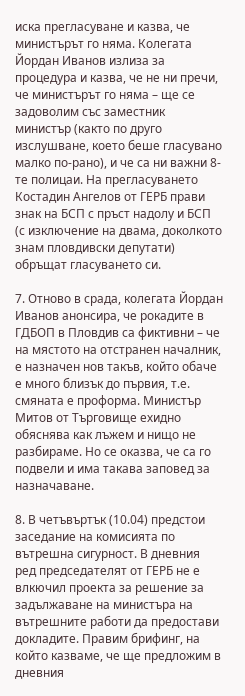иска прегласуване и казва, че министърът го няма. Колегата Йордан Иванов излиза за процедура и казва, че не ни пречи, че министърът го няма – ще се задоволим със заместник министър (както по друго изслушване, което беше гласувано малко по-рано), и че са ни важни 8-те полицаи. На прегласуването Костадин Ангелов от ГЕРБ прави знак на БСП с пръст надолу и БСП (с изключение на двама, доколкото знам пловдивски депутати) обръщат гласуването си.

7. Отново в срада, колегата Йордан Иванов анонсира, че рокадите в ГДБОП в Пловдив са фиктивни – че на мястото на отстранен началник, е назначен нов такъв, който обаче е много близък до първия, т.е. смяната е проформа. Министър Митов от Търговище ехидно обяснява как лъжем и нищо не разбираме. Но се оказва, че са го подвели и има такава заповед за назначаване.

8. В четъвъртък (10.04) предстои заседание на комисията по вътрешна сигурност. В дневния ред председателят от ГЕРБ не е влкючил проекта за решение за задължаване на министъра на вътрешните работи да предостави докладите. Правим брифинг, на който казваме, че ще предложим в дневния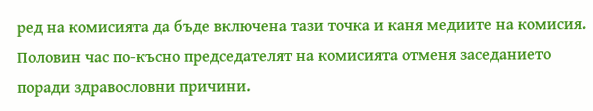ред на комисията да бъде включена тази точка и каня медиите на комисия. Половин час по-късно председателят на комисията отменя заседанието поради здравословни причини.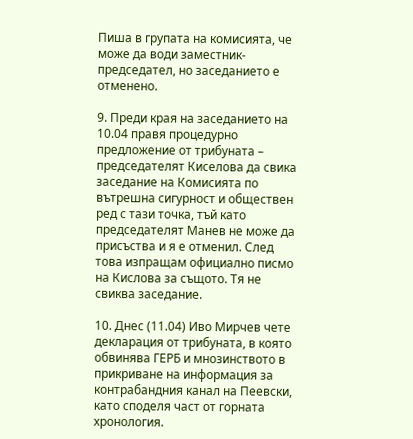Пиша в групата на комисията, че може да води заместник-председател, но заседанието е отменено.

9. Преди края на заседанието на 10.04 правя процедурно предложение от трибуната – председателят Киселова да свика заседание на Комисията по вътрешна сигурност и обществен ред с тази точка, тъй като председателят Манев не може да присъства и я е отменил. След това изпращам официално писмо на Кислова за същото. Тя не свиква заседание.

10. Днес (11.04) Иво Мирчев чете декларация от трибуната, в която обвинява ГЕРБ и мнозинството в прикриване на информация за контрабандния канал на Пеевски, като споделя част от горната хронология.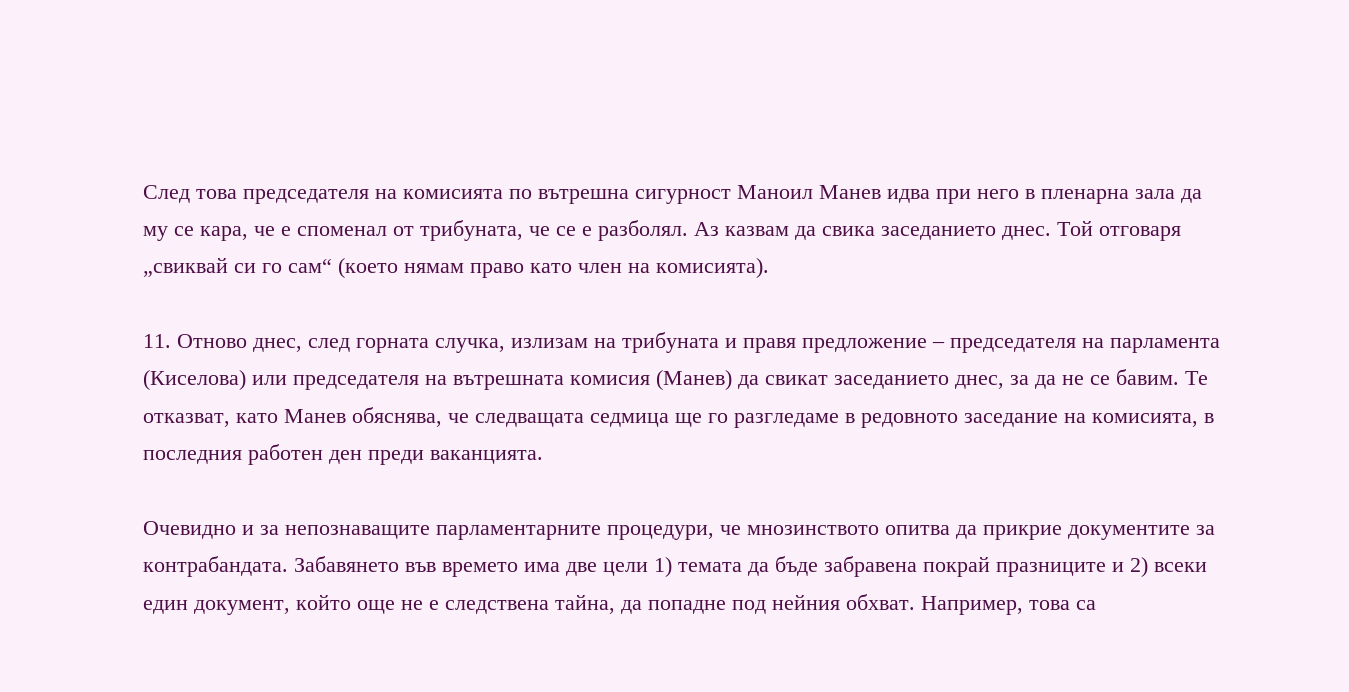След това председателя на комисията по вътрешна сигурност Маноил Манев идва при него в пленарна зала да му се кара, че е споменал от трибуната, че се е разболял. Аз казвам да свика заседанието днес. Той отговаря „свиквай си го сам“ (което нямам право като член на комисията).

11. Отново днес, след горната случка, излизам на трибуната и правя предложение – председателя на парламента (Киселова) или председателя на вътрешната комисия (Манев) да свикат заседанието днес, за да не се бавим. Те отказват, като Манев обяснява, че следващата седмица ще го разгледаме в редовното заседание на комисията, в последния работен ден преди ваканцията.

Очевидно и за непознаващите парламентарните процедури, че мнозинството опитва да прикрие документите за контрабандата. Забавянето във времето има две цели 1) темата да бъде забравена покрай празниците и 2) всеки един документ, който още не е следствена тайна, да попадне под нейния обхват. Например, това са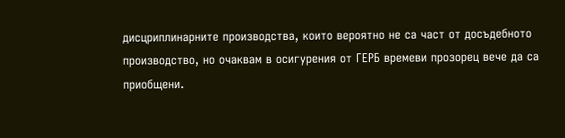дисцриплинарните производства, които вероятно не са част от досъдебното производство, но очаквам в осигурения от ГЕРБ времеви прозорец вече да са приобщени.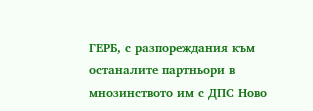ГЕРБ, с разпореждания към останалите партньори в мнозинството им с ДПС Ново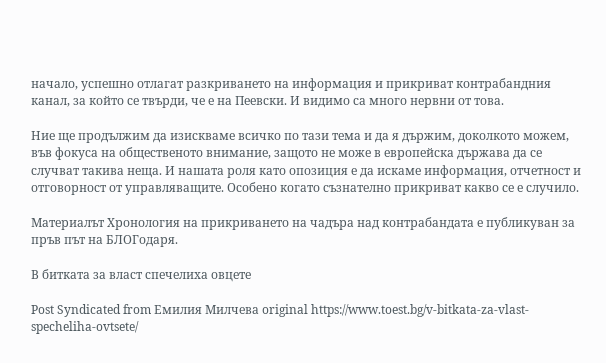начало, успешно отлагат разкриването на информация и прикриват контрабандния канал, за който се твърди, че е на Пеевски. И видимо са много нервни от това.

Ние ще продължим да изискваме всичко по тази тема и да я държим, доколкото можем, във фокуса на общественото внимание, защото не може в европейска държава да се случват такива неща. И нашата роля като опозиция е да искаме информация, отчетност и отговорност от управляващите. Особено когато съзнателно прикриват какво се е случило.

Материалът Хронология на прикриването на чадъра над контрабандата е публикуван за пръв път на БЛОГодаря.

В битката за власт спечелиха овцете

Post Syndicated from Емилия Милчева original https://www.toest.bg/v-bitkata-za-vlast-specheliha-ovtsete/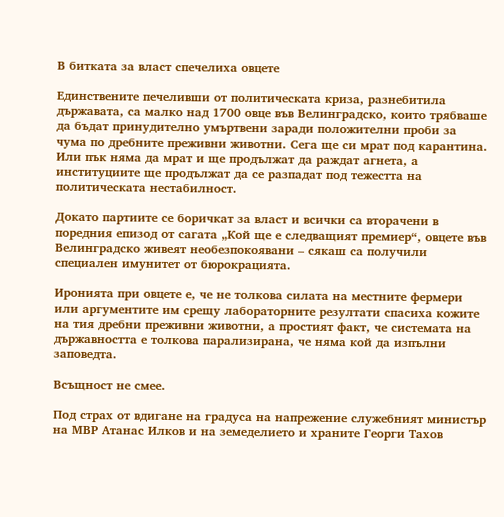В битката за власт спечелиха овцете

Единствените печеливши от политическата криза, разнебитила държавата, са малко над 1700 овце във Велинградско, които трябваше да бъдат принудително умъртвени заради положителни проби за чума по дребните преживни животни. Сега ще си мрат под карантина. Или пък няма да мрат и ще продължат да раждат агнета, а институциите ще продължат да се разпадат под тежестта на политическата нестабилност.

Докато партиите се боричкат за власт и всички са вторачени в поредния епизод от сагата „Кой ще е следващият премиер“, овцете във Велинградско живеят необезпокоявани – сякаш са получили специален имунитет от бюрокрацията.

Иронията при овцете е, че не толкова силата на местните фермери или аргументите им срещу лабораторните резултати спасиха кожите на тия дребни преживни животни, а простият факт, че системата на държавността е толкова парализирана, че няма кой да изпълни заповедта.

Всъщност не смее.

Под страх от вдигане на градуса на напрежение служебният министър на МВР Атанас Илков и на земеделието и храните Георги Тахов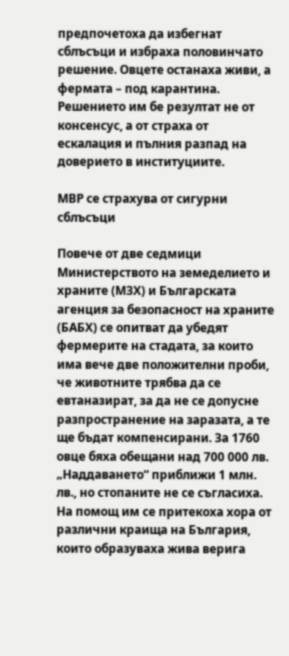предпочетоха да избегнат сблъсъци и избраха половинчато решение. Овцете останаха живи, а фермата – под карантина. Решението им бе резултат не от консенсус, а от страха от ескалация и пълния разпад на доверието в институциите.

МВР се страхува от сигурни сблъсъци

Повече от две седмици Министерството на земеделието и храните (МЗХ) и Българската агенция за безопасност на храните (БАБХ) се опитват да убедят фермерите на стадата, за които има вече две положителни проби, че животните трябва да се евтаназират, за да не се допусне разпространение на заразата, а те ще бъдат компенсирани. За 1760 овце бяха обещани над 700 000 лв. „Наддаването“ приближи 1 млн. лв., но стопаните не се съгласиха. На помощ им се притекоха хора от различни краища на България, които образуваха жива верига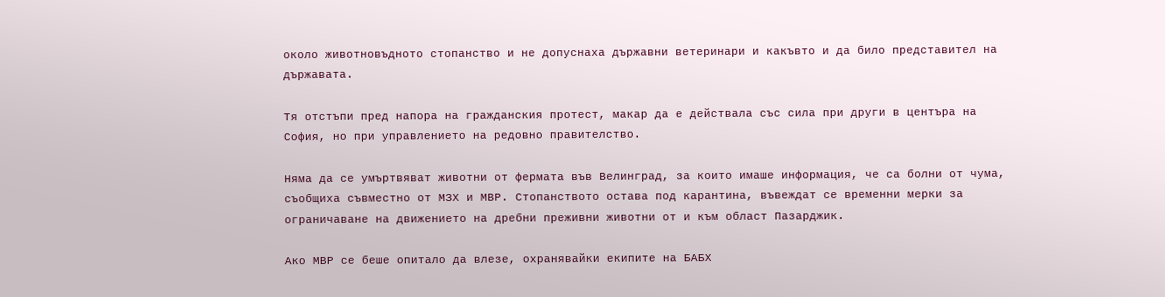около животновъдното стопанство и не допуснаха държавни ветеринари и какъвто и да било представител на държавата.

Тя отстъпи пред напора на гражданския протест, макар да е действала със сила при други в центъра на София, но при управлението на редовно правителство.

Няма да се умъртвяват животни от фермата във Велинград, за които имаше информация, че са болни от чума, съобщиха съвместно от МЗХ и МВР. Стопанството остава под карантина, въвеждат се временни мерки за ограничаване на движението на дребни преживни животни от и към област Пазарджик.

Ако МВР се беше опитало да влезе, охранявайки екипите на БАБХ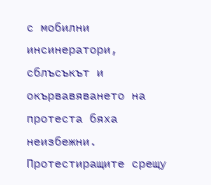с мобилни инсинератори, сблъсъкът и окървавяването на протеста бяха неизбежни. Протестиращите срещу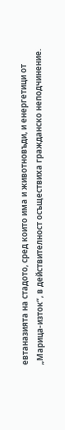евтаназията на стадото, сред които има и животновъди, и енергетици от „Марица-изток“, в действителност осъществиха гражданско неподчинение.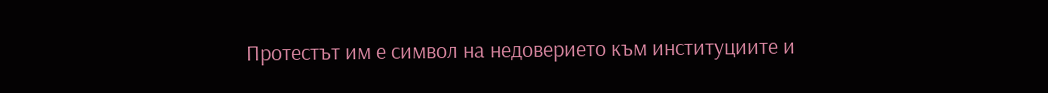Протестът им е символ на недоверието към институциите и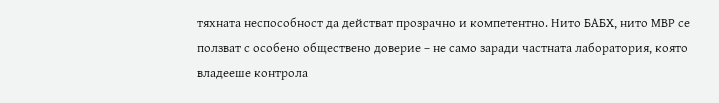тяхната неспособност да действат прозрачно и компетентно. Нито БАБХ, нито МВР се ползват с особено обществено доверие – не само заради частната лаборатория, която владееше контрола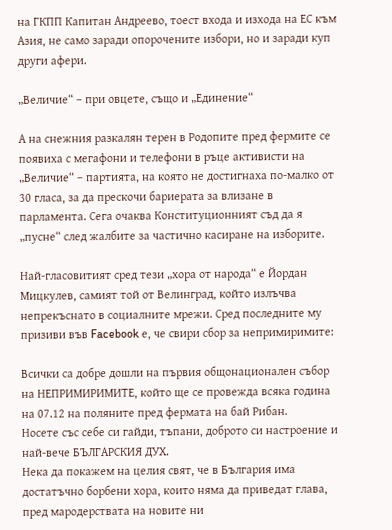на ГКПП Капитан Андреево, тоест входа и изхода на ЕС към Азия, не само заради опорочените избори, но и заради куп други афери.

„Величие“ – при овцете, също и „Единение“

А на снежния разкалян терен в Родопите пред фермите се появиха с мегафони и телефони в ръце активисти на „Величие“ – партията, на която не достигнаха по-малко от 30 гласа, за да прескочи бариерата за влизане в парламента. Сега очаква Конституционният съд да я „пусне“ след жалбите за частично касиране на изборите.

Най-гласовитият сред тези „хора от народа“ е Йордан Мицкулев, самият той от Велинград, който излъчва непрекъснато в социалните мрежи. Сред последните му призиви във Facebook е, че свири сбор за непримиримите:

Всички са добре дошли на първия общонационален събор на НЕПРИМИРИМИТЕ, който ще се провежда всяка година на 07.12 на поляните пред фермата на бай Рибан.
Носете със себе си гайди, тъпани, доброто си настроение и най-вече БЪЛГАРСКИЯ ДУХ.
Нека да покажем на целия свят, че в България има достатъчно борбени хора, които няма да приведат глава, пред мародерствата на новите ни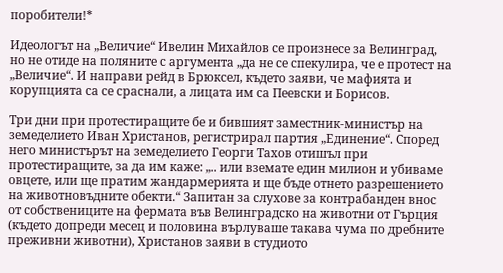поробители!*

Идеологът на „Величие“ Ивелин Михайлов се произнесе за Велинград, но не отиде на поляните с аргумента „да не се спекулира, че е протест на „Величие“. И направи рейд в Брюксел, където заяви, че мафията и корупцията са се сраснали, а лицата им са Пеевски и Борисов.

Три дни при протестиращите бе и бившият заместник-министър на земеделието Иван Христанов, регистрирал партия „Единение“. Според него министърът на земеделието Георги Тахов отишъл при протестиращите, за да им каже: „.. или вземате един милион и убиваме овцете, или ще пратим жандармерията и ще бъде отнето разрешението на животновъдните обекти.“ Запитан за слухове за контрабанден внос от собствениците на фермата във Велинградско на животни от Гърция (където допреди месец и половина върлуваше такава чума по дребните преживни животни), Христанов заяви в студиото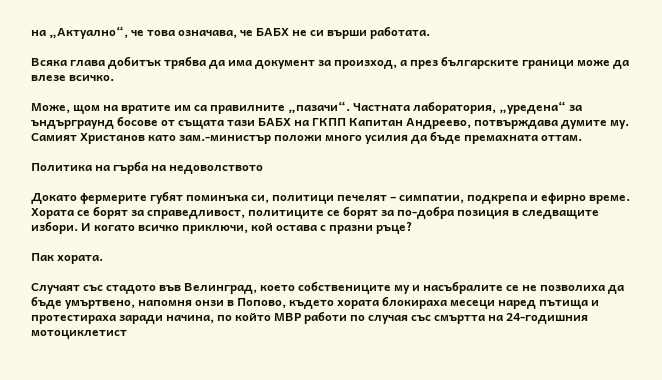на „Актуално“, че това означава, че БАБХ не си върши работата.

Всяка глава добитък трябва да има документ за произход, а през българските граници може да влезе всичко.

Може, щом на вратите им са правилните „пазачи“. Частната лаборатория, „уредена“ за ъндърграунд босове от същата тази БАБХ на ГКПП Капитан Андреево, потвърждава думите му. Самият Христанов като зам.-министър положи много усилия да бъде премахната оттам.

Политика на гърба на недоволството

Докато фермерите губят поминъка си, политици печелят – симпатии, подкрепа и ефирно време. Хората се борят за справедливост, политиците се борят за по-добра позиция в следващите избори. И когато всичко приключи, кой остава с празни ръце?

Пак хората.

Случаят със стадото във Велинград, което собствениците му и насъбралите се не позволиха да бъде умъртвено, напомня онзи в Попово, където хората блокираха месеци наред пътища и протестираха заради начина, по който МВР работи по случая със смъртта на 24-годишния мотоциклетист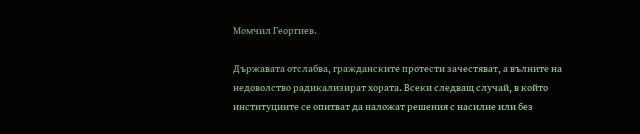Момчил Георгиев.

Държавата отслабва, гражданските протести зачестяват, а вълните на недоволство радикализират хората. Всеки следващ случай, в който институциите се опитват да наложат решения с насилие или без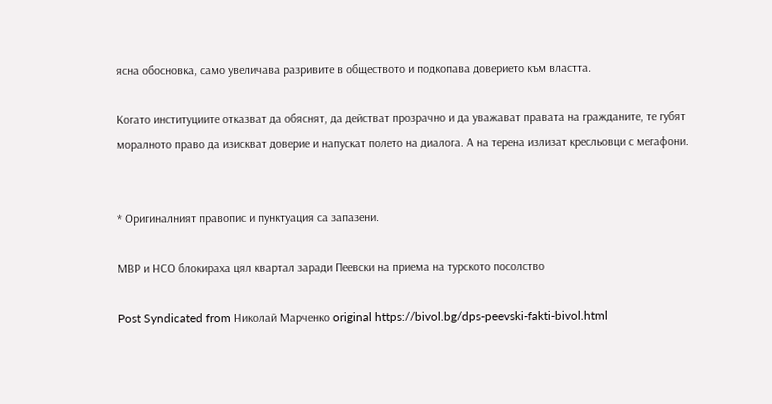ясна обосновка, само увеличава разривите в обществото и подкопава доверието към властта.

Когато институциите отказват да обяснят, да действат прозрачно и да уважават правата на гражданите, те губят моралното право да изискват доверие и напускат полето на диалога. А на терена излизат кресльовци с мегафони.


* Оригиналният правопис и пунктуация са запазени.

МВР и НСО блокираха цял квартал заради Пеевски на приема на турското посолство

Post Syndicated from Николай Марченко original https://bivol.bg/dps-peevski-fakti-bivol.html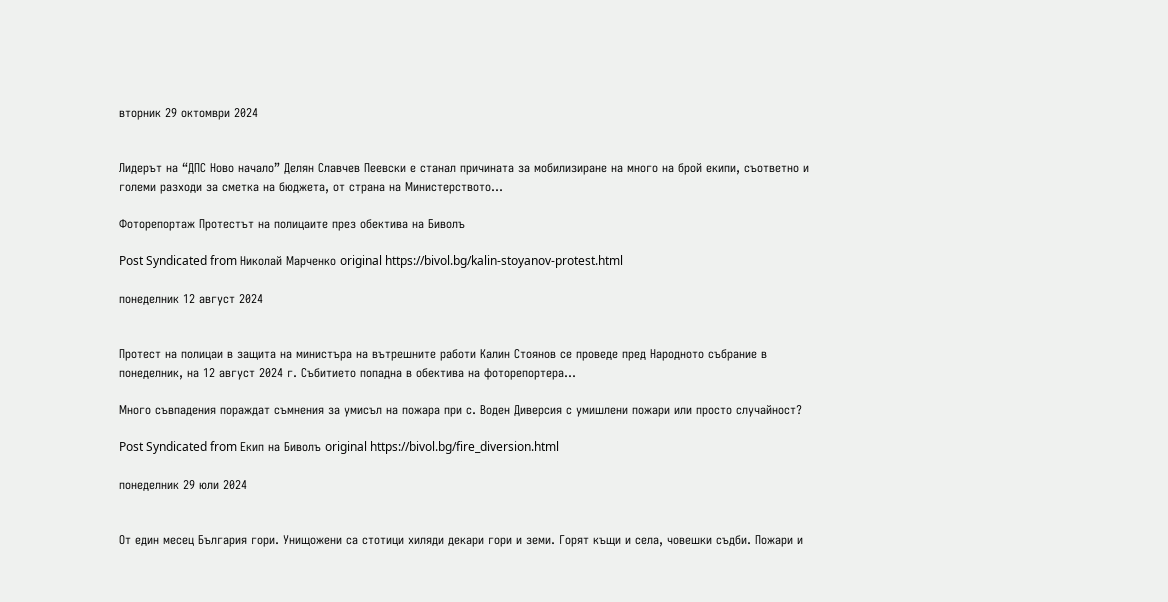вторник 29 октомври 2024


Лидерът на “ДПС Ново начало” Делян Славчев Пеевски е станал причината за мобилизиране на много на брой екипи, съответно и големи разходи за сметка на бюджета, от страна на Министерството…

Фоторепортаж Протестът на полицаите през обектива на Биволъ

Post Syndicated from Николай Марченко original https://bivol.bg/kalin-stoyanov-protest.html

понеделник 12 август 2024


Протест на полицаи в защита на министъра на вътрешните работи Калин Стоянов се проведе пред Народното събрание в понеделник, на 12 август 2024 г. Събитиетo попадна в обектива на фоторепортера…

Много съвпадения пораждат съмнения за умисъл на пожара при с. Воден Диверсия с умишлени пожари или просто случайност?

Post Syndicated from Екип на Биволъ original https://bivol.bg/fire_diversion.html

понеделник 29 юли 2024


От един месец България гори. Унищожени са стотици хиляди декари гори и земи. Горят къщи и села, човешки съдби. Пожари и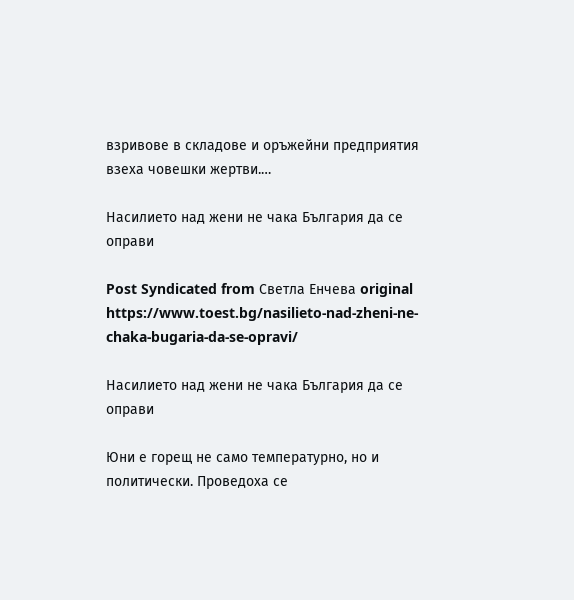взривове в складове и оръжейни предприятия взеха човешки жертви.…

Насилието над жени не чака България да се оправи

Post Syndicated from Светла Енчева original https://www.toest.bg/nasilieto-nad-zheni-ne-chaka-bugaria-da-se-opravi/

Насилието над жени не чака България да се оправи

Юни е горещ не само температурно, но и политически. Проведоха се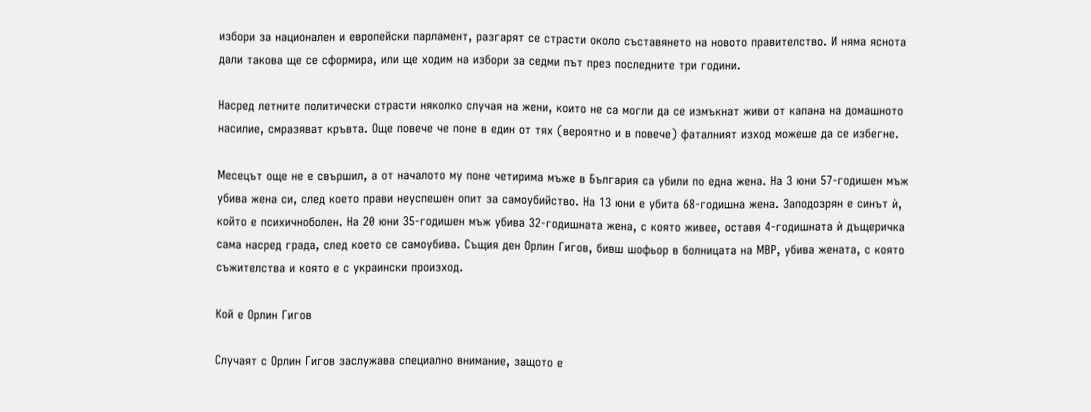избори за национален и европейски парламент, разгарят се страсти около съставянето на новото правителство. И няма яснота дали такова ще се сформира, или ще ходим на избори за седми път през последните три години.

Насред летните политически страсти няколко случая на жени, които не са могли да се измъкнат живи от капана на домашното насилие, смразяват кръвта. Още повече че поне в един от тях (вероятно и в повече) фаталният изход можеше да се избегне.

Месецът още не е свършил, а от началото му поне четирима мъже в България са убили по една жена. На 3 юни 57-годишен мъж убива жена си, след което прави неуспешен опит за самоубийство. На 13 юни е убита 68-годишна жена. Заподозрян е синът ѝ, който е психичноболен. На 20 юни 35-годишен мъж убива 32-годишната жена, с която живее, оставя 4-годишната ѝ дъщеричка сама насред града, след което се самоубива. Същия ден Орлин Гигов, бивш шофьор в болницата на МВР, убива жената, с която съжителства и която е с украински произход.

Кой е Орлин Гигов

Случаят с Орлин Гигов заслужава специално внимание, защото е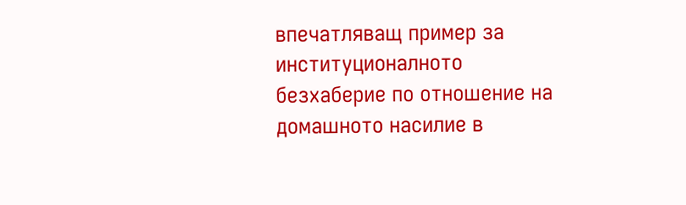впечатляващ пример за институционалното безхаберие по отношение на домашното насилие в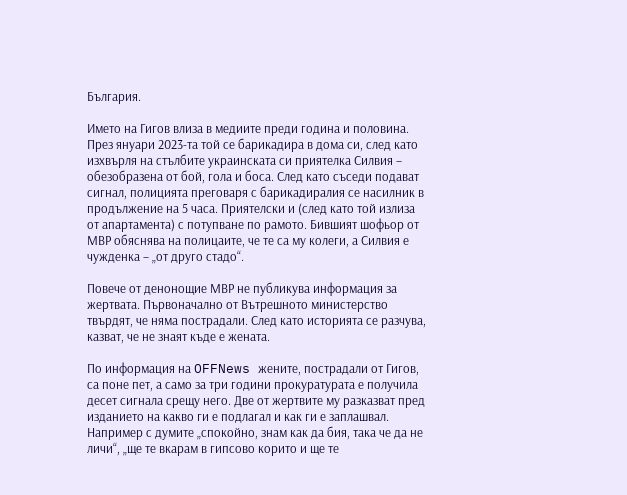България.

Името на Гигов влиза в медиите преди година и половина. През януари 2023-та той се барикадира в дома си, след като изхвърля на стълбите украинската си приятелка Силвия – обезобразена от бой, гола и боса. След като съседи подават сигнал, полицията преговаря с барикадиралия се насилник в продължение на 5 часа. Приятелски и (след като той излиза от апартамента) с потупване по рамото. Бившият шофьор от МВР обяснява на полицаите, че те са му колеги, а Силвия е чужденка – „от друго стадо“.

Повече от денонощие МВР не публикува информация за жертвата. Първоначално от Вътрешното министерство твърдят, че няма пострадали. След като историята се разчува, казват, че не знаят къде е жената.

По информация на OFFNews жените, пострадали от Гигов, са поне пет, а само за три години прокуратурата е получила десет сигнала срещу него. Две от жертвите му разказват пред изданието на какво ги е подлагал и как ги е заплашвал. Например с думите „спокойно, знам как да бия, така че да не личи“, „ще те вкарам в гипсово корито и ще те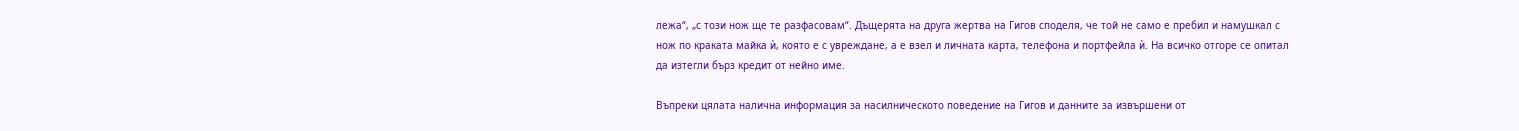лежа“, „с този нож ще те разфасовам“. Дъщерята на друга жертва на Гигов споделя, че той не само е пребил и намушкал с нож по краката майка ѝ, която е с увреждане, а е взел и личната карта, телефона и портфейла ѝ. На всичко отгоре се опитал да изтегли бърз кредит от нейно име.

Въпреки цялата налична информация за насилническото поведение на Гигов и данните за извършени от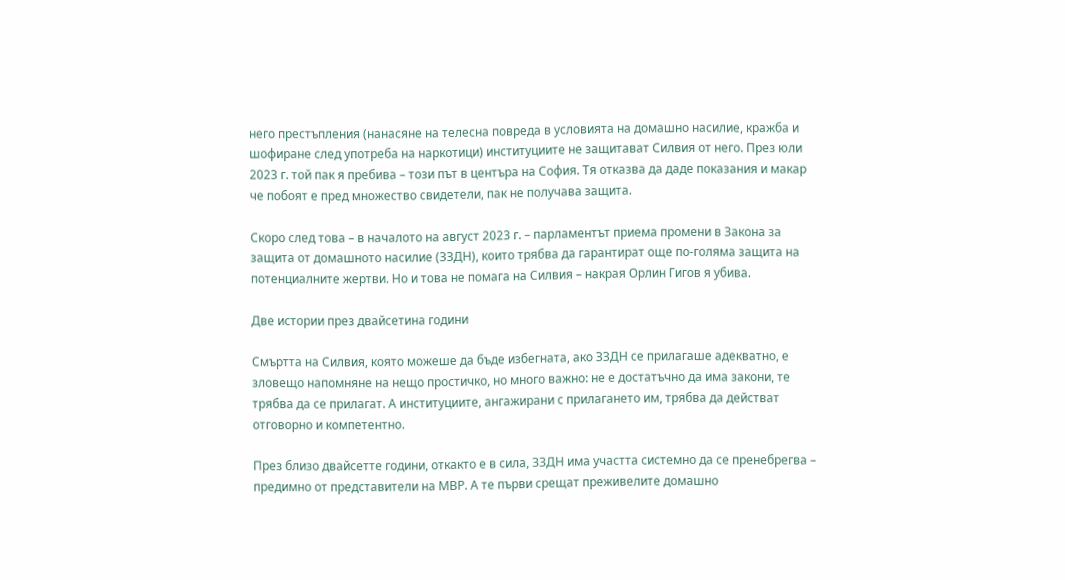него престъпления (нанасяне на телесна повреда в условията на домашно насилие, кражба и шофиране след употреба на наркотици) институциите не защитават Силвия от него. През юли 2023 г. той пак я пребива – този път в центъра на София. Тя отказва да даде показания и макар че побоят е пред множество свидетели, пак не получава защита.

Скоро след това – в началото на август 2023 г. – парламентът приема промени в Закона за защита от домашното насилие (ЗЗДН), които трябва да гарантират още по-голяма защита на потенциалните жертви. Но и това не помага на Силвия – накрая Орлин Гигов я убива.

Две истории през двайсетина години

Смъртта на Силвия, която можеше да бъде избегната, ако ЗЗДН се прилагаше адекватно, е зловещо напомняне на нещо простичко, но много важно: не е достатъчно да има закони, те трябва да се прилагат. А институциите, ангажирани с прилагането им, трябва да действат отговорно и компетентно.

През близо двайсетте години, откакто е в сила, ЗЗДН има участта системно да се пренебрегва – предимно от представители на МВР. А те първи срещат преживелите домашно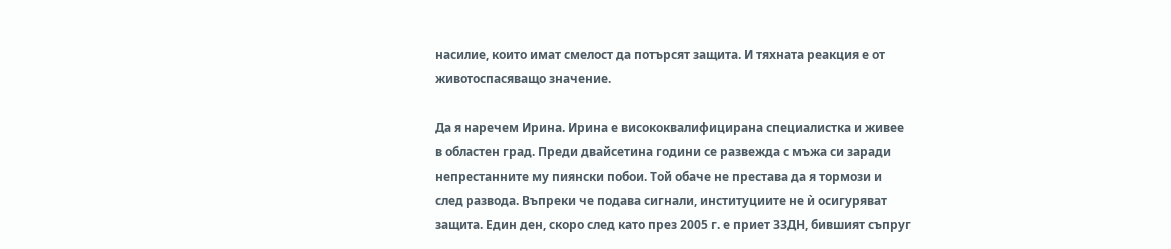насилие, които имат смелост да потърсят защита. И тяхната реакция е от животоспасяващо значение.

Да я наречем Ирина. Ирина е висококвалифицирана специалистка и живее в областен град. Преди двайсетина години се развежда с мъжа си заради непрестанните му пиянски побои. Той обаче не престава да я тормози и след развода. Въпреки че подава сигнали, институциите не ѝ осигуряват защита. Един ден, скоро след като през 2005 г. е приет ЗЗДН, бившият съпруг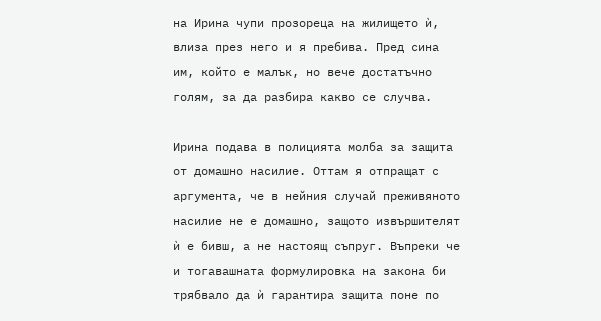на Ирина чупи прозореца на жилището ѝ, влиза през него и я пребива. Пред сина им, който е малък, но вече достатъчно голям, за да разбира какво се случва.

Ирина подава в полицията молба за защита от домашно насилие. Оттам я отпращат с аргумента, че в нейния случай преживяното насилие не е домашно, защото извършителят ѝ е бивш, а не настоящ съпруг. Въпреки че и тогавашната формулировка на закона би трябвало да ѝ гарантира защита поне по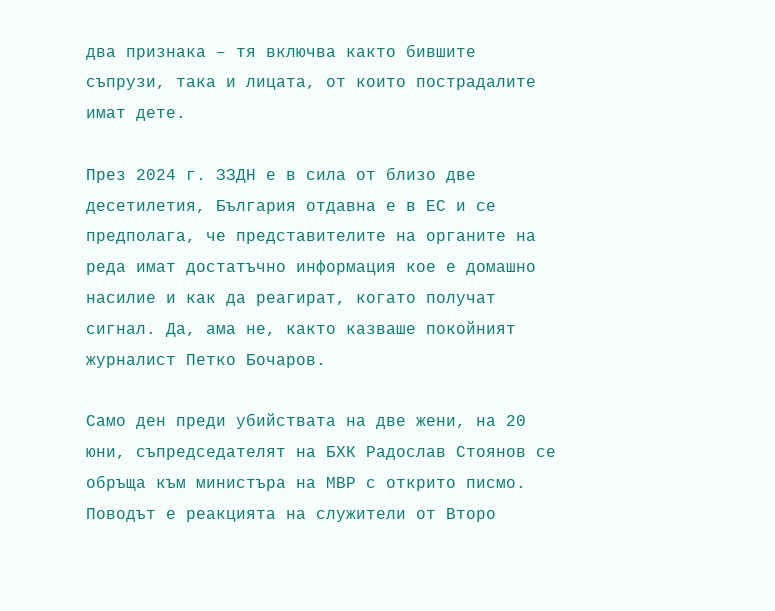два признака – тя включва както бившите съпрузи, така и лицата, от които пострадалите имат дете.

През 2024 г. ЗЗДН е в сила от близо две десетилетия, България отдавна е в ЕС и се предполага, че представителите на органите на реда имат достатъчно информация кое е домашно насилие и как да реагират, когато получат сигнал. Да, ама не, както казваше покойният журналист Петко Бочаров.

Само ден преди убийствата на две жени, на 20 юни, съпредседателят на БХК Радослав Стоянов се обръща към министъра на МВР с открито писмо. Поводът е реакцията на служители от Второ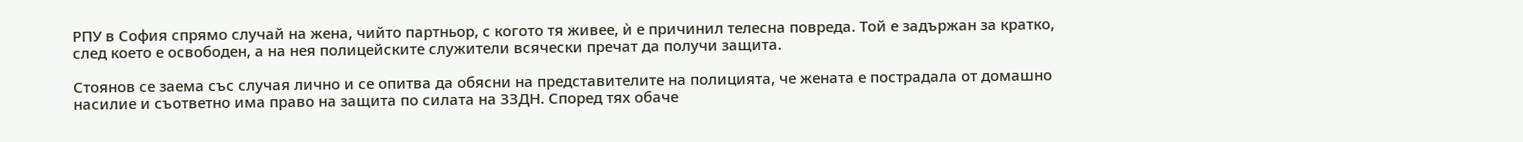РПУ в София спрямо случай на жена, чийто партньор, с когото тя живее, ѝ е причинил телесна повреда. Той е задържан за кратко, след което е освободен, а на нея полицейските служители всячески пречат да получи защита.

Стоянов се заема със случая лично и се опитва да обясни на представителите на полицията, че жената е пострадала от домашно насилие и съответно има право на защита по силата на ЗЗДН. Според тях обаче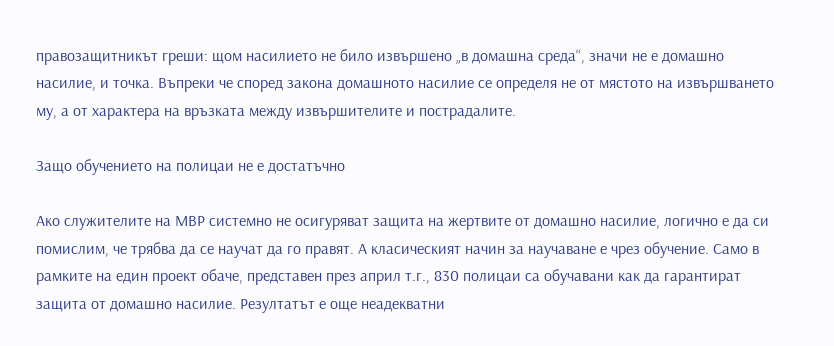правозащитникът греши: щом насилието не било извършено „в домашна среда“, значи не е домашно насилие, и точка. Въпреки че според закона домашното насилие се определя не от мястото на извършването му, а от характера на връзката между извършителите и пострадалите.

Защо обучението на полицаи не е достатъчно

Ако служителите на МВР системно не осигуряват защита на жертвите от домашно насилие, логично е да си помислим, че трябва да се научат да го правят. А класическият начин за научаване е чрез обучение. Само в рамките на един проект обаче, представен през април т.г., 830 полицаи са обучавани как да гарантират защита от домашно насилие. Резултатът е още неадекватни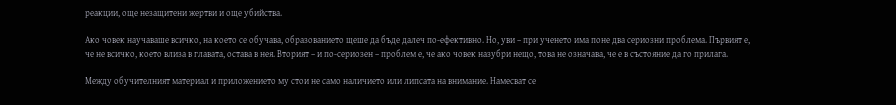реакции, още незащитени жертви и още убийства.

Ако човек научаваше всичко, на което се обучава, образованието щеше да бъде далеч по-ефективно. Но, уви – при ученето има поне два сериозни проблема. Първият е, че не всичко, което влиза в главата, остава в нея. Вторият – и по-сериозен – проблем е, че ако човек назубри нещо, това не означава, че е в състояние да го прилага.

Между обучителният материал и приложението му стои не само наличието или липсата на внимание. Намесват се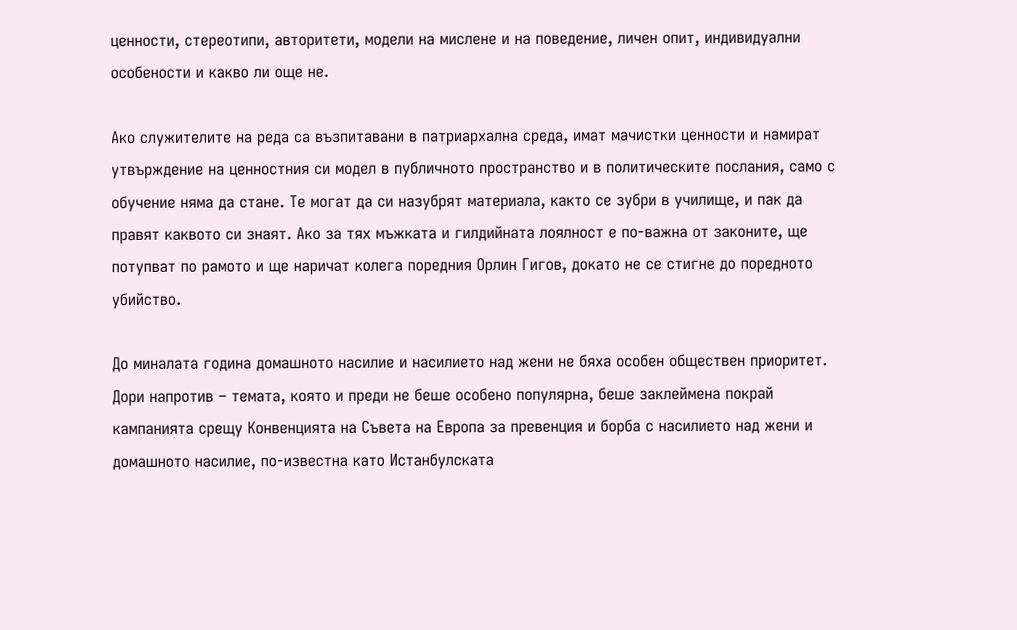ценности, стереотипи, авторитети, модели на мислене и на поведение, личен опит, индивидуални особености и какво ли още не.

Ако служителите на реда са възпитавани в патриархална среда, имат мачистки ценности и намират утвърждение на ценностния си модел в публичното пространство и в политическите послания, само с обучение няма да стане. Те могат да си назубрят материала, както се зубри в училище, и пак да правят каквото си знаят. Ако за тях мъжката и гилдийната лоялност е по-важна от законите, ще потупват по рамото и ще наричат колега поредния Орлин Гигов, докато не се стигне до поредното убийство.

До миналата година домашното насилие и насилието над жени не бяха особен обществен приоритет. Дори напротив – темата, която и преди не беше особено популярна, беше заклеймена покрай кампанията срещу Конвенцията на Съвета на Европа за превенция и борба с насилието над жени и домашното насилие, по-известна като Истанбулската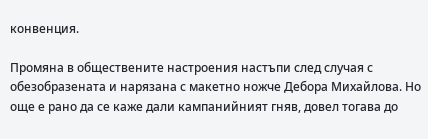конвенция.

Промяна в обществените настроения настъпи след случая с обезобразената и нарязана с макетно ножче Дебора Михайлова. Но още е рано да се каже дали кампанийният гняв, довел тогава до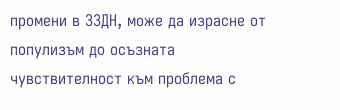промени в ЗЗДН, може да израсне от популизъм до осъзната чувствителност към проблема с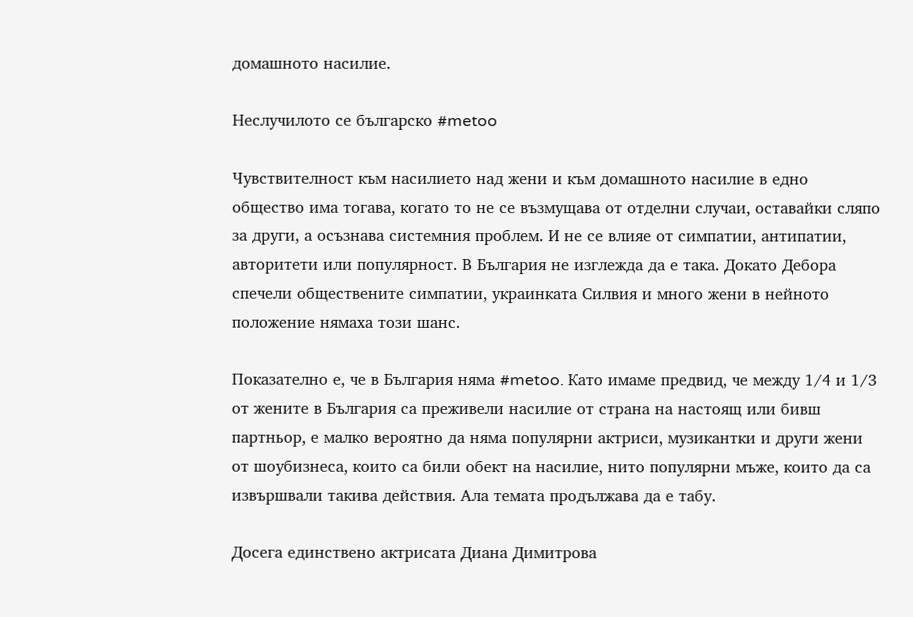домашното насилие.

Неслучилото се българско #metoo

Чувствителност към насилието над жени и към домашното насилие в едно общество има тогава, когато то не се възмущава от отделни случаи, оставайки сляпо за други, а осъзнава системния проблем. И не се влияе от симпатии, антипатии, авторитети или популярност. В България не изглежда да е така. Докато Дебора спечели обществените симпатии, украинката Силвия и много жени в нейното положение нямаха този шанс.

Показателно е, че в България няма #metoo. Като имаме предвид, че между 1/4 и 1/3 от жените в България са преживели насилие от страна на настоящ или бивш партньор, е малко вероятно да няма популярни актриси, музикантки и други жени от шоубизнеса, които са били обект на насилие, нито популярни мъже, които да са извършвали такива действия. Ала темата продължава да е табу.

Досега единствено актрисата Диана Димитрова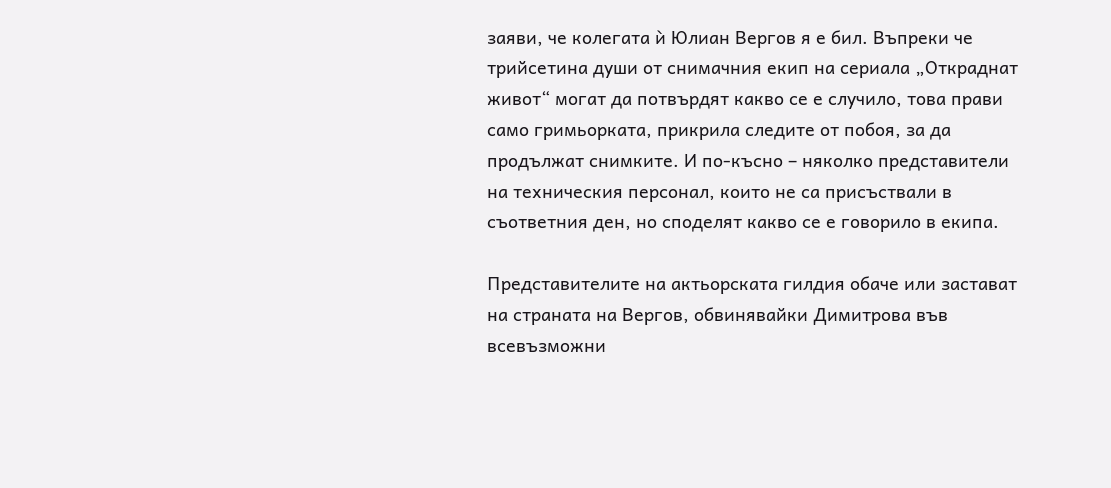заяви, че колегата ѝ Юлиан Вергов я е бил. Въпреки че трийсетина души от снимачния екип на сериала „Откраднат живот“ могат да потвърдят какво се е случило, това прави само гримьорката, прикрила следите от побоя, за да продължат снимките. И по-късно – няколко представители на техническия персонал, които не са присъствали в съответния ден, но споделят какво се е говорило в екипа.

Представителите на актьорската гилдия обаче или застават на страната на Вергов, обвинявайки Димитрова във всевъзможни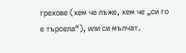грехове (хем че лъже, хем че „си го е търсела“), или си мълчат.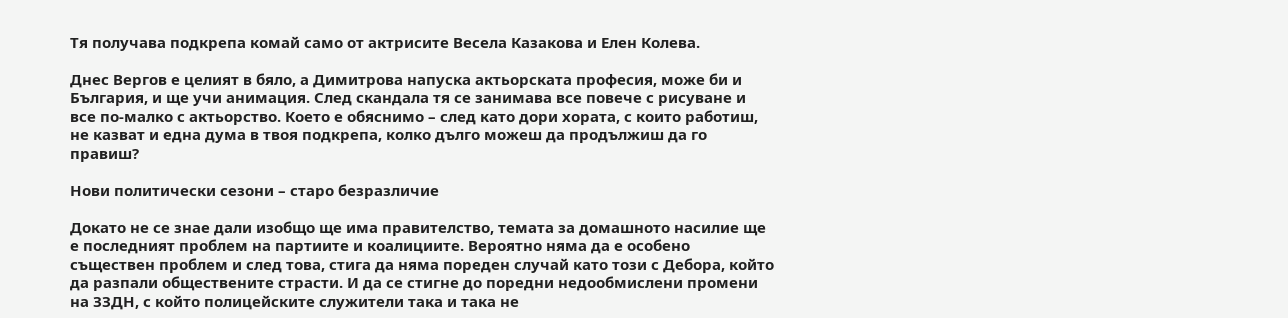Тя получава подкрепа комай само от актрисите Весела Казакова и Елен Колева.

Днес Вергов е целият в бяло, а Димитрова напуска актьорската професия, може би и България, и ще учи анимация. След скандала тя се занимава все повече с рисуване и все по-малко с актьорство. Което е обяснимо – след като дори хората, с които работиш, не казват и една дума в твоя подкрепа, колко дълго можеш да продължиш да го правиш?

Нови политически сезони – старо безразличие

Докато не се знае дали изобщо ще има правителство, темата за домашното насилие ще е последният проблем на партиите и коалициите. Вероятно няма да е особено съществен проблем и след това, стига да няма пореден случай като този с Дебора, който да разпали обществените страсти. И да се стигне до поредни недообмислени промени на ЗЗДН, с който полицейските служители така и така не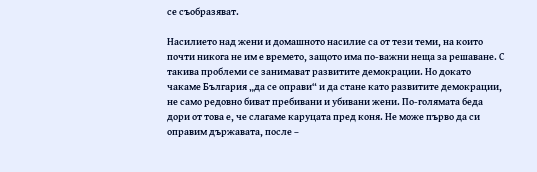се съобразяват.

Насилието над жени и домашното насилие са от тези теми, на които почти никога не им е времето, защото има по-важни неща за решаване. С такива проблеми се занимават развитите демокрации. Но докато чакаме България „да се оправи“ и да стане като развитите демокрации, не само редовно биват пребивани и убивани жени. По-голямата беда дори от това е, че слагаме каруцата пред коня. Не може първо да си оправим държавата, после –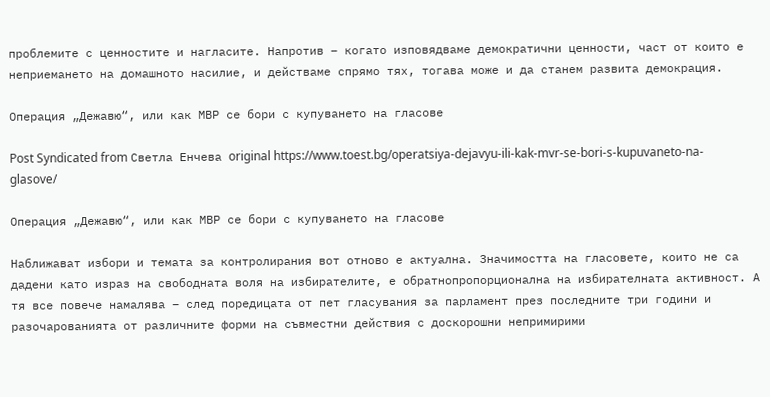проблемите с ценностите и нагласите. Напротив – когато изповядваме демократични ценности, част от които е неприемането на домашното насилие, и действаме спрямо тях, тогава може и да станем развита демокрация.

Операция „Дежавю“, или как МВР се бори с купуването на гласове

Post Syndicated from Светла Енчева original https://www.toest.bg/operatsiya-dejavyu-ili-kak-mvr-se-bori-s-kupuvaneto-na-glasove/

Операция „Дежавю“, или как МВР се бори с купуването на гласове

Наближават избори и темата за контролирания вот отново е актуална. Значимостта на гласовете, които не са дадени като израз на свободната воля на избирателите, е обратнопропорционална на избирателната активност. А тя все повече намалява – след поредицата от пет гласувания за парламент през последните три години и разочарованията от различните форми на съвместни действия с доскорошни непримирими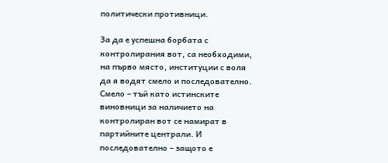политически противници.

За да е успешна борбата с контролирания вот, са необходими, на първо място, институции с воля да я водят смело и последователно. Смело – тъй като истинските виновници за наличието на контролиран вот се намират в партийните централи. И последователно – защото е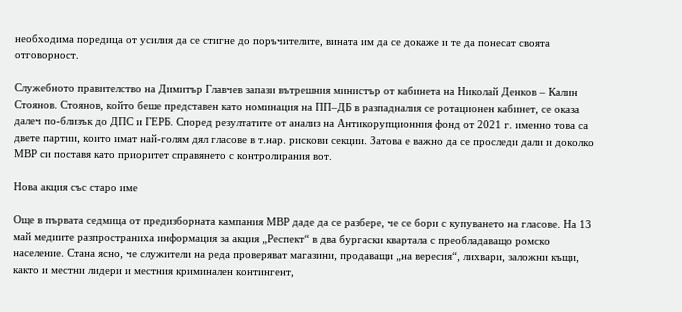необходима поредица от усилия да се стигне до поръчителите, вината им да се докаже и те да понесат своята отговорност.

Служебното правителство на Димитър Главчев запази вътрешния министър от кабинета на Николай Денков – Калин Стоянов. Стоянов, който беше представен като номинация на ПП–ДБ в разпадналия се ротационен кабинет, се оказа далеч по-близък до ДПС и ГЕРБ. Според резултатите от анализ на Антикорупционния фонд от 2021 г. именно това са двете партии, които имат най-голям дял гласове в т.нар. рискови секции. Затова е важно да се проследи дали и доколко МВР си поставя като приоритет справянето с контролирания вот.

Нова акция със старо име

Още в първата седмица от предизборната кампания МВР даде да се разбере, че се бори с купуването на гласове. На 13 май медиите разпространиха информация за акция „Респект“ в два бургаски квартала с преобладаващо ромско население. Стана ясно, че служители на реда проверяват магазини, продаващи „на вересия“, лихвари, заложни къщи, както и местни лидери и местния криминален контингент,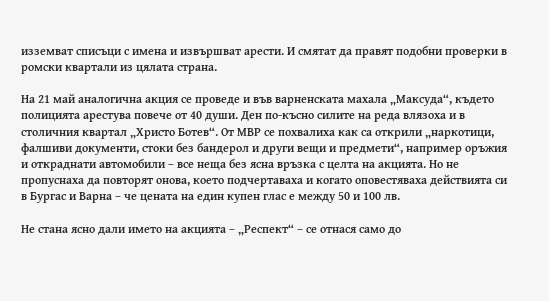изземват списъци с имена и извършват арести. И смятат да правят подобни проверки в ромски квартали из цялата страна.

На 21 май аналогична акция се проведе и във варненската махала „Максуда“, където полицията арестува повече от 40 души. Ден по-късно силите на реда влязоха и в столичния квартал „Христо Ботев“. От МВР се похвалиха как са открили „наркотици, фалшиви документи, стоки без бандерол и други вещи и предмети“, например оръжия и откраднати автомобили – все неща без ясна връзка с целта на акцията. Но не пропуснаха да повторят онова, което подчертаваха и когато оповестяваха действията си в Бургас и Варна – че цената на един купен глас е между 50 и 100 лв.

Не стана ясно дали името на акцията – „Респект“ – се отнася само до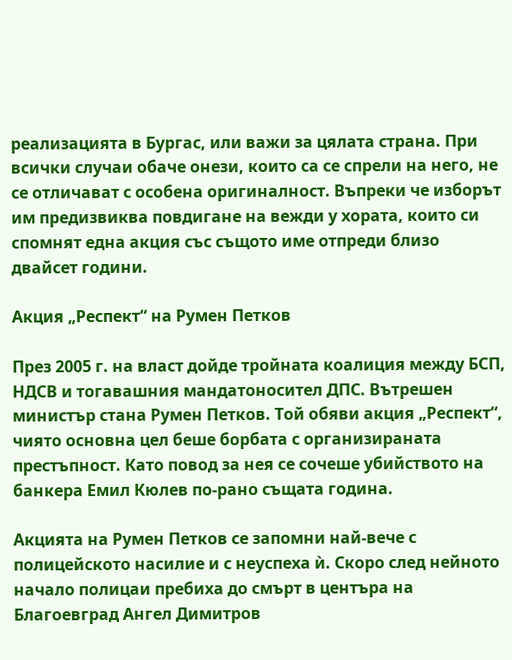реализацията в Бургас, или важи за цялата страна. При всички случаи обаче онези, които са се спрели на него, не се отличават с особена оригиналност. Въпреки че изборът им предизвиква повдигане на вежди у хората, които си спомнят една акция със същото име отпреди близо двайсет години.

Акция „Респект“ на Румен Петков

През 2005 г. на власт дойде тройната коалиция между БСП, НДСВ и тогавашния мандатоносител ДПС. Вътрешен министър стана Румен Петков. Той обяви акция „Респект“, чиято основна цел беше борбата с организираната престъпност. Като повод за нея се сочеше убийството на банкера Емил Кюлев по-рано същата година.

Акцията на Румен Петков се запомни най-вече с полицейското насилие и с неуспеха ѝ. Скоро след нейното начало полицаи пребиха до смърт в центъра на Благоевград Ангел Димитров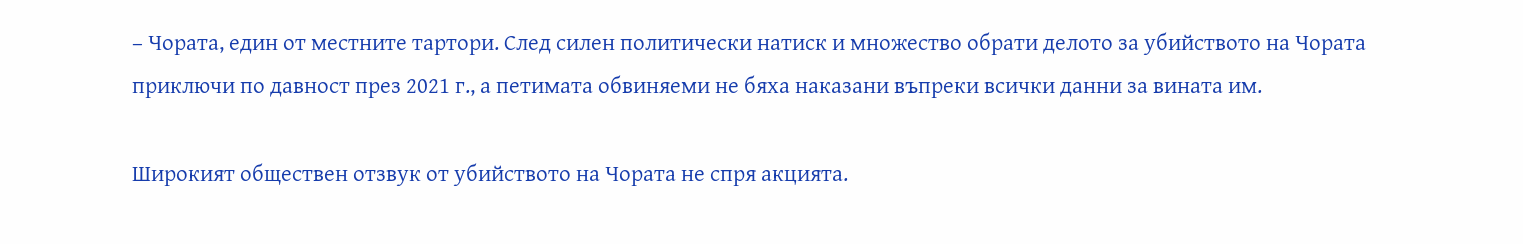– Чората, един от местните тартори. След силен политически натиск и множество обрати делото за убийството на Чората приключи по давност през 2021 г., а петимата обвиняеми не бяха наказани въпреки всички данни за вината им.

Широкият обществен отзвук от убийството на Чората не спря акцията.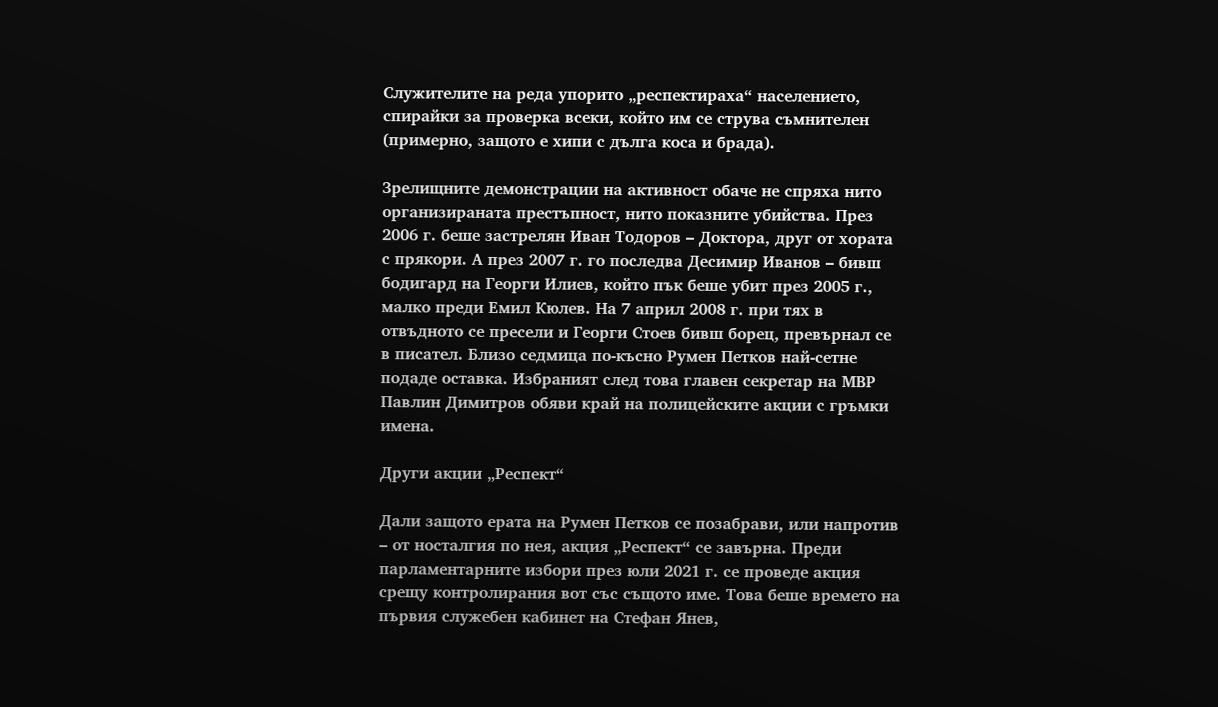Служителите на реда упорито „респектираха“ населението, спирайки за проверка всеки, който им се струва съмнителен (примерно, защото е хипи с дълга коса и брада).

Зрелищните демонстрации на активност обаче не спряха нито организираната престъпност, нито показните убийства. През 2006 г. беше застрелян Иван Тодоров – Доктора, друг от хората с прякори. А през 2007 г. го последва Десимир Иванов – бивш бодигард на Георги Илиев, който пък беше убит през 2005 г., малко преди Емил Кюлев. На 7 април 2008 г. при тях в отвъдното се пресели и Георги Стоев бивш борец, превърнал се в писател. Близо седмица по-късно Румен Петков най-сетне подаде оставка. Избраният след това главен секретар на МВР Павлин Димитров обяви край на полицейските акции с гръмки имена.

Други акции „Респект“

Дали защото ерата на Румен Петков се позабрави, или напротив – от носталгия по нея, акция „Респект“ се завърна. Преди парламентарните избори през юли 2021 г. се проведе акция срещу контролирания вот със същото име. Това беше времето на първия служебен кабинет на Стефан Янев,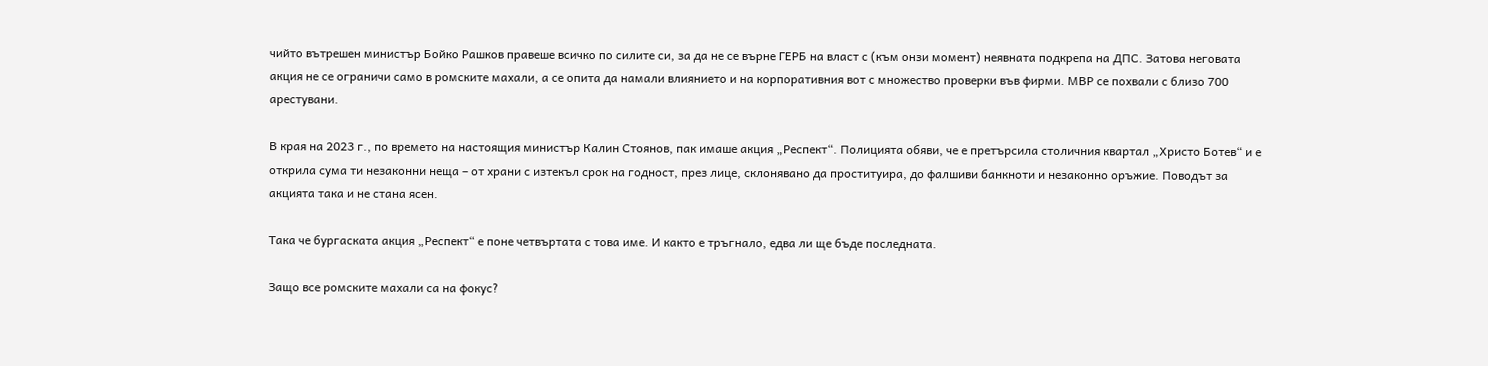чийто вътрешен министър Бойко Рашков правеше всичко по силите си, за да не се върне ГЕРБ на власт с (към онзи момент) неявната подкрепа на ДПС. Затова неговата акция не се ограничи само в ромските махали, а се опита да намали влиянието и на корпоративния вот с множество проверки във фирми. МВР се похвали с близо 700 арестувани.

В края на 2023 г., по времето на настоящия министър Калин Стоянов, пак имаше акция „Респект“. Полицията обяви, че е претърсила столичния квартал „Христо Ботев“ и е открила сума ти незаконни неща – от храни с изтекъл срок на годност, през лице, склонявано да проституира, до фалшиви банкноти и незаконно оръжие. Поводът за акцията така и не стана ясен.

Така че бургаската акция „Респект“ е поне четвъртата с това име. И както е тръгнало, едва ли ще бъде последната.

Защо все ромските махали са на фокус?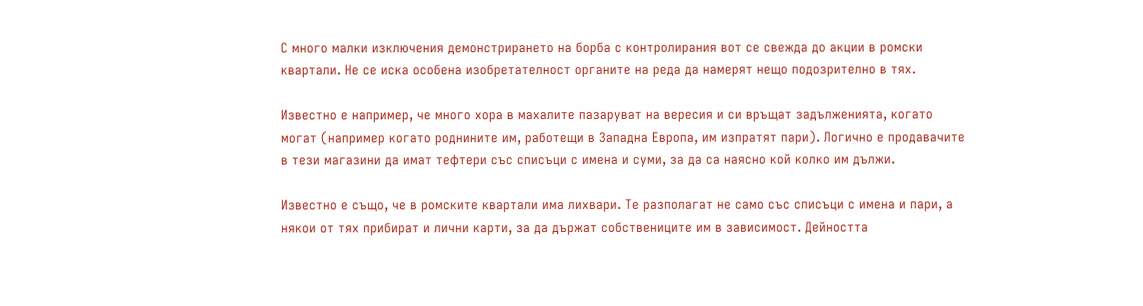С много малки изключения демонстрирането на борба с контролирания вот се свежда до акции в ромски квартали. Не се иска особена изобретателност органите на реда да намерят нещо подозрително в тях.

Известно е например, че много хора в махалите пазаруват на вересия и си връщат задълженията, когато могат (например когато роднините им, работещи в Западна Европа, им изпратят пари). Логично е продавачите в тези магазини да имат тефтери със списъци с имена и суми, за да са наясно кой колко им дължи.

Известно е също, че в ромските квартали има лихвари. Те разполагат не само със списъци с имена и пари, а някои от тях прибират и лични карти, за да държат собствениците им в зависимост. Дейността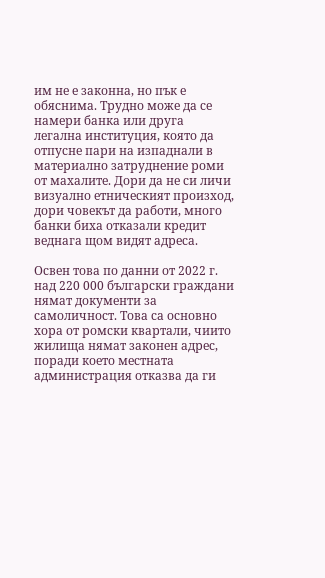им не е законна, но пък е обяснима. Трудно може да се намери банка или друга легална институция, която да отпусне пари на изпаднали в материално затруднение роми от махалите. Дори да не си личи визуално етническият произход, дори човекът да работи, много банки биха отказали кредит веднага щом видят адреса.

Освен това по данни от 2022 г. над 220 000 български граждани нямат документи за самоличност. Това са основно хора от ромски квартали, чиито жилища нямат законен адрес, поради което местната администрация отказва да ги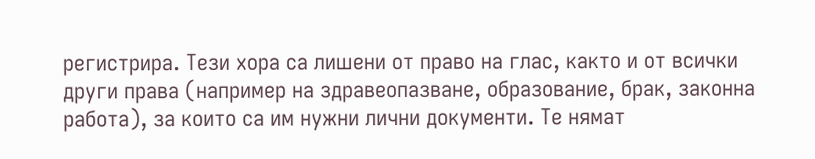регистрира. Тези хора са лишени от право на глас, както и от всички други права (например на здравеопазване, образование, брак, законна работа), за които са им нужни лични документи. Те нямат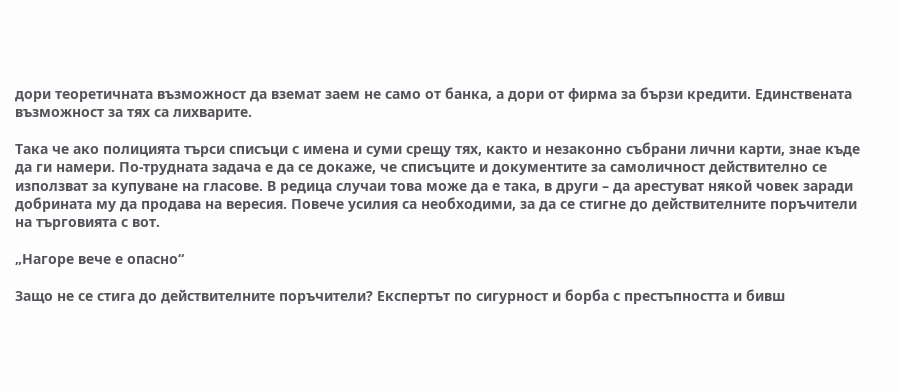дори теоретичната възможност да вземат заем не само от банка, а дори от фирма за бързи кредити. Единствената възможност за тях са лихварите.

Така че ако полицията търси списъци с имена и суми срещу тях, както и незаконно събрани лични карти, знае къде да ги намери. По-трудната задача е да се докаже, че списъците и документите за самоличност действително се използват за купуване на гласове. В редица случаи това може да е така, в други – да арестуват някой човек заради добрината му да продава на вересия. Повече усилия са необходими, за да се стигне до действителните поръчители на търговията с вот.

„Нагоре вече е опасно“

Защо не се стига до действителните поръчители? Експертът по сигурност и борба с престъпността и бивш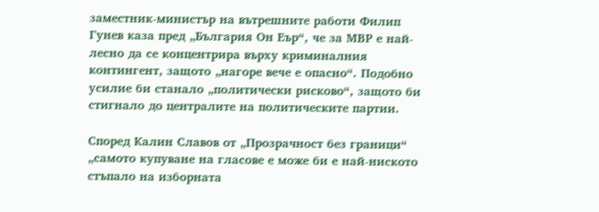заместник-министър на вътрешните работи Филип Гунев каза пред „България Он Еър“, че за МВР е най-лесно да се концентрира върху криминалния контингент, защото „нагоре вече е опасно“. Подобно усилие би станало „политически рисково“, защото би стигнало до централите на политическите партии.

Според Калин Славов от „Прозрачност без граници“ „самото купуване на гласове е може би е най-ниското стъпало на изборната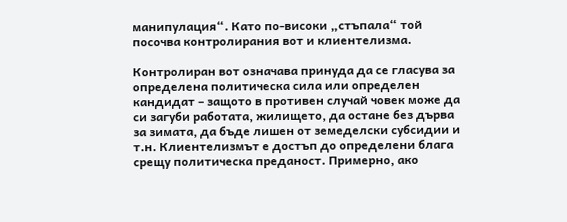манипулация“. Като по-високи „стъпала“ той посочва контролирания вот и клиентелизма.

Контролиран вот означава принуда да се гласува за определена политическа сила или определен кандидат – защото в противен случай човек може да си загуби работата, жилището, да остане без дърва за зимата, да бъде лишен от земеделски субсидии и т.н. Клиентелизмът е достъп до определени блага срещу политическа преданост. Примерно, ако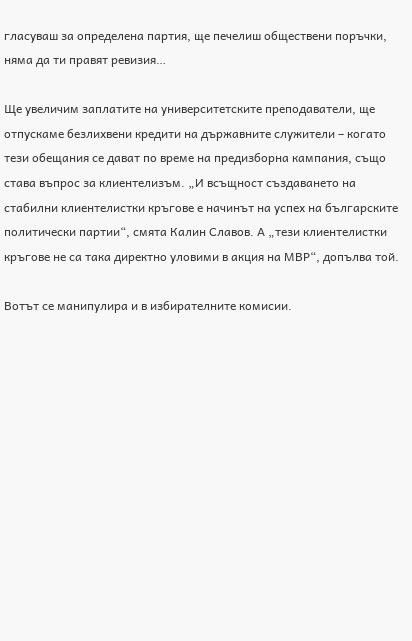гласуваш за определена партия, ще печелиш обществени поръчки, няма да ти правят ревизия…

Ще увеличим заплатите на университетските преподаватели, ще отпускаме безлихвени кредити на държавните служители – когато тези обещания се дават по време на предизборна кампания, също става въпрос за клиентелизъм. „И всъщност създаването на стабилни клиентелистки кръгове е начинът на успех на българските политически партии“, смята Калин Славов. А „тези клиентелистки кръгове не са така директно уловими в акция на МВР“, допълва той.

Вотът се манипулира и в избирателните комисии.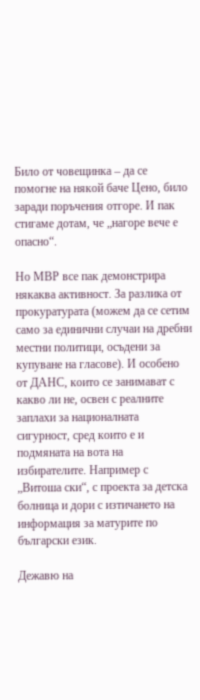Било от човещинка – да се помогне на някой баче Цено, било заради поръчения отгоре. И пак стигаме дотам, че „нагоре вече е опасно“.

Но МВР все пак демонстрира някаква активност. За разлика от прокуратурата (можем да се сетим само за единични случаи на дребни местни политици, осъдени за купуване на гласове). И особено от ДАНС, които се занимават с какво ли не, освен с реалните заплахи за националната сигурност, сред които е и подмяната на вота на избирателите. Например с „Витоша ски“, с проекта за детска болница и дори с изтичането на информация за матурите по български език.

Дежавю на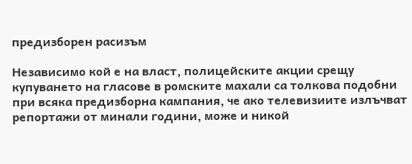предизборен расизъм

Независимо кой е на власт, полицейските акции срещу купуването на гласове в ромските махали са толкова подобни при всяка предизборна кампания, че ако телевизиите излъчват репортажи от минали години, може и никой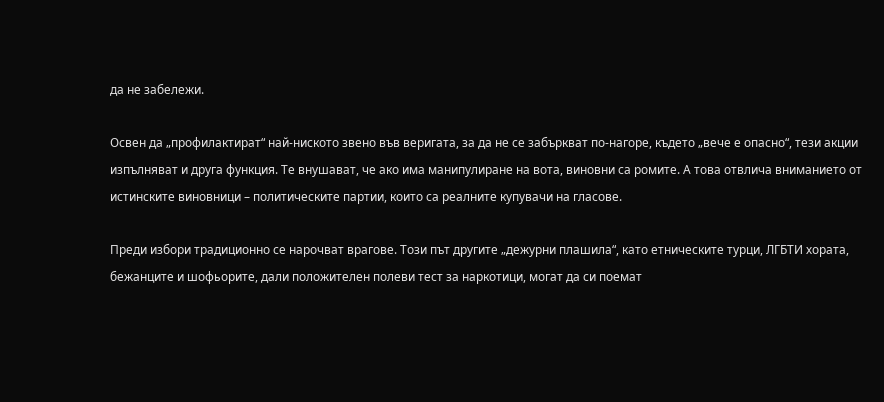да не забележи.

Освен да „профилактират“ най-ниското звено във веригата, за да не се забъркват по-нагоре, където „вече е опасно“, тези акции изпълняват и друга функция. Те внушават, че ако има манипулиране на вота, виновни са ромите. А това отвлича вниманието от истинските виновници – политическите партии, които са реалните купувачи на гласове.

Преди избори традиционно се нарочват врагове. Този път другите „дежурни плашила“, като етническите турци, ЛГБТИ хората, бежанците и шофьорите, дали положителен полеви тест за наркотици, могат да си поемат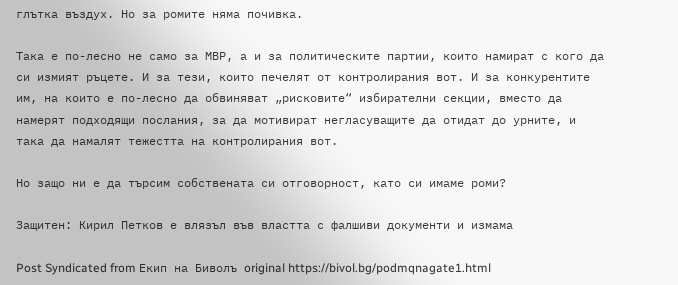глътка въздух. Но за ромите няма почивка.

Така е по-лесно не само за МВР, а и за политическите партии, които намират с кого да си измият ръцете. И за тези, които печелят от контролирания вот. И за конкурентите им, на които е по-лесно да обвиняват „рисковите“ избирателни секции, вместо да намерят подходящи послания, за да мотивират негласуващите да отидат до урните, и така да намалят тежестта на контролирания вот.

Но защо ни е да търсим собствената си отговорност, като си имаме роми?

Защитен: Кирил Петков е влязъл във властта с фалшиви документи и измама

Post Syndicated from Екип на Биволъ original https://bivol.bg/podmqnagate1.html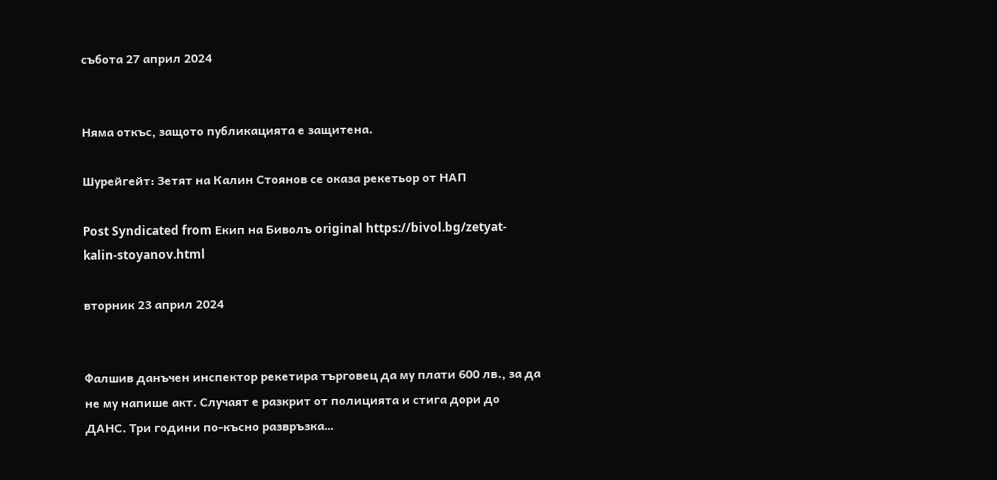събота 27 април 2024


Няма откъс, защото публикацията е защитена.

Шурейгейт: Зетят на Калин Стоянов се оказа рекетьор от НАП

Post Syndicated from Екип на Биволъ original https://bivol.bg/zetyat-kalin-stoyanov.html

вторник 23 април 2024


Фалшив данъчен инспектор рекетира търговец да му плати 600 лв., за да не му напише акт. Случаят е разкрит от полицията и стига дори до ДАНС. Три години по-късно развръзка…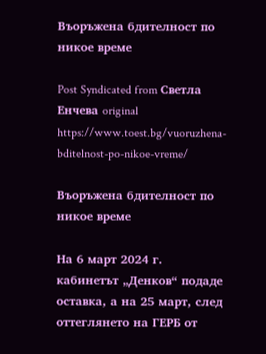Въоръжена бдителност по никое време

Post Syndicated from Светла Енчева original https://www.toest.bg/vuoruzhena-bditelnost-po-nikoe-vreme/

Въоръжена бдителност по никое време

На 6 март 2024 г. кабинетът „Денков“ подаде оставка, а на 25 март, след оттеглянето на ГЕРБ от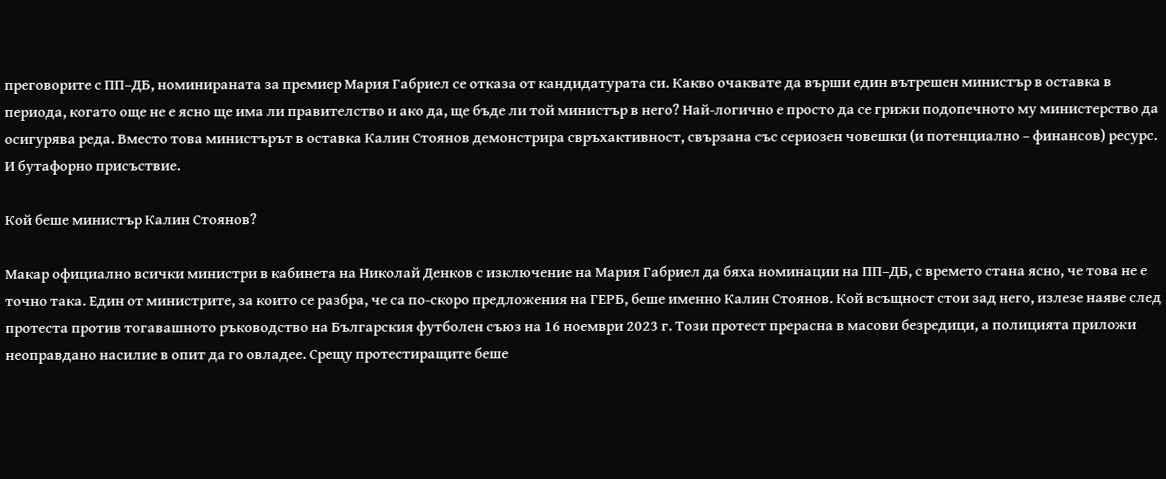преговорите с ПП–ДБ, номинираната за премиер Мария Габриел се отказа от кандидатурата си. Какво очаквате да върши един вътрешен министър в оставка в периода, когато още не е ясно ще има ли правителство и ако да, ще бъде ли той министър в него? Най-логично е просто да се грижи подопечното му министерство да осигурява реда. Вместо това министърът в оставка Калин Стоянов демонстрира свръхактивност, свързана със сериозен човешки (и потенциално – финансов) ресурс. И бутафорно присъствие.

Кой беше министър Калин Стоянов?

Макар официално всички министри в кабинета на Николай Денков с изключение на Мария Габриел да бяха номинации на ПП–ДБ, с времето стана ясно, че това не е точно така. Един от министрите, за които се разбра, че са по-скоро предложения на ГЕРБ, беше именно Калин Стоянов. Кой всъщност стои зад него, излезе наяве след протеста против тогавашното ръководство на Българския футболен съюз на 16 ноември 2023 г. Този протест прерасна в масови безредици, а полицията приложи неоправдано насилие в опит да го овладее. Срещу протестиращите беше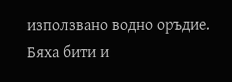използвано водно оръдие. Бяха бити и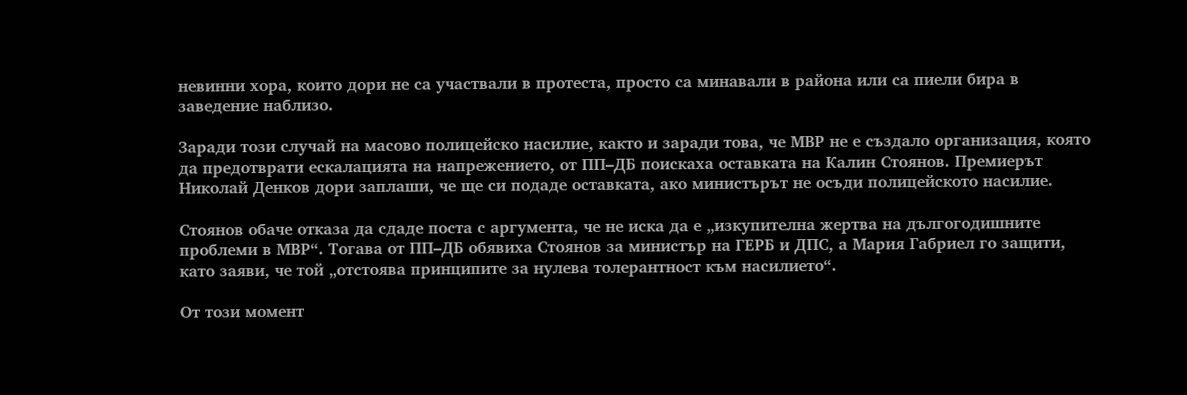невинни хора, които дори не са участвали в протеста, просто са минавали в района или са пиели бира в заведение наблизо.

Заради този случай на масово полицейско насилие, както и заради това, че МВР не е създало организация, която да предотврати ескалацията на напрежението, от ПП–ДБ поискаха оставката на Калин Стоянов. Премиерът Николай Денков дори заплаши, че ще си подаде оставката, ако министърът не осъди полицейското насилие.

Стоянов обаче отказа да сдаде поста с аргумента, че не иска да е „изкупителна жертва на дългогодишните проблеми в МВР“. Тогава от ПП–ДБ обявиха Стоянов за министър на ГЕРБ и ДПС, а Мария Габриел го защити, като заяви, че той „отстоява принципите за нулева толерантност към насилието“.

От този момент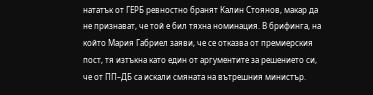нататък от ГЕРБ ревностно бранят Калин Стоянов, макар да не признават, че той е бил тяхна номинация. В брифинга, на който Мария Габриел заяви, че се отказва от премиерския пост, тя изтъкна като един от аргументите за решението си, че от ПП–ДБ са искали смяната на вътрешния министър.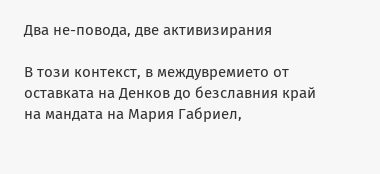Два не-повода, две активизирания

В този контекст, в междувремието от оставката на Денков до безславния край на мандата на Мария Габриел,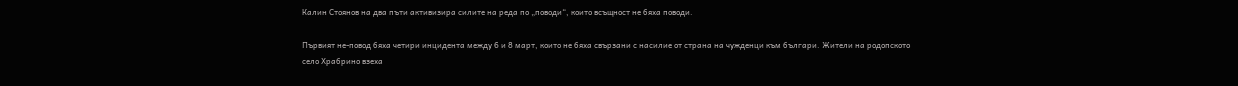Калин Стоянов на два пъти активизира силите на реда по „поводи“, които всъщност не бяха поводи.

Първият не-повод бяха четири инцидента между 6 и 8 март, които не бяха свързани с насилие от страна на чужденци към българи. Жители на родопското село Храбрино взеха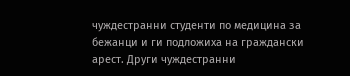чуждестранни студенти по медицина за бежанци и ги подложиха на граждански арест. Други чуждестранни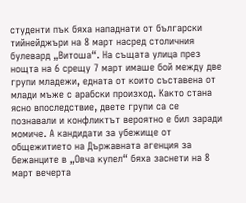студенти пък бяха нападнати от български тийнейджъри на 8 март насред столичния булевард „Витоша“. На същата улица през нощта на 6 срещу 7 март имаше бой между две групи младежи, едната от които съставена от млади мъже с арабски произход. Както стана ясно впоследствие, двете групи са се познавали и конфликтът вероятно е бил заради момиче. А кандидати за убежище от общежитието на Държавната агенция за бежанците в „Овча купел“ бяха заснети на 8 март вечерта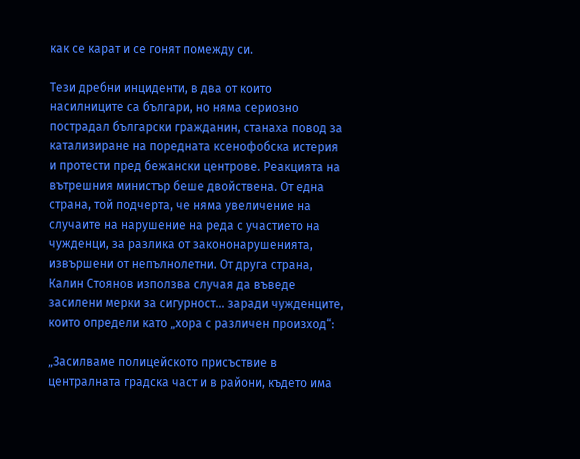как се карат и се гонят помежду си.

Тези дребни инциденти, в два от които насилниците са българи, но няма сериозно пострадал български гражданин, станаха повод за катализиране на поредната ксенофобска истерия и протести пред бежански центрове. Реакцията на вътрешния министър беше двойствена. От една страна, той подчерта, че няма увеличение на случаите на нарушение на реда с участието на чужденци, за разлика от закононарушенията, извършени от непълнолетни. От друга страна, Калин Стоянов използва случая да въведе засилени мерки за сигурност… заради чужденците, които определи като „хора с различен произход“:

„Засилваме полицейското присъствие в централната градска част и в райони, където има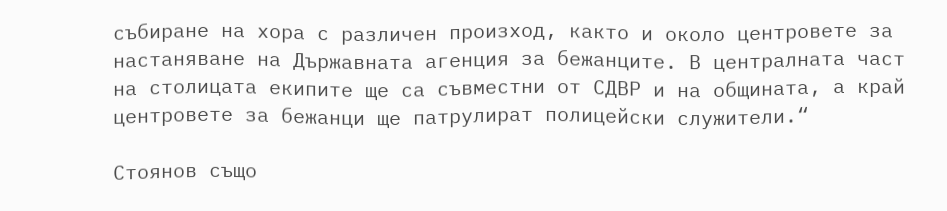събиране на хора с различен произход, както и около центровете за настаняване на Държавната агенция за бежанците. В централната част на столицата екипите ще са съвместни от СДВР и на общината, а край центровете за бежанци ще патрулират полицейски служители.“

Стоянов също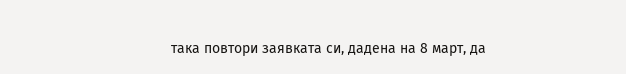така повтори заявката си, дадена на 8 март, да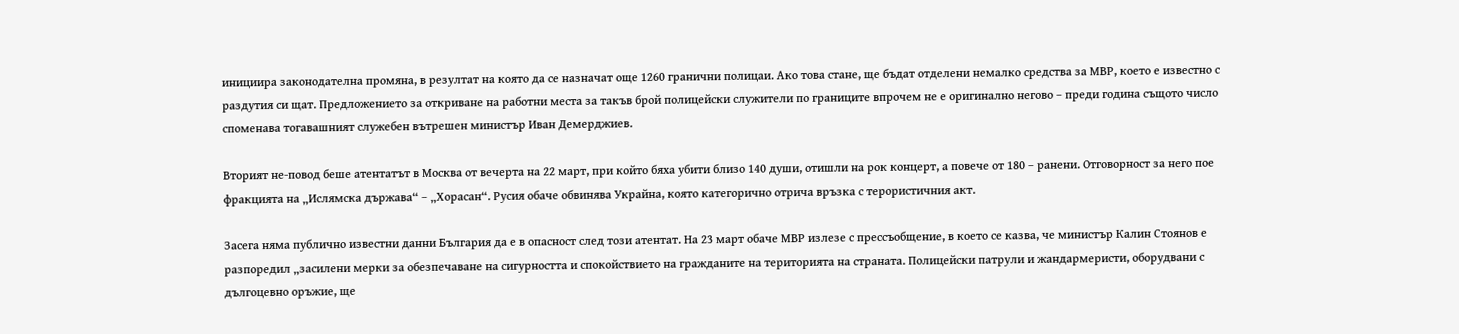инициира законодателна промяна, в резултат на която да се назначат още 1260 гранични полицаи. Ако това стане, ще бъдат отделени немалко средства за МВР, което е известно с раздутия си щат. Предложението за откриване на работни места за такъв брой полицейски служители по границите впрочем не е оригинално негово – преди година същото число споменава тогавашният служебен вътрешен министър Иван Демерджиев.

Вторият не-повод беше атентатът в Москва от вечерта на 22 март, при който бяха убити близо 140 души, отишли на рок концерт, а повече от 180 – ранени. Отговорност за него пое фракцията на „Ислямска държава“ – „Хорасан“. Русия обаче обвинява Украйна, която категорично отрича връзка с терористичния акт.

Засега няма публично известни данни България да е в опасност след този атентат. На 23 март обаче МВР излезе с прессъобщение, в което се казва, че министър Калин Стоянов е разпоредил „засилени мерки за обезпечаване на сигурността и спокойствието на гражданите на територията на страната. Полицейски патрули и жандармеристи, оборудвани с дългоцевно оръжие, ще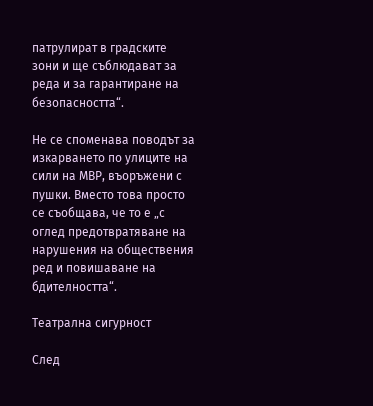патрулират в градските зони и ще съблюдават за реда и за гарантиране на безопасността“.

Не се споменава поводът за изкарването по улиците на сили на МВР, въоръжени с пушки. Вместо това просто се съобщава, че то е „с оглед предотвратяване на нарушения на обществения ред и повишаване на бдителността“.

Театрална сигурност

След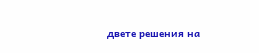двете решения на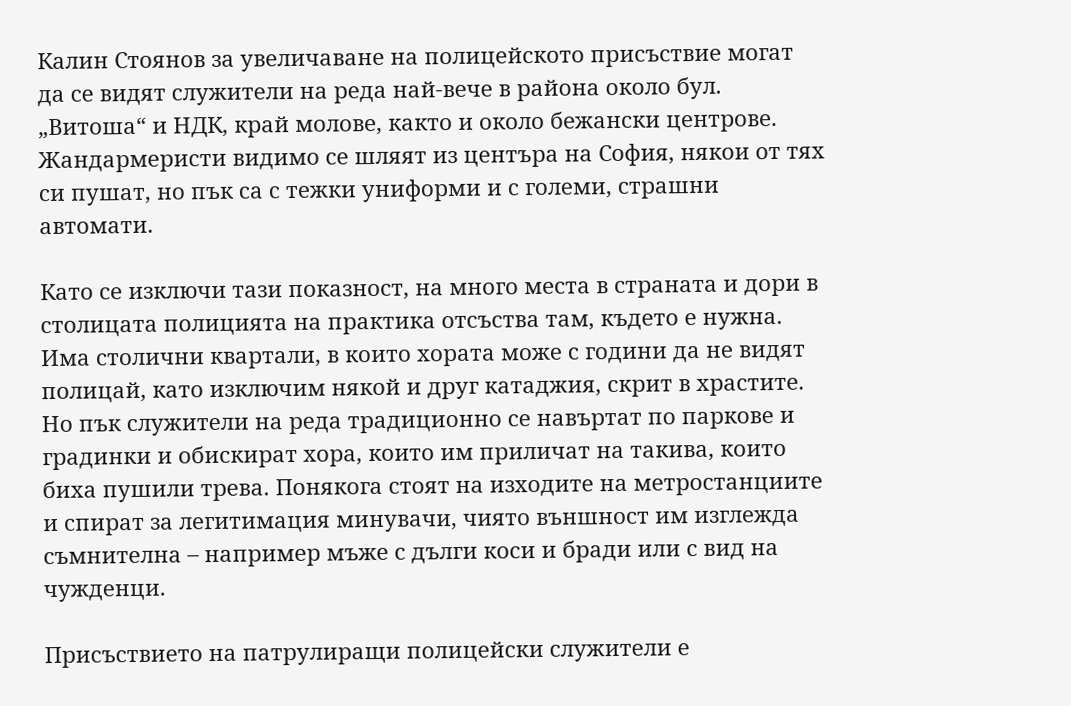Калин Стоянов за увеличаване на полицейското присъствие могат да се видят служители на реда най-вече в района около бул. „Витоша“ и НДК, край молове, както и около бежански центрове. Жандармеристи видимо се шляят из центъра на София, някои от тях си пушат, но пък са с тежки униформи и с големи, страшни автомати.

Като се изключи тази показност, на много места в страната и дори в столицата полицията на практика отсъства там, където е нужна. Има столични квартали, в които хората може с години да не видят полицай, като изключим някой и друг катаджия, скрит в храстите. Но пък служители на реда традиционно се навъртат по паркове и градинки и обискират хора, които им приличат на такива, които биха пушили трева. Понякога стоят на изходите на метростанциите и спират за легитимация минувачи, чиято външност им изглежда съмнителна – например мъже с дълги коси и бради или с вид на чужденци.

Присъствието на патрулиращи полицейски служители е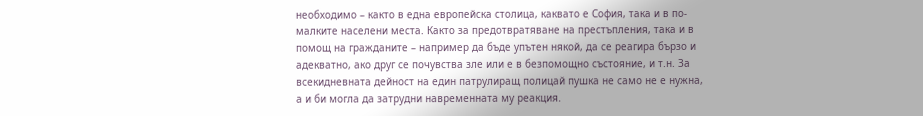необходимо – както в една европейска столица, каквато е София, така и в по-малките населени места. Както за предотвратяване на престъпления, така и в помощ на гражданите – например да бъде упътен някой, да се реагира бързо и адекватно, ако друг се почувства зле или е в безпомощно състояние, и т.н. За всекидневната дейност на един патрулиращ полицай пушка не само не е нужна, а и би могла да затрудни навременната му реакция.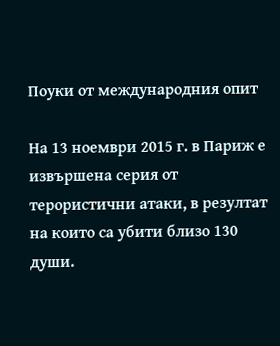Поуки от международния опит

На 13 ноември 2015 г. в Париж е извършена серия от терористични атаки, в резултат на които са убити близо 130 души.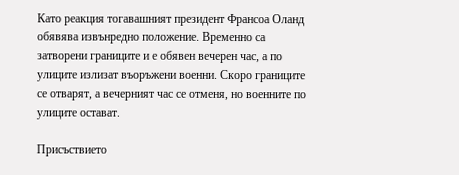Като реакция тогавашният президент Франсоа Оланд обявява извънредно положение. Временно са затворени границите и е обявен вечерен час, а по улиците излизат въоръжени военни. Скоро границите се отварят, а вечерният час се отменя, но военните по улиците остават.

Присъствието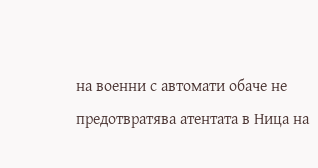на военни с автомати обаче не предотвратява атентата в Ница на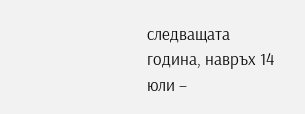следващата година, навръх 14 юли –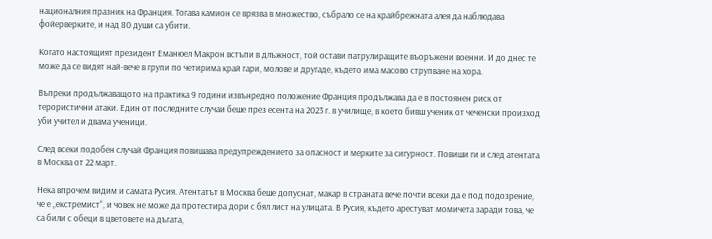националния празник на Франция. Тогава камион се врязва в множество, събрало се на крайбрежната алея да наблюдава фойерверките, и над 80 души са убити.

Когато настоящият президент Еманюел Макрон встъпи в длъжност, той остави патрулиращите въоръжени военни. И до днес те може да се видят най-вече в групи по четирима край гари, молове и другаде, където има масово струпване на хора.

Въпреки продължаващото на практика 9 години извънредно положение Франция продължава да е в постоянен риск от терористични атаки. Един от последните случаи беше през есента на 2023 г. в училище, в което бивш ученик от чеченски произход уби учител и двама ученици.

След всеки подобен случай Франция повишава предупреждението за опасност и мерките за сигурност. Повиши ги и след атентата в Москва от 22 март.

Нека впрочем видим и самата Русия. Атентатът в Москва беше допуснат, макар в страната вече почти всеки да е под подозрение, че е „екстремист“, и човек не може да протестира дори с бял лист на улицата. В Русия, където арестуват момичета заради това, че са били с обеци в цветовете на дъгата,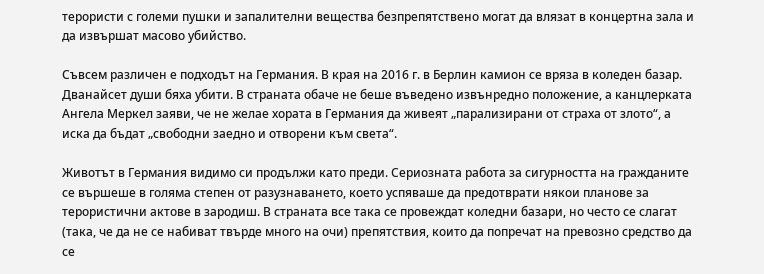терористи с големи пушки и запалителни вещества безпрепятствено могат да влязат в концертна зала и да извършат масово убийство.

Съвсем различен е подходът на Германия. В края на 2016 г. в Берлин камион се вряза в коледен базар. Дванайсет души бяха убити. В страната обаче не беше въведено извънредно положение, а канцлерката Ангела Меркел заяви, че не желае хората в Германия да живеят „парализирани от страха от злото“, а иска да бъдат „свободни заедно и отворени към света“.

Животът в Германия видимо си продължи като преди. Сериозната работа за сигурността на гражданите се вършеше в голяма степен от разузнаването, което успяваше да предотврати някои планове за терористични актове в зародиш. В страната все така се провеждат коледни базари, но често се слагат (така, че да не се набиват твърде много на очи) препятствия, които да попречат на превозно средство да се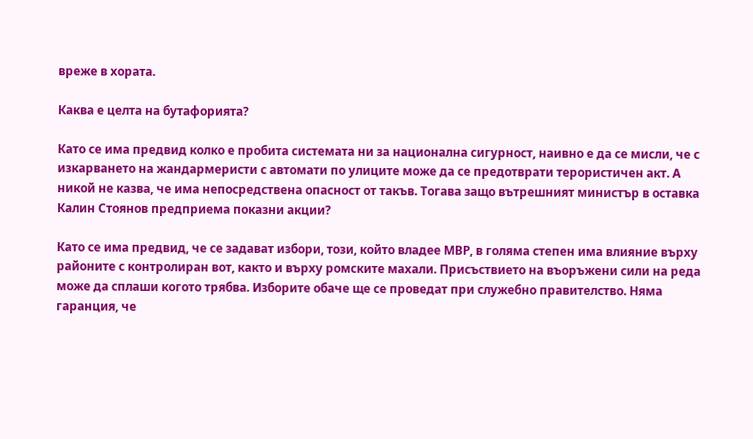вреже в хората.

Каква е целта на бутафорията?

Като се има предвид колко е пробита системата ни за национална сигурност, наивно е да се мисли, че с изкарването на жандармеристи с автомати по улиците може да се предотврати терористичен акт. А никой не казва, че има непосредствена опасност от такъв. Тогава защо вътрешният министър в оставка Калин Стоянов предприема показни акции?

Като се има предвид, че се задават избори, този, който владее МВР, в голяма степен има влияние върху районите с контролиран вот, както и върху ромските махали. Присъствието на въоръжени сили на реда може да сплаши когото трябва. Изборите обаче ще се проведат при служебно правителство. Няма гаранция, че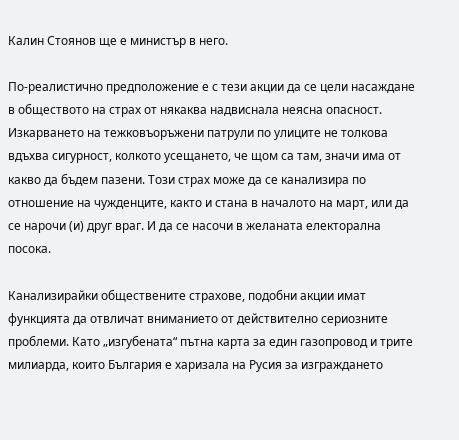Калин Стоянов ще е министър в него.

По-реалистично предположение е с тези акции да се цели насаждане в обществото на страх от някаква надвиснала неясна опасност. Изкарването на тежковъоръжени патрули по улиците не толкова вдъхва сигурност, колкото усещането, че щом са там, значи има от какво да бъдем пазени. Този страх може да се канализира по отношение на чужденците, както и стана в началото на март, или да се нарочи (и) друг враг. И да се насочи в желаната електорална посока.

Канализирайки обществените страхове, подобни акции имат функцията да отвличат вниманието от действително сериозните проблеми. Като „изгубената“ пътна карта за един газопровод и трите милиарда, които България е харизала на Русия за изграждането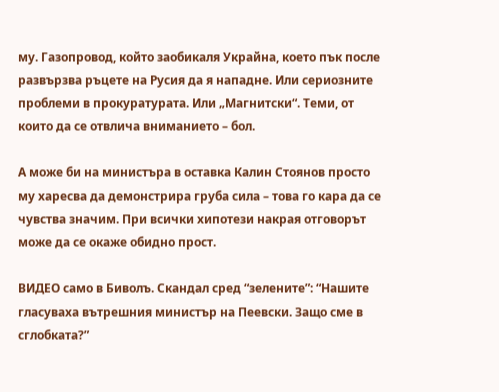му. Газопровод, който заобикаля Украйна, което пък после развързва ръцете на Русия да я нападне. Или сериозните проблеми в прокуратурата. Или „Магнитски“. Теми, от които да се отвлича вниманието – бол.

А може би на министъра в оставка Калин Стоянов просто му харесва да демонстрира груба сила – това го кара да се чувства значим. При всички хипотези накрая отговорът може да се окаже обидно прост.

ВИДЕО само в Биволъ. Скандал сред “зелените”: “Нашите гласуваха вътрешния министър на Пеевски. Защо сме в сглобката?”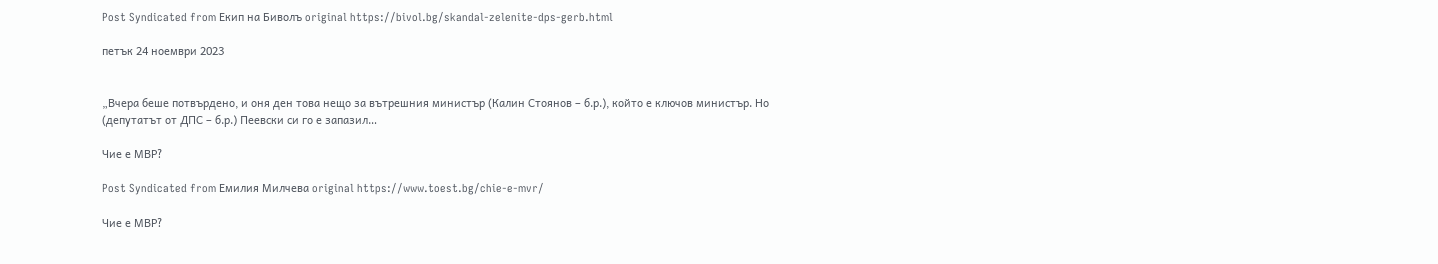Post Syndicated from Екип на Биволъ original https://bivol.bg/skandal-zelenite-dps-gerb.html

петък 24 ноември 2023


„Вчера беше потвърдено, и оня ден това нещо за вътрешния министър (Калин Стоянов – б.р.), който е ключов министър. Но (депутатът от ДПС – б.р.) Пеевски си го е запазил…

Чие е МВР?

Post Syndicated from Емилия Милчева original https://www.toest.bg/chie-e-mvr/

Чие е МВР?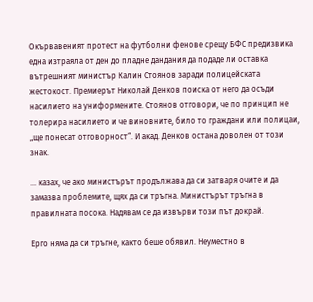Окървавеният протест на футболни фенове срещу БФС предизвика една изтраяла от ден до пладне дандания да подаде ли оставка вътрешният министър Калин Стоянов заради полицейската жестокост. Премиерът Николай Денков поиска от него да осъди насилието на униформените. Стоянов отговори, че по принцип не толерира насилието и че виновните, било то граждани или полицаи, „ще понесат отговорност“. И акад. Денков остана доволен от този знак.

… казах, че ако министърът продължава да си затваря очите и да замазва проблемите, щях да си тръгна. Министърът тръгна в правилната посока. Надявам се да извърви този път докрай.

Ерго няма да си тръгне, както беше обявил. Неуместно в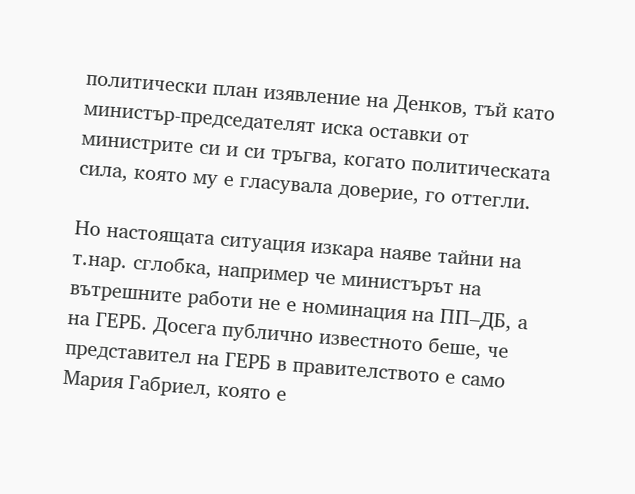политически план изявление на Денков, тъй като министър-председателят иска оставки от министрите си и си тръгва, когато политическата сила, която му е гласувала доверие, го оттегли.

Но настоящата ситуация изкара наяве тайни на т.нар. сглобка, например че министърът на вътрешните работи не е номинация на ПП–ДБ, а на ГЕРБ. Досега публично известното беше, че представител на ГЕРБ в правителството е само Мария Габриел, която е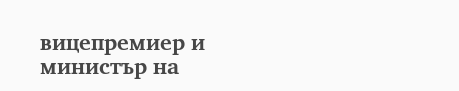вицепремиер и министър на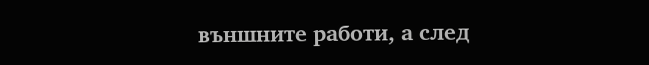външните работи, а след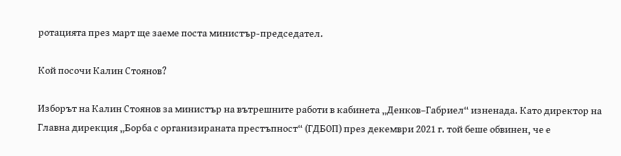ротацията през март ще заеме поста министър-председател.

Кой посочи Калин Стоянов?

Изборът на Калин Стоянов за министър на вътрешните работи в кабинета „Денков–Габриел“ изненада. Като директор на Главна дирекция „Борба с организираната престъпност“ (ГДБОП) през декември 2021 г. той беше обвинен, че е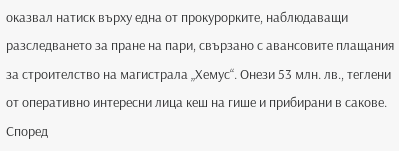оказвал натиск върху една от прокурорките, наблюдаващи разследването за пране на пари, свързано с авансовите плащания за строителство на магистрала „Хемус“. Онези 53 млн. лв., теглени от оперативно интересни лица кеш на гише и прибирани в сакове. Според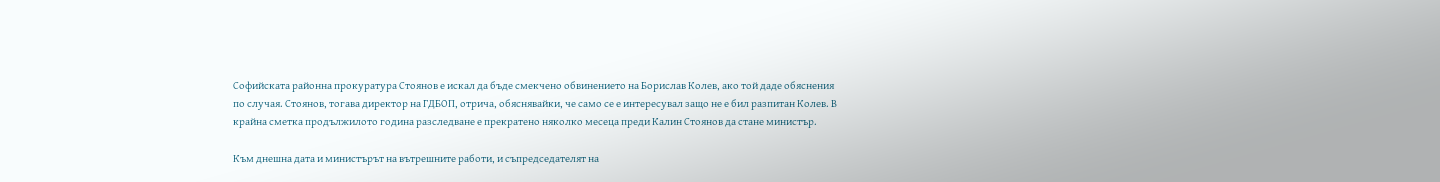Софийската районна прокуратура Стоянов е искал да бъде смекчено обвинението на Борислав Колев, ако той даде обяснения по случая. Стоянов, тогава директор на ГДБОП, отрича, обяснявайки, че само се е интересувал защо не е бил разпитан Колев. В крайна сметка продължилото година разследване е прекратено няколко месеца преди Калин Стоянов да стане министър.

Към днешна дата и министърът на вътрешните работи, и съпредседателят на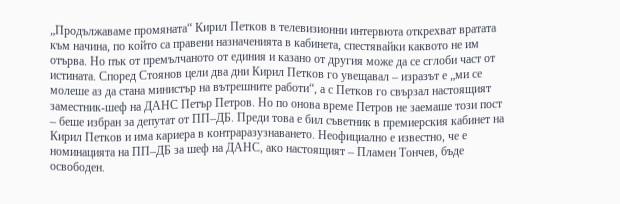„Продължаваме промяната“ Кирил Петков в телевизионни интервюта открехват вратата към начина, по който са правени назначенията в кабинета, спестявайки каквото не им отърва. Но пък от премълчаното от единия и казано от другия може да се сглоби част от истината. Според Стоянов цели два дни Кирил Петков го увещавал – изразът е „ми се молеше аз да стана министър на вътрешните работи“, а с Петков го свързал настоящият заместник-шеф на ДАНС Петър Петров. Но по онова време Петров не заемаше този пост – беше избран за депутат от ПП–ДБ. Преди това е бил съветник в премиерския кабинет на Кирил Петков и има кариера в контраразузнаването. Неофициално е известно, че е номинацията на ПП–ДБ за шеф на ДАНС, ако настоящият – Пламен Тончев, бъде освободен.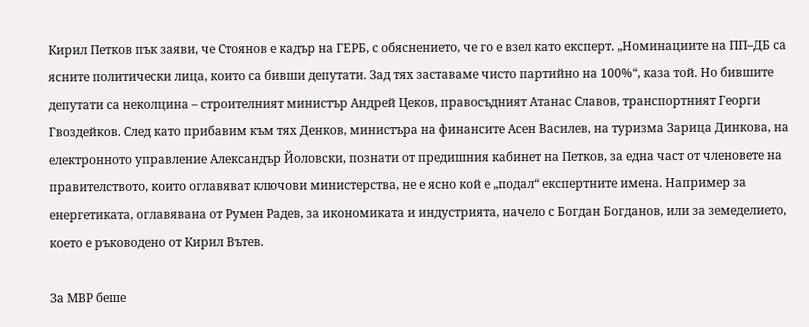Кирил Петков пък заяви, че Стоянов е кадър на ГЕРБ, с обяснението, че го е взел като експерт. „Номинациите на ПП–ДБ са ясните политически лица, които са бивши депутати. Зад тях заставаме чисто партийно на 100%“, каза той. Но бившите депутати са неколцина – строителният министър Андрей Цеков, правосъдният Атанас Славов, транспортният Георги Гвоздейков. След като прибавим към тях Денков, министъра на финансите Асен Василев, на туризма Зарица Динкова, на електронното управление Александър Йоловски, познати от предишния кабинет на Петков, за една част от членовете на правителството, които оглавяват ключови министерства, не е ясно кой е „подал“ експертните имена. Например за енергетиката, оглавявана от Румен Радев, за икономиката и индустрията, начело с Богдан Богданов, или за земеделието, което е ръководено от Кирил Вътев.

За МВР беше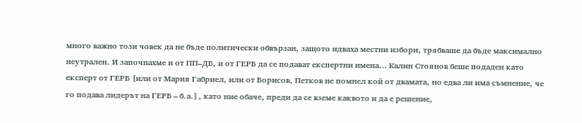много важно този човек да не бъде политически обвързан, защото идваха местни избори, трябваше да бъде максимално неутрален. И започнахме и от ПП–ДБ, и от ГЕРБ да се подават експертни имена… Калин Стоянов беше подаден като експерт от ГЕРБ [или от Мария Габриел, или от Борисов, Петков не помнел кой от двамата, но едва ли има съмнение, че го подава лидерът на ГЕРБ – б.а.], като ние обаче, преди да се вземе каквото и да е решение,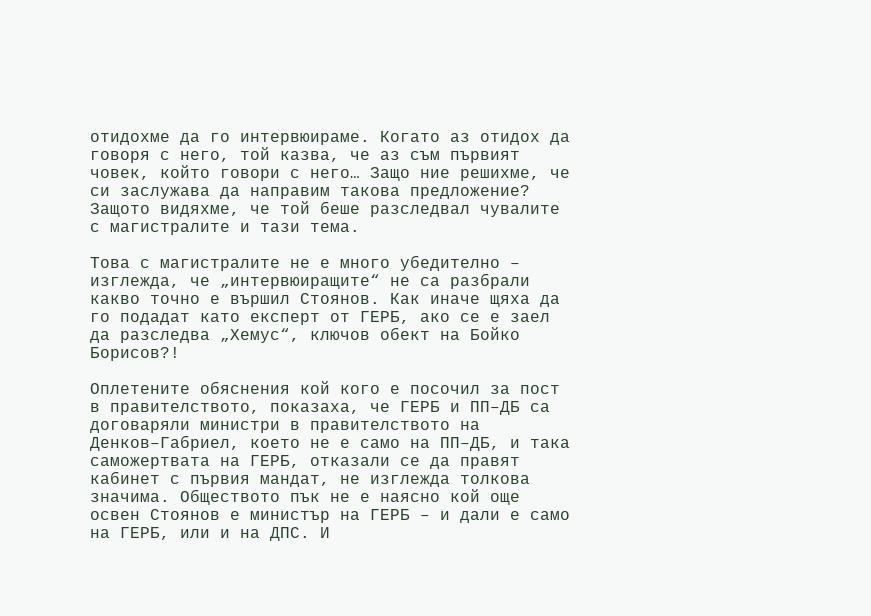отидохме да го интервюираме. Когато аз отидох да говоря с него, той казва, че аз съм първият човек, който говори с него… Защо ние решихме, че си заслужава да направим такова предложение? Защото видяхме, че той беше разследвал чувалите с магистралите и тази тема.

Това с магистралите не е много убедително – изглежда, че „интервюиращите“ не са разбрали какво точно е вършил Стоянов. Как иначе щяха да го подадат като експерт от ГЕРБ, ако се е заел да разследва „Хемус“, ключов обект на Бойко Борисов?!

Оплетените обяснения кой кого е посочил за пост в правителството, показаха, че ГЕРБ и ПП–ДБ са договаряли министри в правителството на Денков–Габриел, което не е само на ПП–ДБ, и така саможертвата на ГЕРБ, отказали се да правят кабинет с първия мандат, не изглежда толкова значима. Обществото пък не е наясно кой още освен Стоянов е министър на ГЕРБ – и дали е само на ГЕРБ, или и на ДПС. И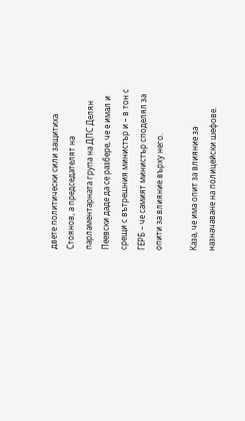двете политически сили защитиха Стоянов, а председателят на парламентарната група на ДПС Делян Пеевски даде да се разбере, че е имал и срещи с вътрешния министър и – в тон с ГЕРБ – че самият министър споделял за опити за влияние върху него.

Каза, че има опит за влияние за назначаване на полицейски шефове.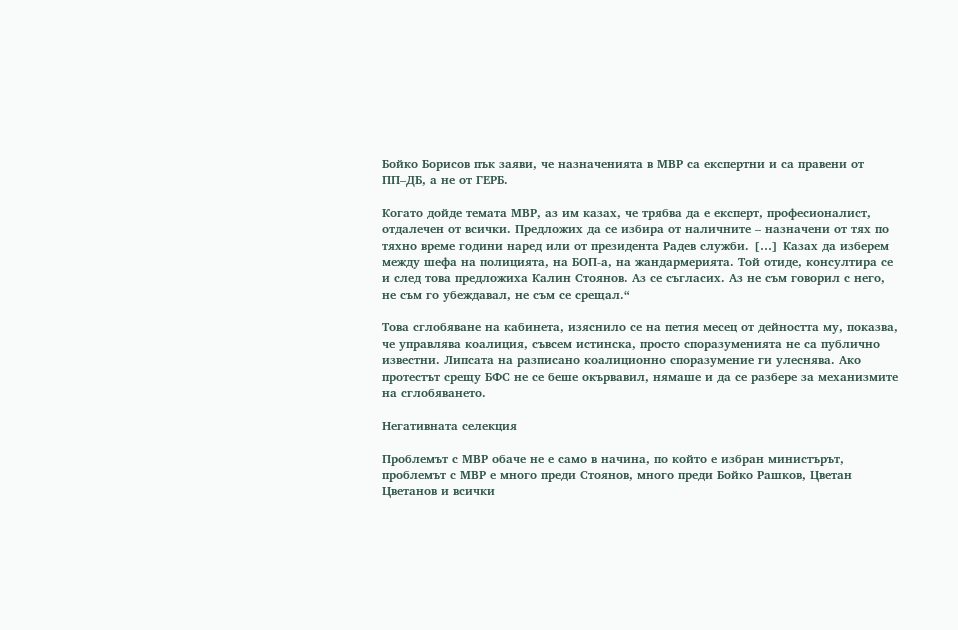Бойко Борисов пък заяви, че назначенията в МВР са експертни и са правени от ПП–ДБ, а не от ГЕРБ.

Когато дойде темата МВР, аз им казах, че трябва да е експерт, професионалист, отдалечен от всички. Предложих да се избира от наличните – назначени от тях по тяхно време години наред или от президента Радев служби. […] Казах да изберем между шефа на полицията, на БОП-а, на жандармерията. Той отиде, консултира се и след това предложиха Калин Стоянов. Аз се съгласих. Аз не съм говорил с него, не съм го убеждавал, не съм се срещал.“

Това сглобяване на кабинета, изяснило се на петия месец от дейността му, показва, че управлява коалиция, съвсем истинска, просто споразуменията не са публично известни. Липсата на разписано коалиционно споразумение ги улеснява. Ако протестът срещу БФС не се беше окървавил, нямаше и да се разбере за механизмите на сглобяването.

Негативната селекция

Проблемът с МВР обаче не е само в начина, по който е избран министърът, проблемът с МВР е много преди Стоянов, много преди Бойко Рашков, Цветан Цветанов и всички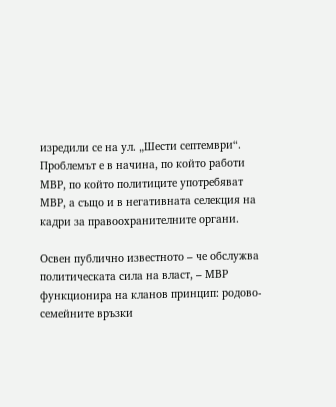изредили се на ул. „Шести септември“. Проблемът е в начина, по който работи МВР, по който политиците употребяват МВР, а също и в негативната селекция на кадри за правоохранителните органи.

Освен публично известното – че обслужва политическата сила на власт, – МВР функционира на кланов принцип: родово-семейните връзки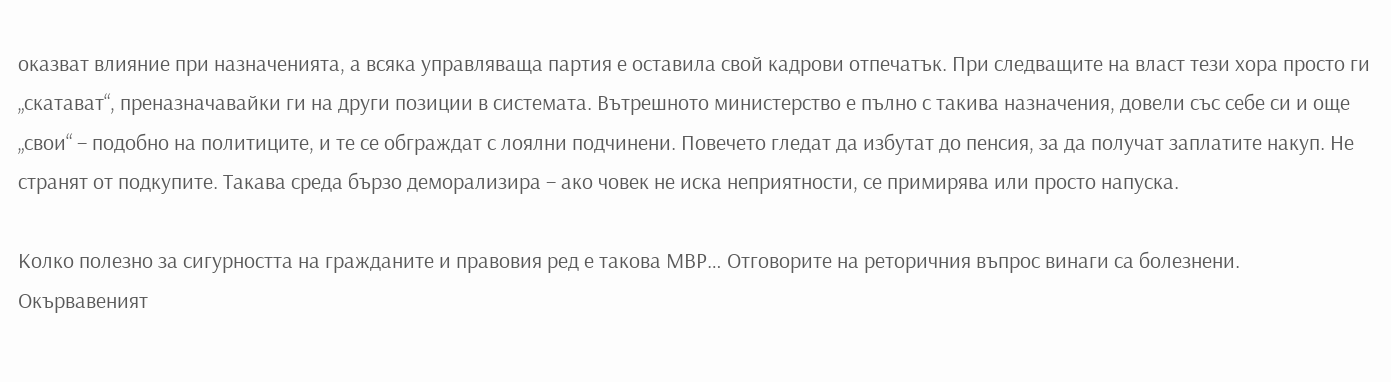оказват влияние при назначенията, а всяка управляваща партия е оставила свой кадрови отпечатък. При следващите на власт тези хора просто ги „скатават“, преназначавайки ги на други позиции в системата. Вътрешното министерство е пълно с такива назначения, довели със себе си и още „свои“ – подобно на политиците, и те се обграждат с лоялни подчинени. Повечето гледат да избутат до пенсия, за да получат заплатите накуп. Не странят от подкупите. Такава среда бързо деморализира – ако човек не иска неприятности, се примирява или просто напуска.

Колко полезно за сигурността на гражданите и правовия ред е такова МВР… Отговорите на реторичния въпрос винаги са болезнени. Окървавеният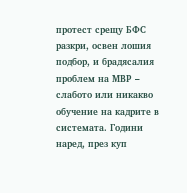протест срещу БФС разкри, освен лошия подбор, и брадясалия проблем на МВР – слабото или никакво обучение на кадрите в системата. Години наред, през куп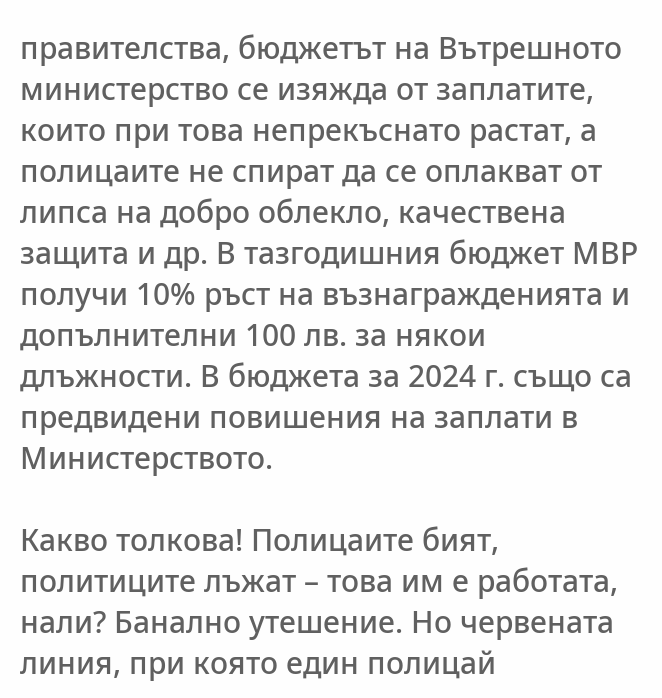правителства, бюджетът на Вътрешното министерство се изяжда от заплатите, които при това непрекъснато растат, а полицаите не спират да се оплакват от липса на добро облекло, качествена защита и др. В тазгодишния бюджет МВР получи 10% ръст на възнагражденията и допълнителни 100 лв. за някои длъжности. В бюджета за 2024 г. също са предвидени повишения на заплати в Министерството.

Какво толкова! Полицаите бият, политиците лъжат – това им е работата, нали? Банално утешение. Но червената линия, при която един полицай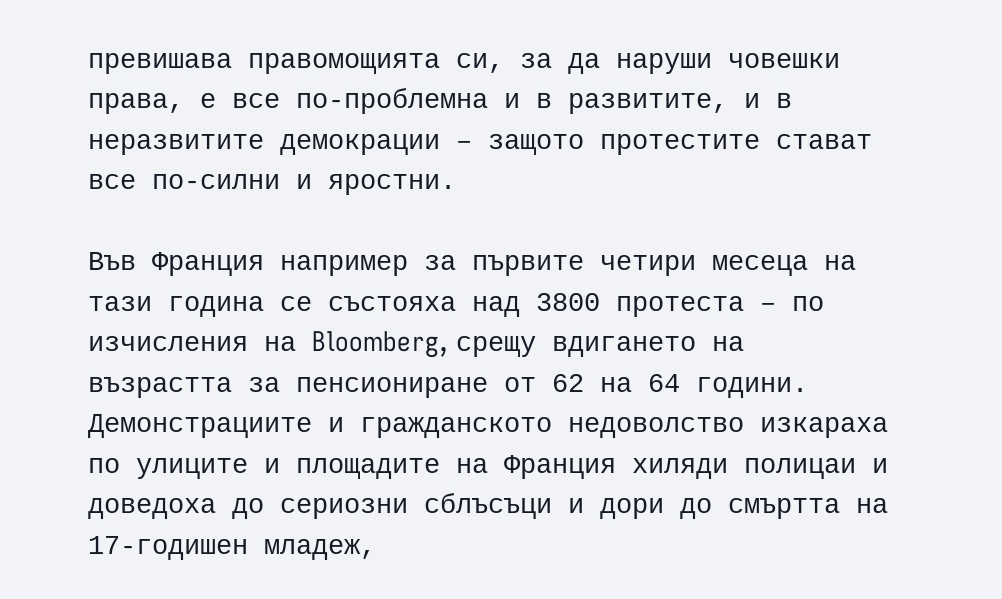превишава правомощията си, за да наруши човешки права, е все по-проблемна и в развитите, и в неразвитите демокрации – защото протестите стават все по-силни и яростни.

Във Франция например за първите четири месеца на тази година се състояха над 3800 протеста – по изчисления на Bloomberg, срещу вдигането на възрастта за пенсиониране от 62 на 64 години. Демонстрациите и гражданското недоволство изкараха по улиците и площадите на Франция хиляди полицаи и доведоха до сериозни сблъсъци и дори до смъртта на 17-годишен младеж,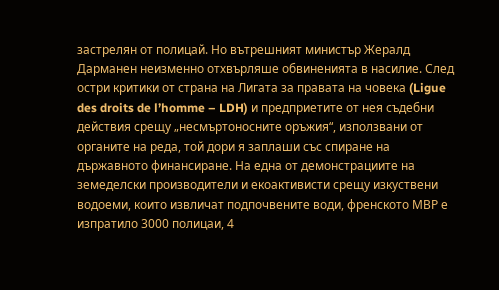застрелян от полицай. Но вътрешният министър Жералд Дарманен неизменно отхвърляше обвиненията в насилие. След остри критики от страна на Лигата за правата на човека (Ligue des droits de l’homme – LDH) и предприетите от нея съдебни действия срещу „несмъртоносните оръжия“, използвани от органите на реда, той дори я заплаши със спиране на държавното финансиране. На една от демонстрациите на земеделски производители и екоактивисти срещу изкуствени водоеми, които извличат подпочвените води, френското МВР е изпратило 3000 полицаи, 4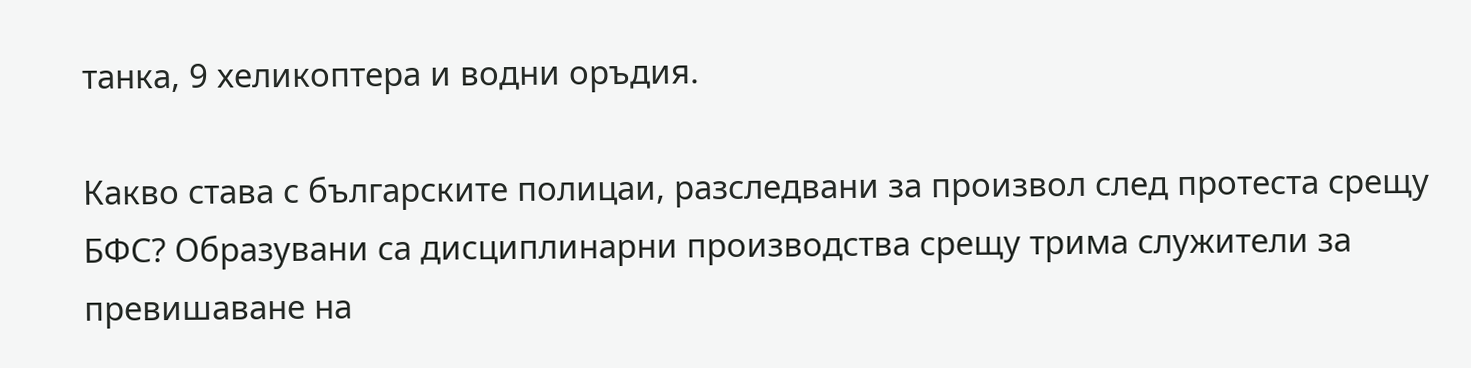танка, 9 хеликоптера и водни оръдия.

Какво става с българските полицаи, разследвани за произвол след протеста срещу БФС? Образувани са дисциплинарни производства срещу трима служители за превишаване на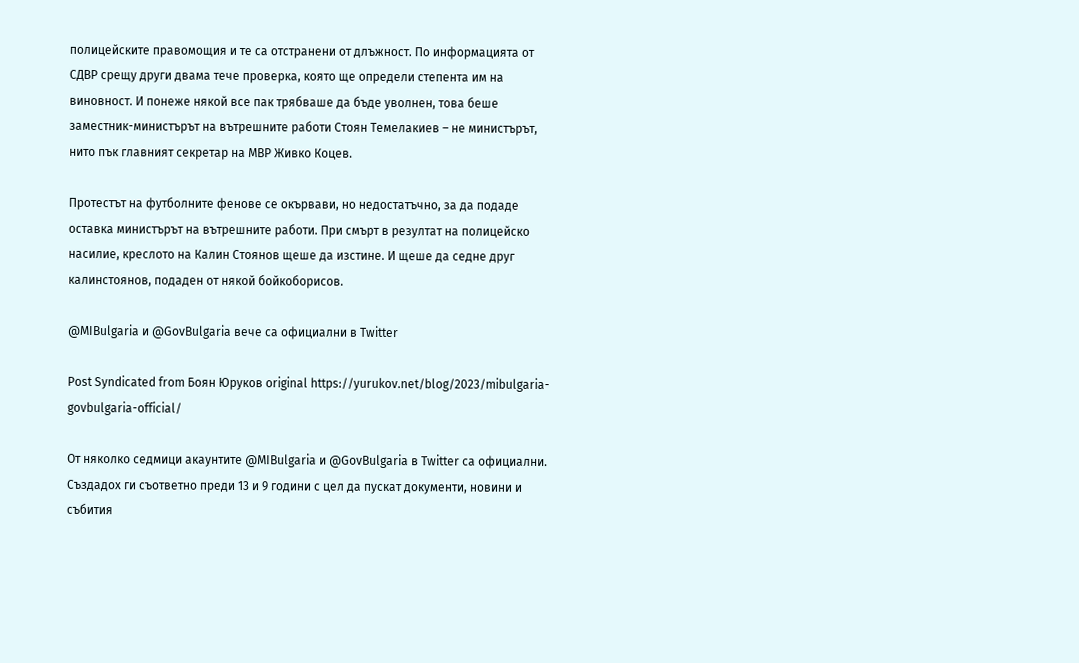полицейските правомощия и те са отстранени от длъжност. По информацията от СДВР срещу други двама тече проверка, която ще определи степента им на виновност. И понеже някой все пак трябваше да бъде уволнен, това беше заместник-министърът на вътрешните работи Стоян Темелакиев – не министърът, нито пък главният секретар на МВР Живко Коцев.

Протестът на футболните фенове се окървави, но недостатъчно, за да подаде оставка министърът на вътрешните работи. При смърт в резултат на полицейско насилие, креслото на Калин Стоянов щеше да изстине. И щеше да седне друг калинстоянов, подаден от някой бойкоборисов.

@MIBulgaria и @GovBulgaria вече са официални в Twitter

Post Syndicated from Боян Юруков original https://yurukov.net/blog/2023/mibulgaria-govbulgaria-official/

От няколко седмици акаунтите @MIBulgaria и @GovBulgaria в Twitter са официални. Създадох ги съответно преди 13 и 9 години с цел да пускат документи, новини и събития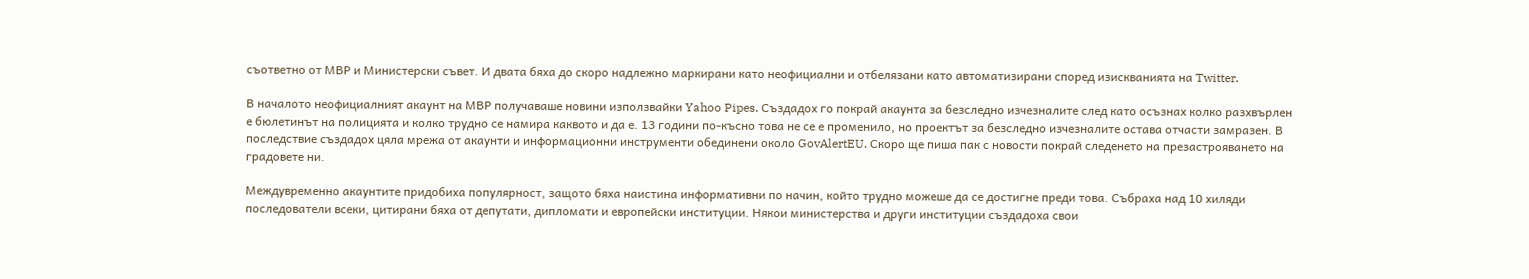съответно от МВР и Министерски съвет. И двата бяха до скоро надлежно маркирани като неофициални и отбелязани като автоматизирани според изискванията на Twitter.

В началото неофициалният акаунт на МВР получаваше новини използвайки Yahoo Pipes. Създадох го покрай акаунта за безследно изчезналите след като осъзнах колко разхвърлен е бюлетинът на полицията и колко трудно се намира каквото и да е. 13 години по-късно това не се е променило, но проектът за безследно изчезналите остава отчасти замразен. В последствие създадох цяла мрежа от акаунти и информационни инструменти обединени около GovAlertEU. Скоро ще пиша пак с новости покрай следенето на презастрояването на градовете ни.

Междувременно акаунтите придобиха популярност, защото бяха наистина информативни по начин, който трудно можеше да се достигне преди това. Събраха над 10 хиляди последователи всеки, цитирани бяха от депутати, дипломати и европейски институции. Някои министерства и други институции създадоха свои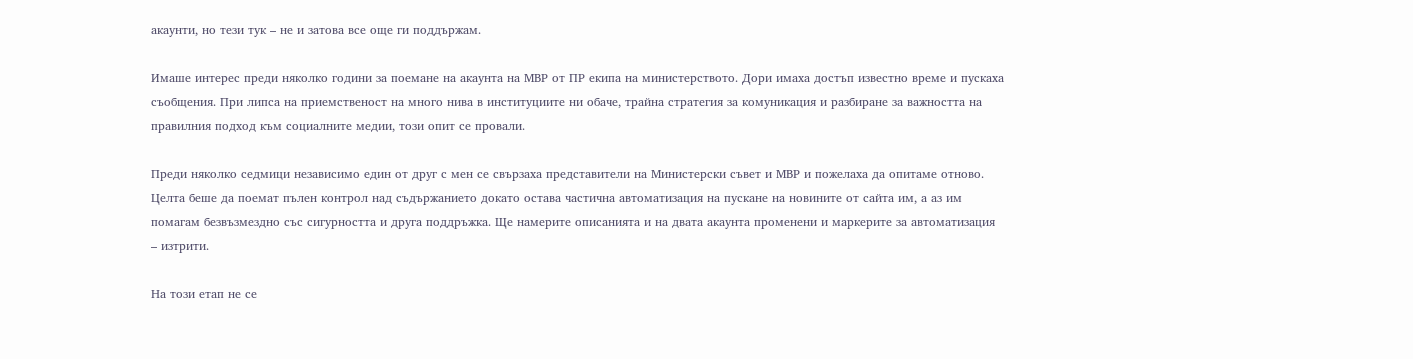акаунти, но тези тук – не и затова все още ги поддържам.

Имаше интерес преди няколко години за поемане на акаунта на МВР от ПР екипа на министерството. Дори имаха достъп известно време и пускаха съобщения. При липса на приемственост на много нива в институциите ни обаче, трайна стратегия за комуникация и разбиране за важността на правилния подход към социалните медии, този опит се провали.

Преди няколко седмици независимо един от друг с мен се свързаха представители на Министерски съвет и МВР и пожелаха да опитаме отново. Целта беше да поемат пълен контрол над съдържанието докато остава частична автоматизация на пускане на новините от сайта им, а аз им помагам безвъзмездно със сигурността и друга поддръжка. Ще намерите описанията и на двата акаунта променени и маркерите за автоматизация – изтрити.

На този етап не се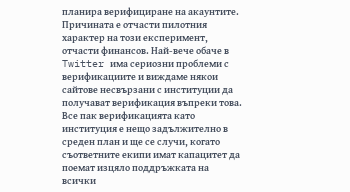планира верифициране на акаунтите. Причината е отчасти пилотния характер на този експеримент, отчасти финансов. Най-вече обаче в Twitter има сериозни проблеми с верификациите и виждаме някои сайтове несвързани с институции да получават верификация въпреки това. Все пак верификацията като институция е нещо задължително в среден план и ще се случи, когато съответните екипи имат капацитет да поемат изцяло поддръжката на всички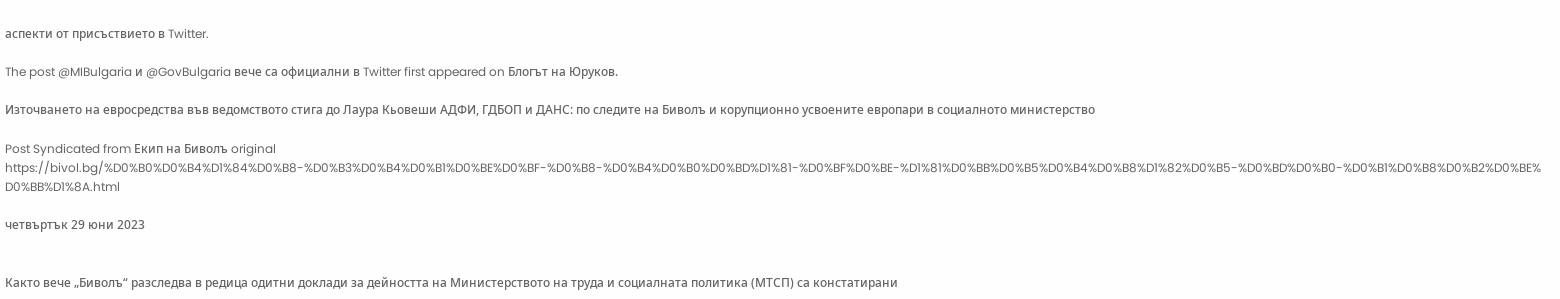аспекти от присъствието в Twitter.

The post @MIBulgaria и @GovBulgaria вече са официални в Twitter first appeared on Блогът на Юруков.

Източването на евросредства във ведомството стига до Лаура Кьовеши АДФИ, ГДБОП и ДАНС: по следите на Биволъ и корупционно усвоените европари в социалното министерство

Post Syndicated from Екип на Биволъ original https://bivol.bg/%D0%B0%D0%B4%D1%84%D0%B8-%D0%B3%D0%B4%D0%B1%D0%BE%D0%BF-%D0%B8-%D0%B4%D0%B0%D0%BD%D1%81-%D0%BF%D0%BE-%D1%81%D0%BB%D0%B5%D0%B4%D0%B8%D1%82%D0%B5-%D0%BD%D0%B0-%D0%B1%D0%B8%D0%B2%D0%BE%D0%BB%D1%8A.html

четвъртък 29 юни 2023


Както вече „Биволъ“ разследва в редица одитни доклади за дейността на Министерството на труда и социалната политика (МТСП) са констатирани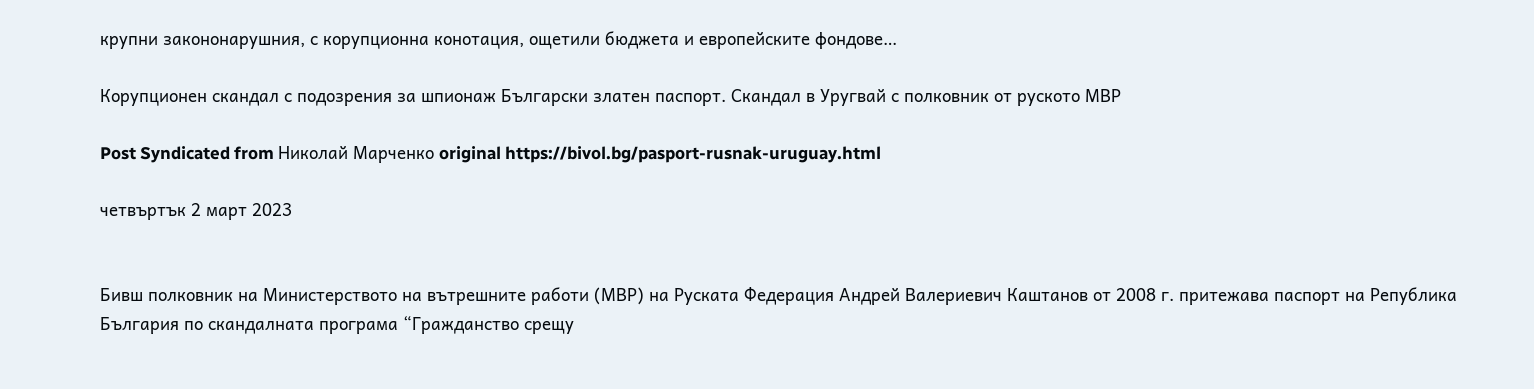крупни закононарушния, с корупционна конотация, ощетили бюджета и европейските фондове…

Корупционен скандал с подозрения за шпионаж Български златен паспорт. Скандал в Уругвай с полковник от руското МВР

Post Syndicated from Николай Марченко original https://bivol.bg/pasport-rusnak-uruguay.html

четвъртък 2 март 2023


Бивш полковник на Министерството на вътрешните работи (МВР) на Руската Федерация Андрей Валериевич Каштанов от 2008 г. притежава паспорт на Република България по скандалната програма “Гражданство срещу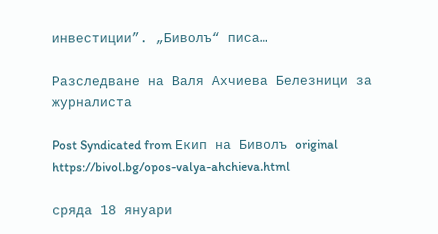инвестиции”. „Биволъ“ писа…

Разследване на Валя Ахчиева Белезници за журналиста

Post Syndicated from Екип на Биволъ original https://bivol.bg/opos-valya-ahchieva.html

сряда 18 януари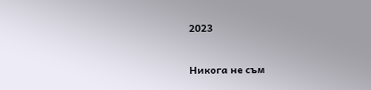2023


Никога не съм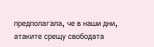предполагала, че в наши дни, атаките срещу свободата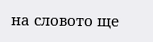на словото ще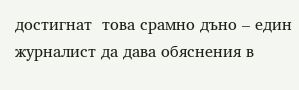достигнат  това срамно дъно – един журналист да дава обяснения в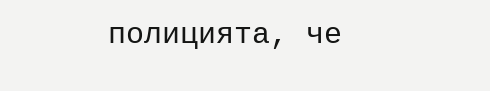полицията, че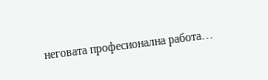неговата професионална работа…